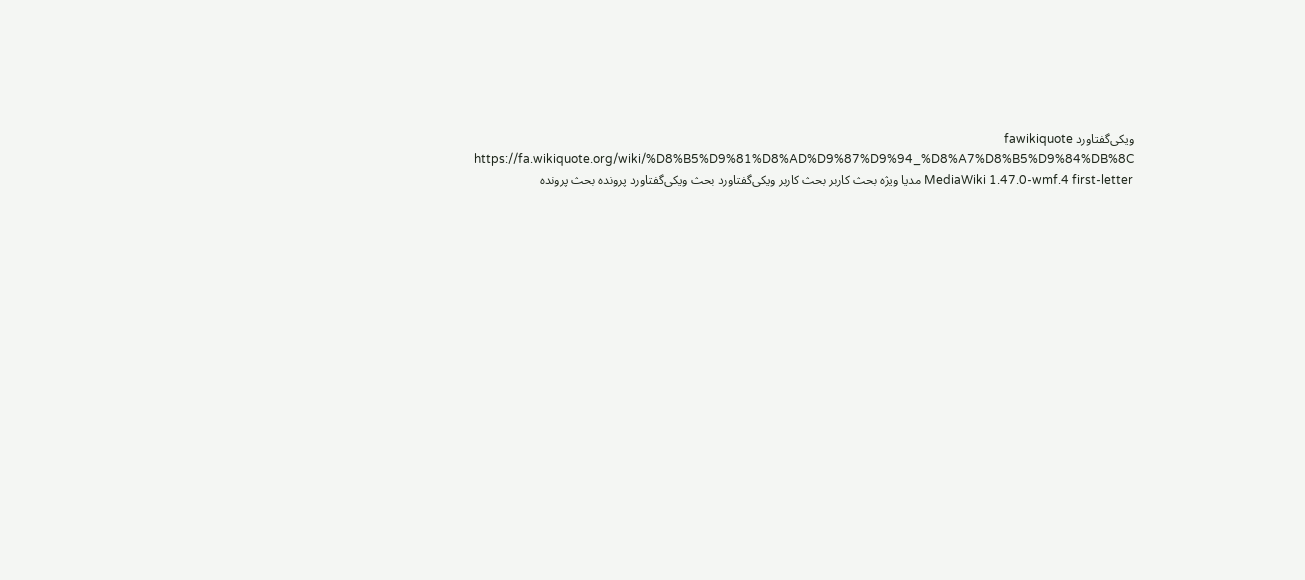ویکی‌گفتاورد fawikiquote https://fa.wikiquote.org/wiki/%D8%B5%D9%81%D8%AD%D9%87%D9%94_%D8%A7%D8%B5%D9%84%DB%8C MediaWiki 1.47.0-wmf.4 first-letter مدیا ویژه بحث کاربر بحث کاربر ویکی‌گفتاورد بحث ویکی‌گفتاورد پرونده بحث پرونده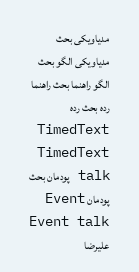مدیاویکی بحث مدیاویکی الگو بحث الگو راهنما بحث راهنما رده بحث رده TimedText TimedText talk پودمان بحث پودمان Event Event talk علیرضا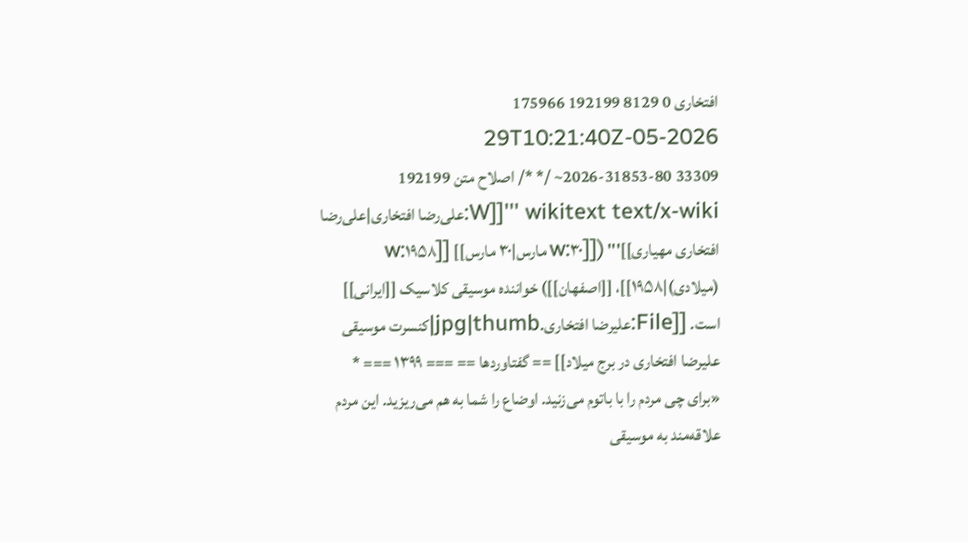افتخاری 0 8129 192199 175966 2026-05-29T10:21:40Z ~2026-31853-80 33309 /* */ اصلاح متن 192199 wikitext text/x-wiki '''[[W:علی‌رضا افتخاری|علی‌رضا افتخاری مهیاری]]''' ([[w:۳۰ مارس|۳۰ مارس]] [[w:۱۹۵۸ (میلادی)|۱۹۵۸]]، [[اصفهان]]) خواننده موسیقی کلاسیک [[ایرانی]] است. [[File:علیرضا افتخاری.jpg|thumb|کنسرت موسیقی علیرضا افتخاری در برج میلاد]] == گفتاوردها == === ۱۳۹۹ === * «برای چی مردم را با باتوم می‌زنید. اوضاع را شما به هم می‌ریزید. این مردم علاقه‌مند به موسیقی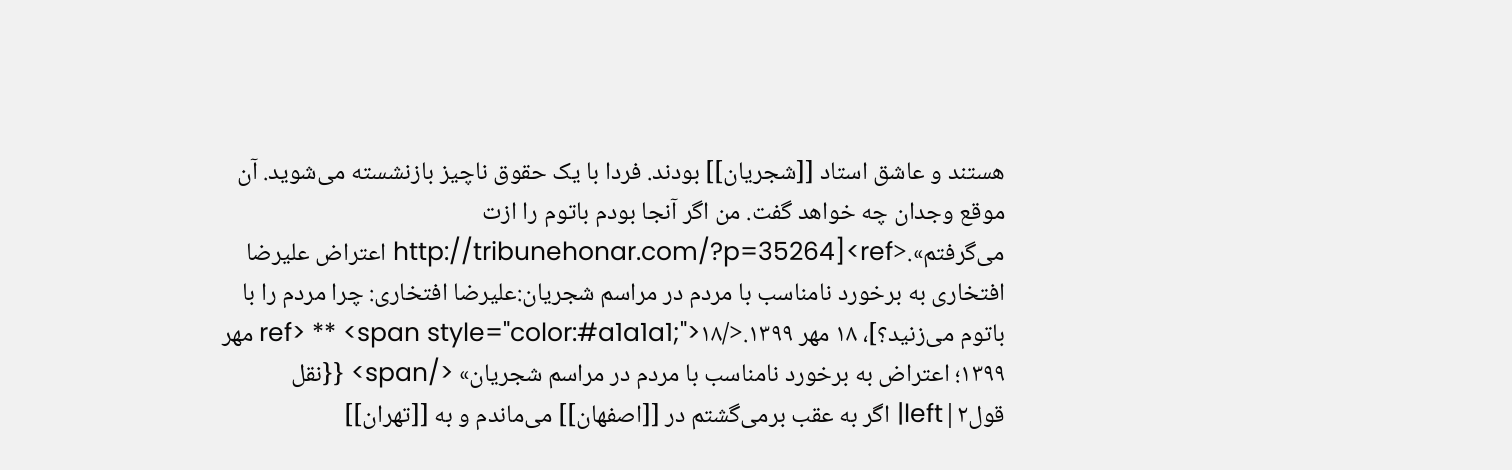هستند و عاشق استاد [[شجریان]] بودند. فردا با یک حقوق ناچیز بازنشسته می‌شوید. آن موقع وجدان چه خواهد گفت. من اگر آنجا بودم باتوم را ازت می‌گرفتم».<ref>[http://tribunehonar.com/?p=35264 اعتراض علیرضا افتخاری به برخورد نامناسب با مردم در مراسم شجریان:علیرضا افتخاری: چرا مردم را با باتوم می‌زنید؟]، ۱۸ مهر ۱۳۹۹.</ref> ** <span style="color:#a1a1a1;">۱۸ مهر ۱۳۹۹؛ اعتراض به برخورد نامناسب با مردم در مراسم شجریان» </span> {{نقل قول۲|left| اگر به عقب برمی‌گشتم در [[اصفهان]] می‌ماندم و به [[تهران]]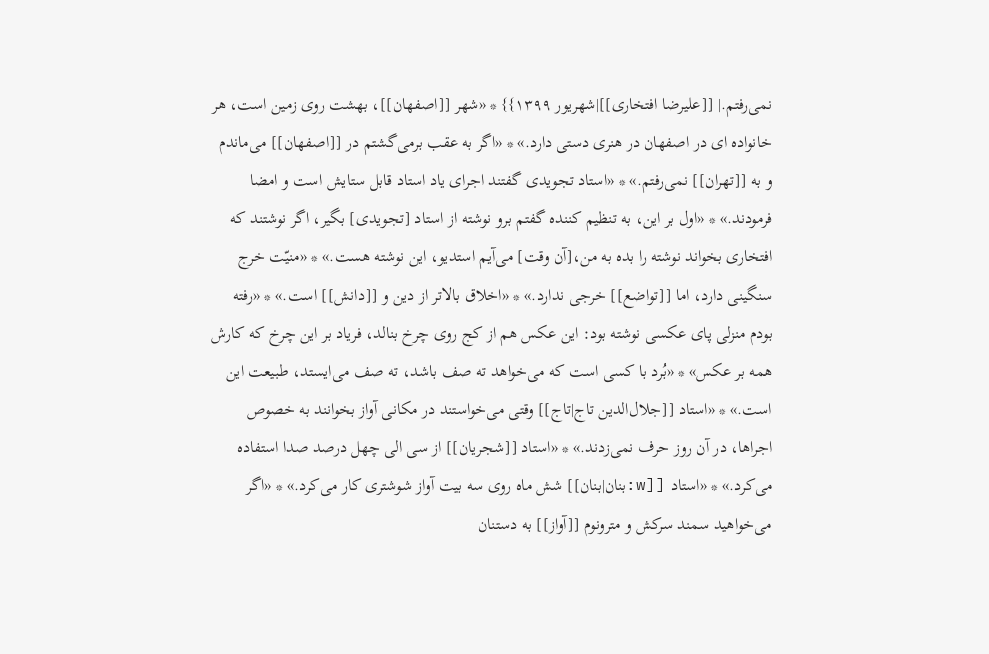نمی‌رفتم.| [[علیرضا افتخاری]]|شهریور ۱۳۹۹}} * «شهر [[اصفهان]]، بهشت روی زمین است، هر خانواده ای در اصفهان در هنری دستی دارد.» * «اگر به عقب برمی‌گشتم در [[اصفهان]] می‌ماندم و به [[تهران]] نمی‌رفتم.» * «استاد تجویدی گفتند اجرای یاد استاد قابل ستایش است و امضا فرمودند.» * «اول بر این، به تنظیم کننده گفتم برو نوشته از استاد [تجویدی] بگیر، اگر نوشتند که افتخاری بخواند نوشته را بده به من،[آن وقت] می‌آیم استدیو، این نوشته هست.» * «منیّت خرج سنگینی دارد، اما [[تواضع]] خرجی ندارد.» * «اخلاق بالاتر از دین و [[دانش]] است.» * «رفته بودم منزلی پای عکسی نوشته بود: این عکس هم از کج روی چرخ بنالد، فریاد بر این چرخ که کارش همه بر عکس» * «بُرد با کسی است که می‌خواهد ته صف باشد، ته صف می‌ایستد، طبیعت این است.» * «استاد [[جلال‌الدین تاج|تاج]] وقتی می‌خواستند در مکانی آواز بخوانند به خصوص اجراها، در آن روز حرف نمی‌زدند.» * «استاد [[شجریان]] از سی الی چهل درصد صدا استفاده می‌کرد.» * «استاد [[w:بنان|بنان]] شش ماه روی سه بیت آواز شوشتری کار می‌کرد.» * «اگر می‌خواهید سمند سرکش و مترونوم [[آواز]] به دستنان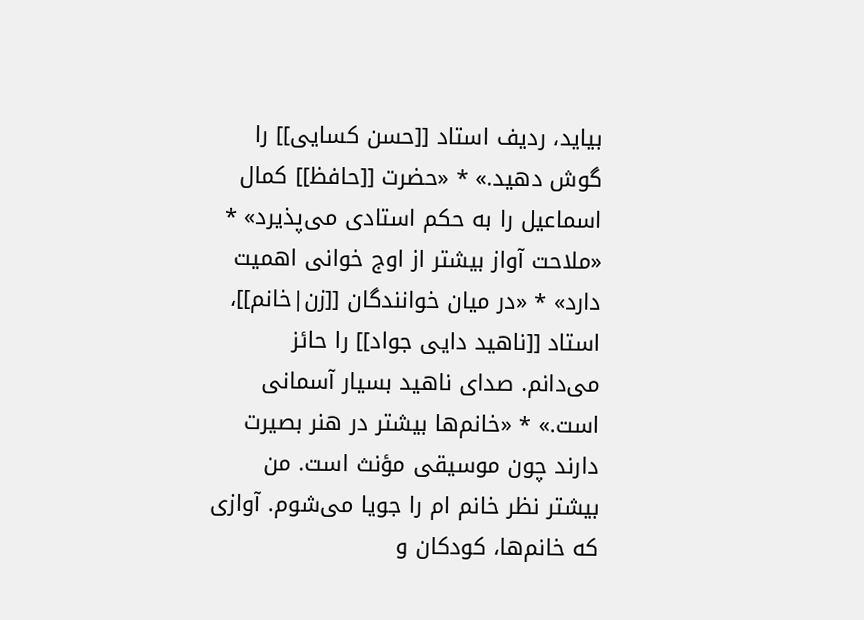بیاید، ردیف استاد [[حسن کسایی]] را گوش دهید.» * «حضرت [[حافظ]] کمال اسماعیل را به حکم استادی می‌پذیرد» * «ملاحت آواز بیشتر از اوج خوانی اهمیت دارد» * «در میان خوانندگان [[زن|خانم]]، استاد [[ناهید دایی جواد]] را حائز می‌دانم. صدای ناهید بسیار آسمانی است.» * «خانم‌ها بیشتر در هنر بصیرت دارند چون موسیقی مؤنث است. من بیشتر نظر خانم ام را جویا می‌شوم. آوازی که خانم‌ها، کودکان و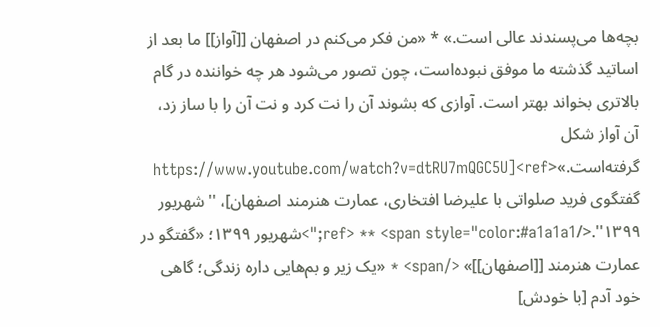بچه‌ها می‌پسندند عالی است.» * «من فکر می‌کنم در اصفهان [[آواز]] ما بعد از اساتید گذشته ما موفق نبوده‌است، چون تصور می‌شود هر چه خواننده در گام بالاتری بخواند بهتر است. آوازی که بشوند آن را نت کرد و نت آن را با ساز زد، آن آواز شکل گرفته‌است.»<ref>[https://www.youtube.com/watch?v=dtRU7mQGC5U گفتگوی فرید صلواتی با علیرضا افتخاری، عمارت هنرمند اصفهان]، ''شهریور ۱۳۹۹''.</ref> ** <span style="color:#a1a1a1;">شهریور ۱۳۹۹؛ «گفتگو در عمارت هنرمند [[اصفهان]]» </span> * «یک زیر و بم‌هایی داره زندگی؛ گاهی خود آدم [با خودش]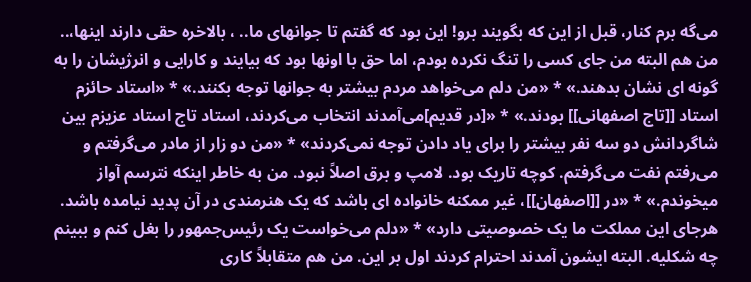می‌گه برم کنار، قبل از این که بگویند برو! این بود که گفتم تا جوانهای ما.. ، بالاخره حقی دارند اینها،.. من هم البته من جای کسی را تنگ نکرده بودم، اما حق با اونها بود که بیایند و کارایی و انرژیشان را به گونه ای نشان بدهند.» * «من دلم می‌خواهد مردم بیشتر به جوانها توجه بکنند.» * «استاد حائزم استاد [[تاج اصفهانی]] بودند.» * «[در قدیم]می‌آمدند انتخاب می‌کردند، استاد تاج استاد عزیزم بین شاگردانش دو سه نفر بیشتر را برای یاد دادن توجه نمی‌کردند» * «من دو زار از مادر می‌گرفتم و می‌رفتم نفت می‌گرفتم. کوچه تاریک بود. لامپ و برق اصلاً نبود. من به خاطر اینکه نترسم آواز میخوندم.» * «در [[اصفهان]]، غیر ممکنه خانواده ای باشد که یک هنرمندی در آن پدید نیامده باشد. هرجای این مملکت ما یک خصوصیتی دارد» * «دلم می‌خواست یک رئیس‌جمهور را بغل کنم و ببینم چه شکلیه. البته ایشون آمدند احترام کردند اول بر این. من هم متقابلاً کاری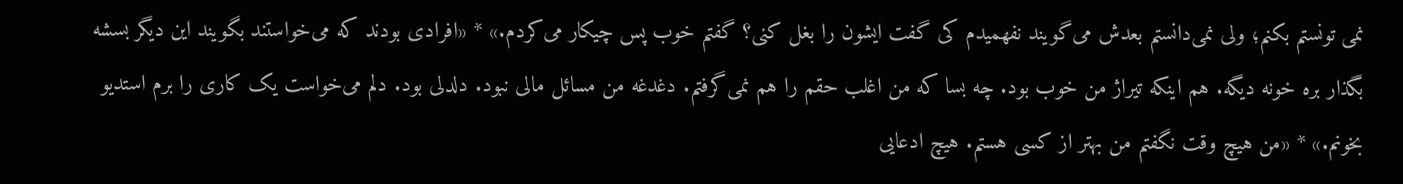نمی تونستم بکنم؛ ولی نمی‌دانستم بعدش می‌گویند نفهمیدم کی گفت ایشون را بغل کنی؟ گفتم خوب پس چیکار می‌کردم.» * «افرادی بودند که می‌خواستند بگویند این دیگر بسشه بگذار بره خونه دیگه. هم اینکه تیراژ من خوب بود. چه بسا که من اغلب حقم را هم نمی‌گرفتم. دغدغه من مسائل مالی نبود. دلدلی بود. دلم می‌خواست یک کاری را برم استدیو بخونم.» * «من هیچ وقت نگفتم من بهتر از کسی هستم. هیچ ادعایی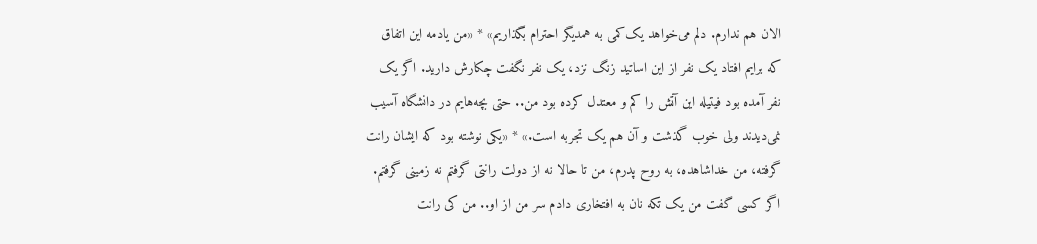الان هم ندارم. دلم می‌خواهد یک‌کمی به همدیگر احترام بگذاریم» * «من یادمه این اتفاق که برایم افتاد یک نفر از این اساتید زنگ نزد، یک نفر نگفت چکارش دارید. اگر یک نفر آمده بود فیتیله این آتش را کم و معتدل کرده بود من.. حتی بچه‌هایم در دانشگاه آسیب نمی‌دیدند ولی خوب گذشت و آن هم یک تجربه است.» * «یکی نوشته بود که ایشان رانت گرفته، من خداشاهده، به روح پدرم، من تا حالا نه از دولت رانتی گرفتم نه زمینی گرفتم. اگر کسی گفت من یک تکه نان به افتخاری دادم سر من از او.. من کی رانت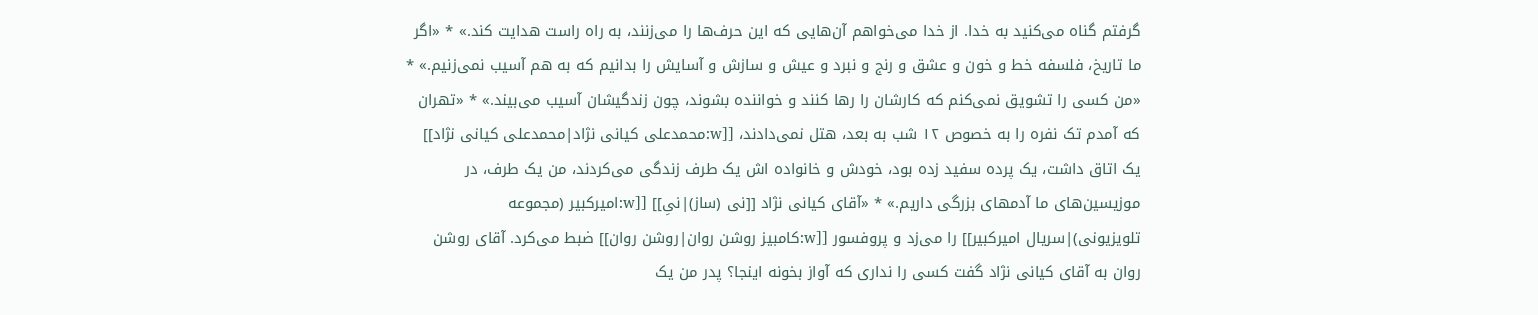گرفتم گناه می‌کنید به خدا. از خدا می‌خواهم آن‌هایی که این حرف‌ها را می‌زنند، به راه راست هدایت کند.» * «اگر ما تاریخ، فلسفه خط و خون و عشق و رنج و نبرد و عیش و سازش و آسایش را بدانیم که به هم آسیب نمی‌زنیم.» * «من کسی را تشویق نمی‌کنم که کارشان را رها کنند و خواننده بشوند، چون زندگیشان آسیب می‌بیند.» * «تهران که آمدم تک نفره را به خصوص ۱۲ شب به بعد، هتل نمی‌دادند، [[w:محمدعلی کیانی نژاد|محمدعلی کیانی نژاد]] یک اتاق داشت، یک پرده سفید زده بود، خودش و خانواده اش یک طرف زندگی می‌کردند، من یک طرف، در موزیسین‌های ما آدمهای بزرگی داریم.» * «آقای کیانی نژاد [[نی (ساز)|نیِ]] [[w:امیرکبیر (مجموعه تلویزیونی)|سریال امیرکبیر]] را می‌زد و پروفسور [[w:کامبیز روشن روان|روشن روان]] ضبط می‌کرد. آقای روشن روان به آقای کیانی نژاد گفت کسی را نداری که آواز بخونه اینجا؟ پدر من یک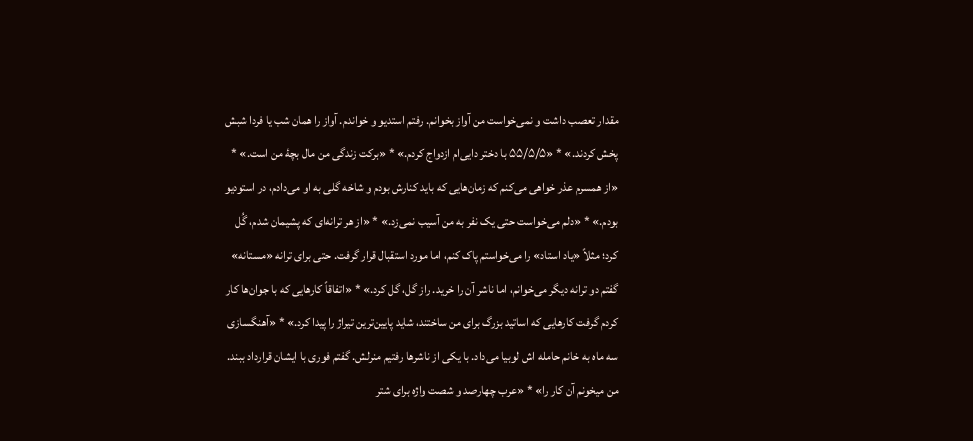مقدار تعصب داشت و نمی‌خواست من آواز بخوانم. رفتم استدیو و خواندم. آواز را همان شب یا فردا شبش پخش کردند.» * «۵۵/۵/۵ با دختر دایی‌ام ازدواج کردم.» * «برکت زندگی من مال بچهٔ من است.» * «از همسرم عذر خواهی می‌کنم که زمان‌هایی که باید کنارش بودم و شاخه گلی به او می‌دادم، در استودیو بودم.» * «دلم می‌خواست حتی یک نفر به من آسیب نمی‌زد.» * «از هر ترانه‌ای که پشیمان شدم، گُل کرد؛ مثلاً «یاد استاد» را می‌خواستم پاک کنم، اما مورد استقبال قرار گرفت. حتی برای ترانه «مستانه» گفتم دو ترانه دیگر می‌خوانم، اما ناشر آن را خرید. راز گل، گل کرد.» * «اتفاقاً کارهایی که با جوان‌ها کار کردم گرفت کارهایی که اساتید بزرگ برای من ساختند، شاید پایین‌ترین تیراژ را پیدا کرد.» * «آهنگسازی سه ماه به خانم حامله اش لوبیا می‌داد. با یکی از ناشرها رفتیم منرلش. گفتم فوری با ایشان قرارداد ببند. من میخونم آن کار را» * «عرب چهارصد و شصت واژه برای شتر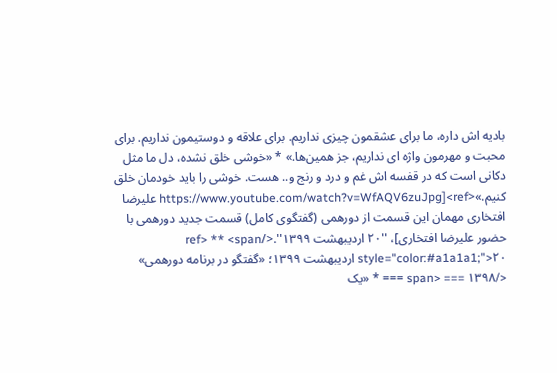بادیه اش داره، ما برای عشقمون چیزی نداریم. برای علاقه و دوستیمون نداریم. برای محبت و مهرمون واژه ای نداریم، جز همین‌ها.» * «خوشی خلق نشده، دل ما مثل دکانی است که در قفسه اش غم و درد و رنج و.. هست. خوشی را باید خودمان خلق کنیم.»<ref>[https://www.youtube.com/watch?v=WfAQV6zuJpg علیرضا افتخاری مهمان این قسمت از دورهمی (گفتگوی کامل) قسمت جدید دورهمی با حضور علیرضا افتخاری]، ''۲۰ اردیبهشت ۱۳۹۹''.</ref> ** <span style="color:#a1a1a1;">۲۰ اردیبهشت ۱۳۹۹؛ «گفتگو در برنامه دورهمی» </span> === ۱۳۹۸ === * «یک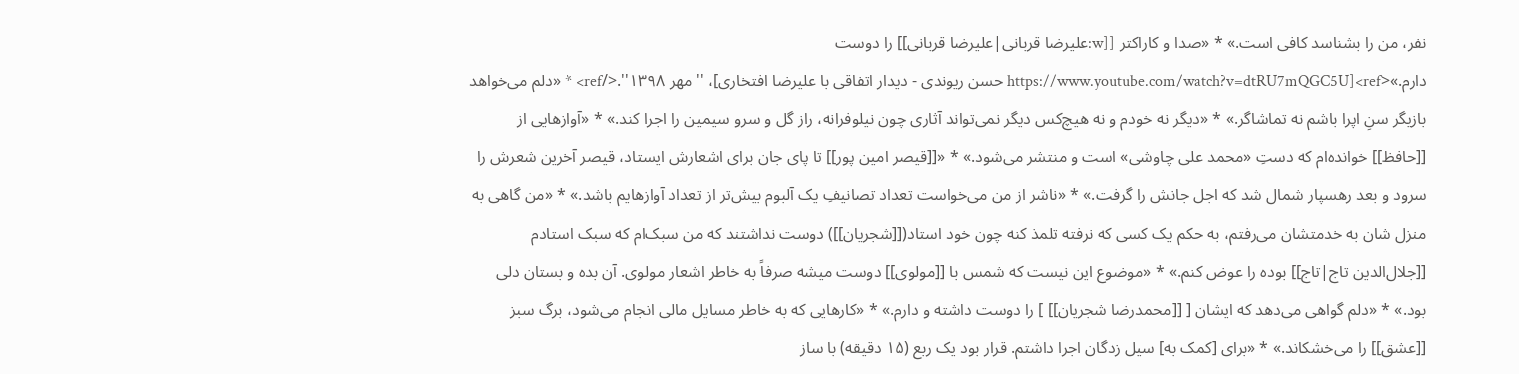نفر، من را بشناسد کافی است.» * «صدا و کاراکتر [[w:علیرضا قربانی|علیرضا قربانی]] را دوست دارم.»<ref>[https://www.youtube.com/watch?v=dtRU7mQGC5U حسن ریوندی - دیدار اتفاقی با علیرضا افتخاری]، ''مهر ۱۳۹۸''.</ref> * «دلم می‌خواهد بازیگر سنِ اپرا باشم نه تماشاگر.» * «دیگر نه خودم و نه هیچ‌کس دیگر نمی‌تواند آثاری چون نیلوفرانه، راز گل و سرو سیمین را اجرا کند.» * «آوازهایی از [[حافظ]] خوانده‌ام که دستِ «محمد علی چاوشی» است و منتشر می‌شود.» * «[[قیصر امین پور]] تا پای جان برای اشعارش ایستاد، قیصر آخرین شعرش را سرود و بعد رهسپار شمال شد که اجل جانش را گرفت.» * «ناشر از من می‌خواست تعداد تصانیفِ یک آلبوم بیش‌تر از تعداد آوازهایم باشد.» * «من گاهی به منزل شان به خدمتشان می‌رفتم، به حکم یک کسی که نرفته تلمذ کنه چون خود استاد([[شجریان]]) دوست نداشتند که من سبک‌ام که سبک استادم [[جلال‌الدین تاج|تاج]] بوده را عوض کنم.» * «موضوع این نیست که شمس با [[مولوی]] دوست میشه صرفاً به خاطر اشعار مولوی. آن بده و بستان دلی بود.» * «دلم گواهی می‌دهد که ایشان [ [[محمدرضا شجریان]] ] را دوست داشته و دارم.» * «کارهایی که به خاطر مسایل مالی انجام می‌شود، برگ سبز [[عشق]] را می‌خشکاند.» * «برای [کمک به] سیل زدگان اجرا داشتم. قرار بود یک ربع (۱۵ دقیقه) با ساز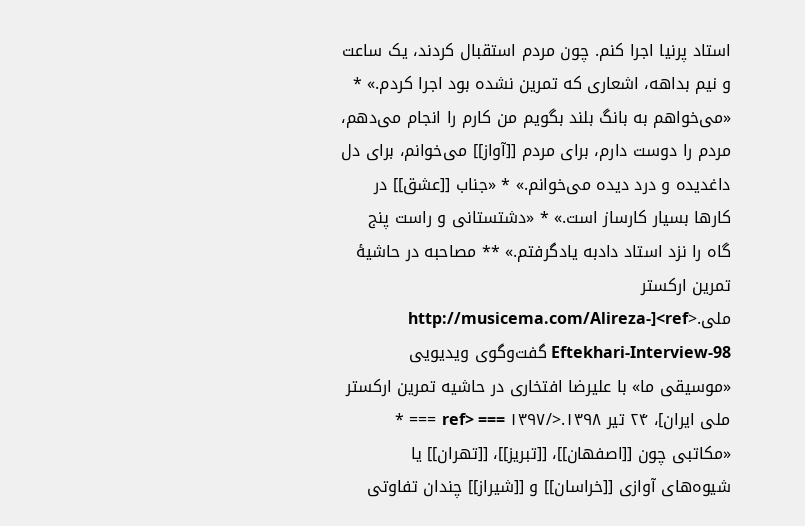استاد پرنیا اجرا کنم. چون مردم استقبال کردند، یک ساعت و نیم بداهه، اشعاری که تمرین نشده بود اجرا کردم.» * «می‌خواهم به بانگ بلند بگویم من کارم را انجام می‌دهم، مردم را دوست دارم، برای مردم [[آواز]] می‌خوانم، برای دل داغدیده و درد دیده می‌خوانم.» * «جناب [[عشق]] در کارها بسیار کارساز است.» * «دشتستانی و راست پنج گاه را نزد استاد دادبه یادگرفتم.» ** مصاحبه در حاشیهٔ تمرین ارکستر ملی.<ref>[http://musicema.com/Alireza-Eftekhari-Interview-98 گفت‌وگوی ویدیویی «موسیقی ما» با علیرضا افتخاری در حاشیه تمرین ارکستر ملی ایران]، ۲۴ تیر ۱۳۹۸.</ref> === ۱۳۹۷ === * «مکاتبی چون [[اصفهان]]، [[تبریز]]، [[تهران]] یا شیوه‌های آوازی [[خراسان]] و [[شیراز]] چندان تفاوتی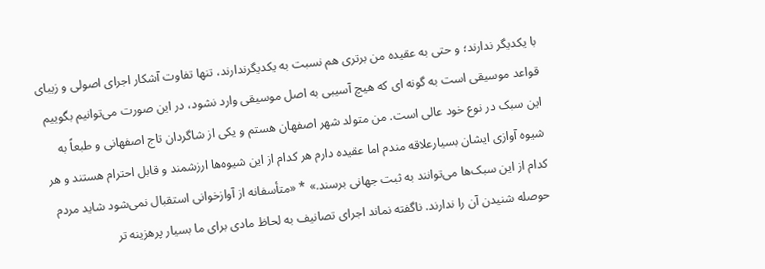با یکدیگر ندارند؛ و حتی به عقیده من برتری هم نسبت به یکدیگرندارند، تنها تفاوت آشکار اجرای اصولی و زیبای قواعد موسیقی است به گونه ای که هیچ آسیبی به اصل موسیقی وارد نشود، در این صورت می‌توانیم بگوییم این سبک در نوع خود عالی است. من متولد شهر اصفهان هستم و یکی از شاگردان تاج اصفهانی و طبعاً به شیوه آوازی ایشان بسیارعلاقه مندم اما عقیده دارم هر کدام از این شیوه‌ها ارزشمند و قابل احترام هستند و هر کدام از این سبک‌ها می‌توانند به ثبت جهانی برسند.» * «متأسفانه از آوازخوانی استقبال نمی‌شود شاید مردم حوصله شنیدن آن را ندارند. ناگفته نماند اجرای تصانیف به لحاظ مادی برای ما بسیار پرهزینه تر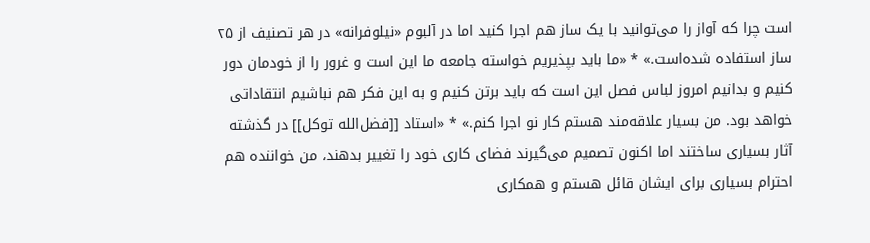است چرا که آواز را می‌توانید با یک ساز هم اجرا کنید اما در آلبوم «نیلوفرانه» در هر تصنیف از ۲۵ ساز استفاده شده‌است.» * «ما باید بپذیریم خواسته جامعه ما این است و غرور را از خودمان دور کنیم و بدانیم امروز لباس فصل این است که باید برتن کنیم و به این فکر هم نباشیم انتقاداتی خواهد بود. من بسیار علاقه‌مند هستم کار نو اجرا کنم.» * «استاد [[فضل‌الله توکل]] در گذشته آثار بسیاری ساختند اما اکنون تصمیم می‌گیرند فضای کاری خود را تغییر بدهند، من خواننده هم احترام بسیاری برای ایشان قائل هستم و همکاری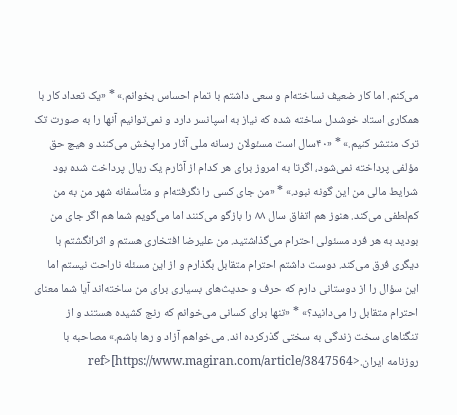می‌کنم. اما کار ضعیف نساخته‌ام و سعی داشتم با تمام احساس بخوانم.» * «یک تعداد کار با همکاری استاد خوشدل ساخته شده که نیاز به اسپانسر دارد و نمی‌توانیم آنها را به صورت تک ترک منتشر کنیم.» * «۴۰سال است مسئولان رسانه ملی آثار مرا پخش می‌کنند و هیچ حق مؤلفی پرداخته نمی‌شود، اگرتا به امروز برای هر کدام از آثارم یک ریال پرداخت شده بود شرایط مالی من این گونه نبود.» * «من جای کسی را نگرفته‌ام و متأسفانه شهر من به من کم‌لطفی می‌کند. هنوز هم اتفاق سال ۸۸ را بازگو می‌کنند اما می‌گویم شما هم اگر جای من بودید به هر فرد مسئولی احترام می‌گذاشتید. من علیرضا افتخاری هستم و اثرانگشتم با دیگری فرق می‌کند. دوست داشتم احترام متقابل بگذارم و از این مسئله ناراحت نیستم اما این سؤال را از دوستانی دارم که حرف و حدیث‌های بسیاری برای من ساخته‌اند آیا شما معنای احترام متقابل را می‌دانید؟» * «تنها برای کسانی می‌خوانم که رنج کشیده هستند و از تنگناهای سخت زندگی به سختی گذرکرده اند. می‌خواهم آزاد و رها باشم.» مصاحبه با روزنامه ایران.<ref>[https://www.magiran.com/article/3847564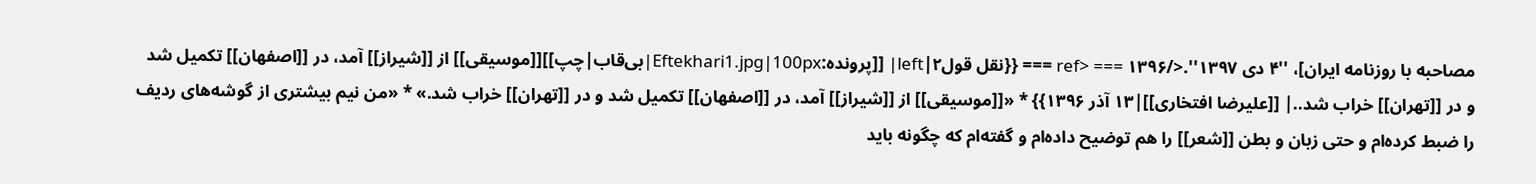مصاحبه با روزنامه ایران]، ''۴ دی ۱۳۹۷''.</ref> === ۱۳۹۶ === {{نقل قول۲|left| [[پرونده:Eftekhari1.jpg|100px|بی‌قاب|چپ]][[موسیقی]] از [[شیراز]] آمد، در [[اصفهان]] تکمیل شد و در [[تهران]] خراب شد..| [[علیرضا افتخاری]]|۱۳ آذر ۱۳۹۶}} * «[[موسیقی]] از [[شیراز]] آمد، در [[اصفهان]] تکمیل شد و در [[تهران]] خراب شد.» * «من نیم بیشتری از گوشه‌های ردیف را ضبط کرده‌ام و حتی زبان و بطن [[شعر]] را هم توضیح داده‌ام و گفته‌ام که چگونه باید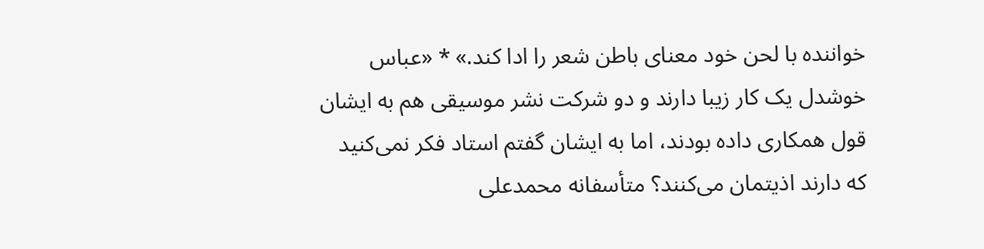خواننده با لحن خود معنای باطن شعر را ادا کند.» * «عباس خوشدل یک کار زیبا دارند و دو شرکت نشر موسیقی هم به ایشان قول همکاری داده بودند، اما به ایشان گفتم استاد فکر نمی‌کنید که دارند اذیتمان می‌کنند؟ متأسفانه محمدعلی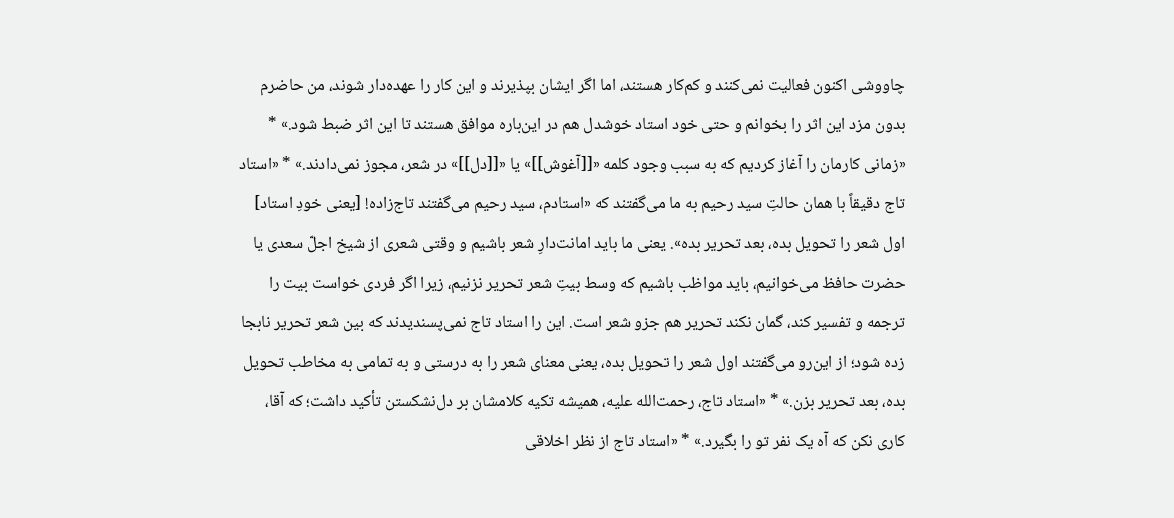چاووشی اکنون فعالیت نمی‌کنند و کم‌کار هستند، اما اگر ایشان بپذیرند و این کار را عهده‌دار شوند، من حاضرم بدون مزد این اثر را بخوانم و حتی خود استاد خوشدل هم در این‌باره موافق هستند تا این اثر ضبط شود.» * «زمانی کارمان را آغاز کردیم که به سبب وجود کلمه «[[آغوش]]» یا «[[دل]]» در شعر، مجوز نمی‌دادند.» * «استاد تاج دقیقاً با همان حالتِ سید رحیم به ما می‌گفتند که «استادم، سید رحیم می‌گفتند تاج‌زاده! [یعنی خودِ استاد] اول شعر را تحویل بده، بعد تحریر بده». یعنی ما باید امانت‌دارِ شعر باشیم و وقتی شعری از شیخ اجلّ سعدی یا حضرت حافظ می‌خوانیم، باید مواظب باشیم که وسط بیتِ شعر تحریر نزنیم، زیرا اگر فردی خواست بیت را ترجمه و تفسیر کند، گمان نکند تحریر هم جزو شعر است. این را استاد تاج نمی‌پسندیدند که بین شعر تحریر نابجا زده شود؛ از این‌رو می‌گفتند اول شعر را تحویل بده، یعنی معنای شعر را به درستی و به تمامی به مخاطب تحویل بده، بعد تحریر بزن.» * «استاد تاج، رحمت‌الله علیه، همیشه تکیه کلامشان بر دل‌نشکستن تأکید داشت؛ که آقا، کاری نکن که آه یک نفر تو را بگیرد.» * «استاد تاج از نظر اخلاقی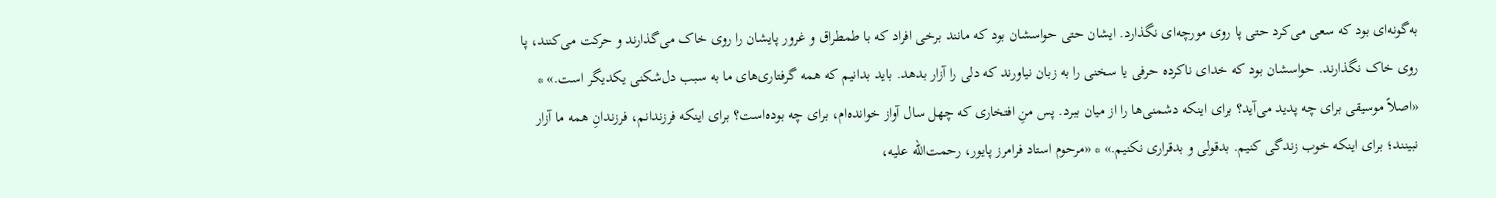به‌گونه‌ای بود که سعی می‌کرد حتی پا روی مورچه‌ای نگذارد. ایشان حتی حواسشان بود که مانند برخی افراد که با طمطراق و غرور پایشان را روی خاک می‌گذارند و حرکت می‌کنند، پا روی خاک نگذارند. حواسشان بود که خدای ناکرده حرفی یا سخنی را به زبان نیاورند که دلی را آزار بدهد. باید بدانیم که همه گرفتاری‌های ما به سبب دل‌شکنی یکدیگر است.» * «اصلاً موسیقی برای چه پدید می‌آید؟ برای اینکه دشمنی‌ها را از میان ببرد. پس منِ افتخاری که چهل سال آواز خوانده‌ام، برای چه بوده‌است؟ برای اینکه فرزندانم، فرزندانِ همه ما آزار نبینند؛ برای اینکه خوب زندگی کنیم. بدقولی و بدقراری نکنیم.» * «مرحوم استاد فرامرز پایور، رحمت‌الله علیه،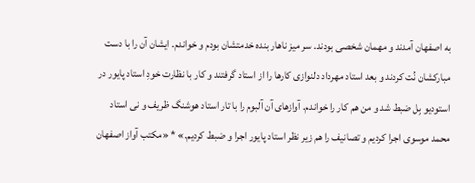به اصفهان آمدند و مهمان شخصی بودند. سر میز ناهار بنده خدمتشان بودم و خواندم. ایشان آن را با دست مبارکشان نُت کردند و بعد استاد مهرداد دلنوازی کارها را از استاد گرفتند و کار با نظارت خودِ استاد پایور در استودیو بِل ضبط شد و من هم کار را خواندم. آوازهای آن آلبوم را با تار استاد هوشنگ ظریف و نی استاد محمد موسوی اجرا کردیم و تصانیف را هم زیر نظر استاد پایور اجرا و ضبط کردیم.» * «مکتب آواز اصفهان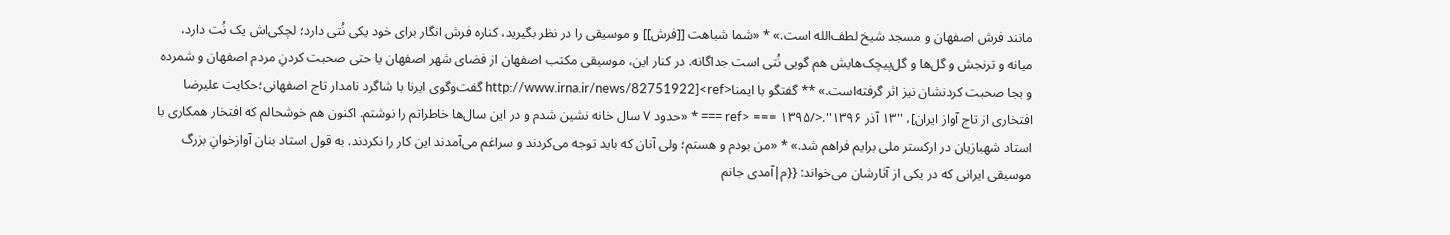مانند فرش اصفهان و مسجد شیخ لطف‌الله است.» * «شما شباهت [[فرش]] و موسیقی را در نظر بگیرید، کناره فرش انگار برای خود یکی نُتی دارد؛ لچکی‌اش یک نُت دارد، میانه و ترنجش و گل‌ها و گل‌پیچک‌هایش هم گویی نُتی است جداگانه. در کنار این، موسیقی مکتب اصفهان از فضای شهر اصفهان یا حتی صحبت کردنِ مردم اصفهان و شمرده و بجا صحبت کردنشان نیز اثر گرفته‌است.» ** گفتگو با ایمنا<ref>[http://www.irna.ir/news/82751922 گفت‌وگوی ایرنا با شاگرد نامدار تاج اصفهانی؛حکایت علیرضا افتخاری از تاج آواز ایران]، ''۱۳ آذر ۱۳۹۶''.</ref> === ۱۳۹۵ === * «حدود ۷ سال خانه نشین شدم و در این سال‌ها خاطراتم را نوشتم. اکنون هم خوشحالم که افتخار همکاری با استاد شهبازیان در ارکستر ملی برایم فراهم شد.» * «من بودم و هستم؛ ولی آنان که باید توجه می‌کردند و سراغم می‌آمدند این کار را نکردند. به قول استاد بنان آوازخوانِ بزرگ موسیقی ایرانی که در یکی از آثارشان می‌خواند: {{م|آمدی جانم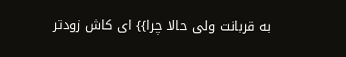به قربانت ولی حالا چرا}} ای کاش زودتر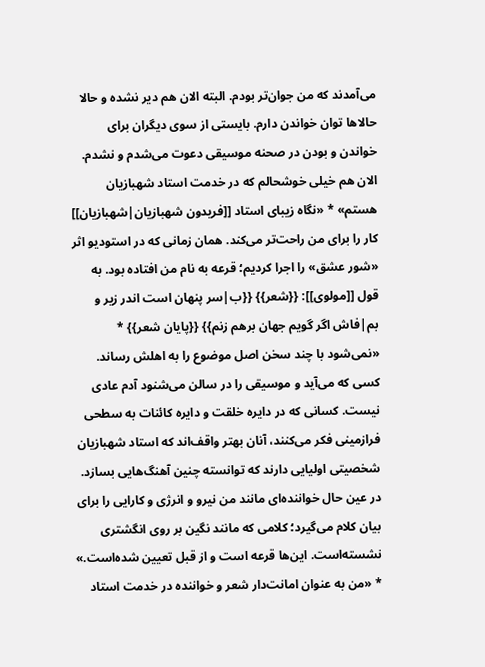می‌آمدند که من جوان‌تر بودم. البته الان هم دیر نشده و حالا حالاها توان خواندن دارم. بایستی از سوی دیگران برای خواندن و بودن در صحنه موسیقی دعوت می‌شدم و نشدم. الان هم خیلی خوشحالم که در خدمت استاد شهبازیان هستم» * «نگاه زیبای استاد [[فریدون شهبازیان|شهبازیان]] کار را برای من راحت‌تر می‌کند. همان زمانی که در استودیو اثر «شور عشق» را اجرا کردیم؛ قرعه به نام من افتاده بود. به قول [[مولوی]]: {{شعر}} {{ب|سر پنهان است اندر زیر و بم|فاش اگر گویم جهان برهم زنم}} {{پایان شعر}} * «نمی‌شود با چند سخن اصل موضوع را به اهلش رساند. کسی که می‌آید و موسیقی را در سالن می‌شنود آدم عادی نیست. کسانی که در دایره خلقت و دایره کائنات به سطحی فرازمینی فکر می‌کنند، آنان بهتر واقف‌اند که استاد شهبازیان شخصیتی اولیایی دارند که توانسته چنین آهنگ‌هایی بسازد. در عین حال خواننده‌ای مانند من نیرو و انرژی و کارایی را برای بیان کلام می‌گیرد؛ کلامی که مانند نگین بر روی انگشتری نشسته‌است. این‌ها قرعه است و از قبل تعیین شده‌است.» * «من به عنوان امانت‌دار شعر و خواننده در خدمت استاد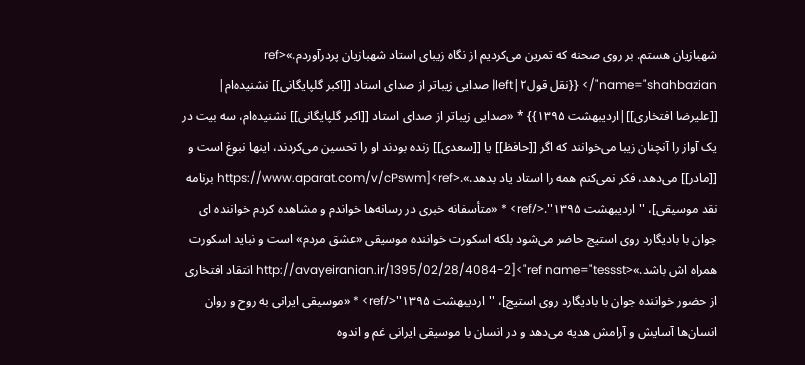شهبازیان هستم. بر روی صحنه که تمرین می‌کردیم از نگاه زیبای استاد شهبازیان پردرآوردم.»<ref name="shahbazian"/> {{نقل قول۲|left| صدایی زیباتر از صدای استاد [[اکبر گلپایگانی]] نشنیده‌ام| [[علیرضا افتخاری]]|اردیبهشت ۱۳۹۵}} * «صدایی زیباتر از صدای استاد [[اکبر گلپایگانی]] نشنیده‌ام، سه بیت در یک آواز را آنچنان زیبا می‌خوانند که اگر [[حافظ]] یا [[سعدی]] زنده بودند او را تحسین می‌کردند، اینها نبوغ است و [[مادر]] می‌دهد، فکر نمی‌کنم همه را استاد یاد بدهد.».<ref>[https://www.aparat.com/v/cPswm برنامه نقد موسیقی]، ''اردیبهشت ۱۳۹۵''.</ref> * «متأسفانه خبری در رسانه‌ها خواندم و مشاهده کردم خواننده ای جوان با بادیگارد روی استیج حاضر می‌شود بلکه اسکورت خواننده موسیقی «عشق مردم» است و نباید اسکورت همراه اش باشد.»<ref name="tessst">[http://avayeiranian.ir/1395/02/28/4084-2 انتقاد افتخاری از حضور خواننده جوان با بادیگارد روی استیج]، ''اردیبهشت ۱۳۹۵''</ref> * «موسیقی ایرانی به روح و روان انسان‌ها آسایش و آرامش هدیه می‌دهد و در انسان با موسیقی ایرانی غم و اندوه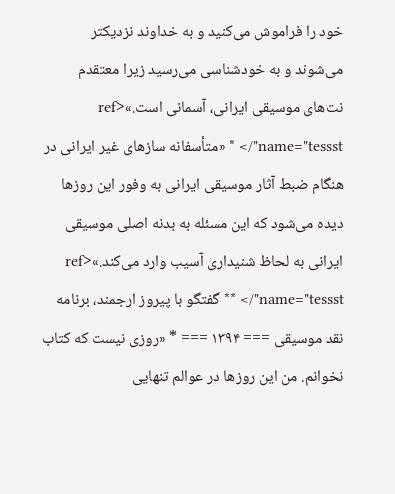خود را فراموش می‌کنید و به خداوند نزدیکتر می‌شوند و به خودشناسی می‌رسید زیرا معتقدم نت‌های موسیقی ایرانی، آسمانی است.»<ref name="tessst"/> * «متأسفانه سازهای غیر ایرانی در هنگام ضبط آثار موسیقی ایرانی به وفور این روزها دیده می‌شود که این مسئله به بدنه اصلی موسیقی ایرانی به لحاظ شنیداری آسیب وارد می‌کند.»<ref name="tessst"/> ** گفتگو با پیروز ارجمند، برنامه نقد موسیقی === ۱۳۹۴ === * «روزی نیست که کتاب نخوانم. من این روزها در عوالم تنهایی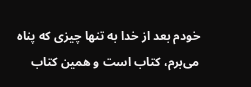خودم بعد از خدا به تنها چیزی که پناه می‌برم، کتاب است و همین کتاب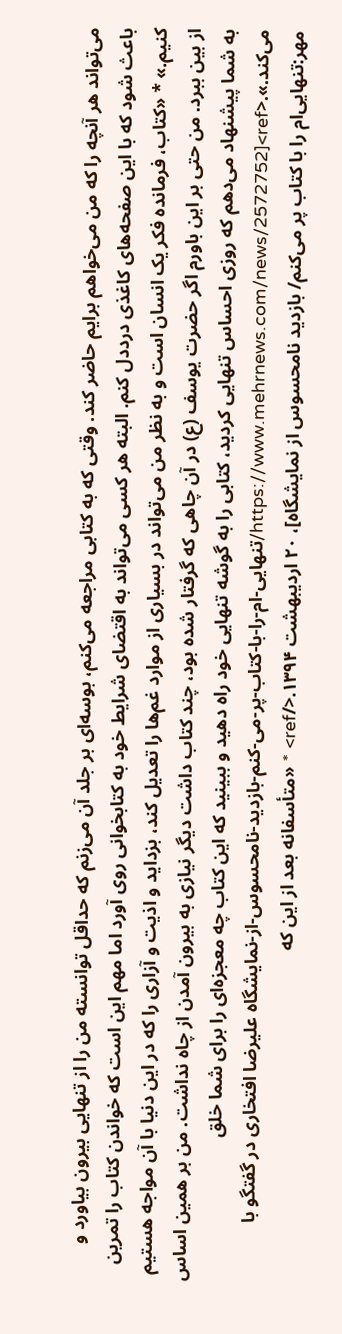می‌تواند هر آنچه را که من می‌خواهم برایم حاضر کند. وقتی که به کتابی مراجعه می‌کنم، بوسه‌ای بر جلد آن می‌زنم که حداقل توانسته من را از تنهایی بیرون بیاورد و باعث شود که با این صفحه‌های کاغذی درددل کنم. البته هر کسی می‌تواند به اقتضای شرایط خود به کتابخوانی روی آورد اما مهم این است که خواندن کتاب را تمرین کنیم.» * «کتاب، فرمانده فکر یک انسان است و به نظر من می‌تواند در بسیاری از موارد غم‌ها را تعدیل کند، بزداید و اذیت و آزاری را که در این دنیا با آن مواجه هستیم از بین ببرد. من حتی بر این باورم اگر حضرت یوسف (ع) در آن چاهی که گرفتار شده بود، چند کتاب داشت دیگر نیازی به بیرون آمدن از چاه نداشت. من بر همین اساس به شما پیشنهاد می‌دهم که روزی احساس تنهایی کردید، کتابی را به گوشه تنهایی خود راه دهید و ببینید که این کتاب چه معجزه‌ای را برای شما خلق می‌کند.».<ref>[https://www.mehrnews.com/news/2572752/تنهایی-ام-را-با-کتاب-پر-می-کنم-بازدید-نامحسوس-از-نمایشگاه علیرضا افتخاری در گفتگو با مهر:تنهایی‌ام را با کتاب پر می‌کنم/ بازدید نامحسوس از نمایشگاه]، ۲۰ اردیبهشت ۱۳۹۴.</ref> * «متأسفانه بعد از این که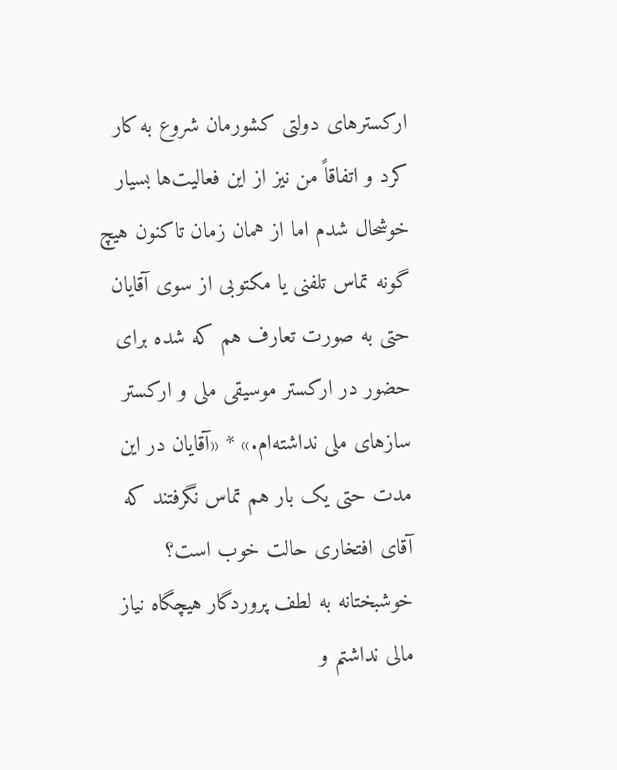ارکسترهای دولتی کشورمان شروع به کار کرد و اتفاقاً من نیز از این فعالیت‌ها بسیار خوشحال شدم اما از همان زمان تاکنون هیچ گونه تماس تلفنی یا مکتوبی از سوی آقایان حتی به صورت تعارف هم که شده برای حضور در ارکستر موسیقی ملی و ارکستر سازهای ملی نداشته‌ام.» * «آقایان در این مدت حتی یک بار هم تماس نگرفتند که آقای افتخاری حالت خوب است؟ خوشبختانه به لطف پروردگار هیچگاه نیاز مالی نداشتم و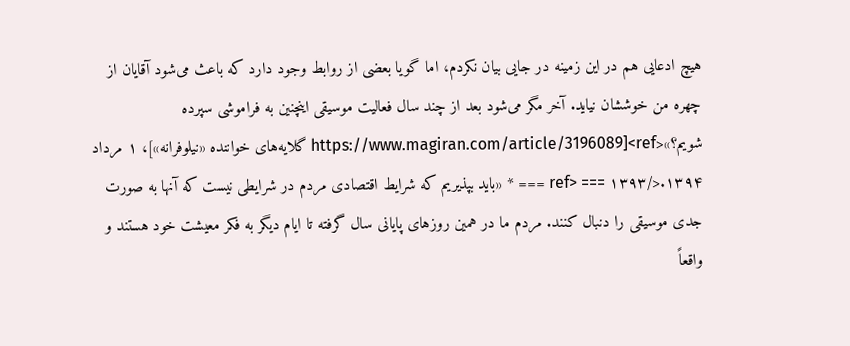هیچ ادعایی هم در این زمینه در جایی بیان نکردم، اما گویا بعضی از روابط وجود دارد که باعث می‌شود آقایان از چهره من خوششان نیاید. آخر مگر می‌شود بعد از چند سال فعالیت موسیقی اینچنین به فراموشی سپرده شویم؟»<ref>[https://www.magiran.com/article/3196089 گلایه‌های خواننده «نیلوفرانه»]، ۱ مرداد ۱۳۹۴.</ref> === ۱۳۹۳ === * «باید بپذیریم که شرایط اقتصادی مردم در شرایطی نیست که آنها به صورت جدی موسیقی را دنبال کنند. مردم ما در همین روزهای پایانی سال گرفته تا ایام دیگر به فکر معیشت خود هستند و واقعاً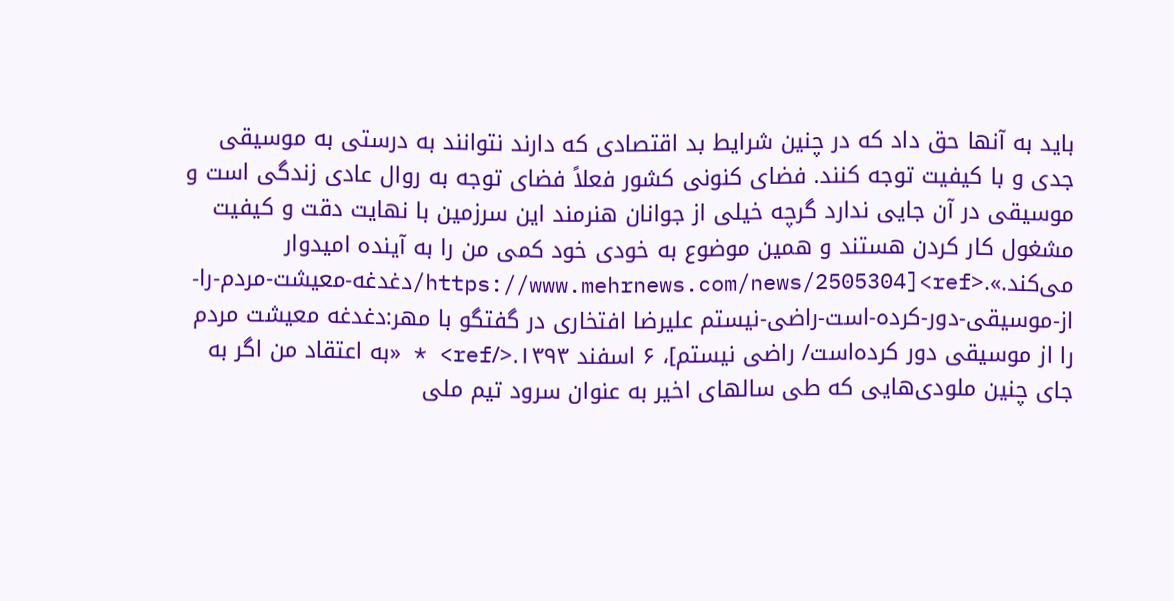باید به آنها حق داد که در چنین شرایط بد اقتصادی که دارند نتوانند به درستی به موسیقی جدی و با کیفیت توجه کنند. فضای کنونی کشور فعلاً فضای توجه به روال عادی زندگی است و موسیقی در آن جایی ندارد گرچه خیلی از جوانان هنرمند این سرزمین با نهایت دقت و کیفیت مشغول کار کردن هستند و همین موضوع به خودی خود کمی من را به آینده امیدوار می‌کند.».<ref>[https://www.mehrnews.com/news/2505304/دغدغه-معیشت-مردم-را-از-موسیقی-دور-کرده-است-راضی-نیستم علیرضا افتخاری در گفتگو با مهر:دغدغه معیشت مردم را از موسیقی دور کرده‌است/ راضی نیستم]، ۶ اسفند ۱۳۹۳.</ref> * «به اعتقاد من اگر به جای چنین ملودی‌هایی که طی سالهای اخیر به عنوان سرود تیم ملی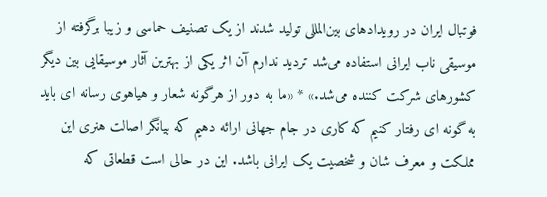فوتبال ایران در رویدادهای بین‌المللی تولید شدند از یک تصنیف حماسی و زیبا برگرفته از موسیقی ناب ایرانی استفاده می‌شد تردید ندارم آن اثر یکی از بهترین آثار موسیقایی بین دیگر کشورهای شرکت کننده می‌شد.» * «ما به دور از هرگونه شعار و هیاهوی رسانه ای باید به گونه ای رفتار کنیم که کاری در جام جهانی ارائه دهیم که بیانگر اصالت هنری این مملکت و معرف شان و شخصیت یک ایرانی باشد. این در حالی است قطعاتی که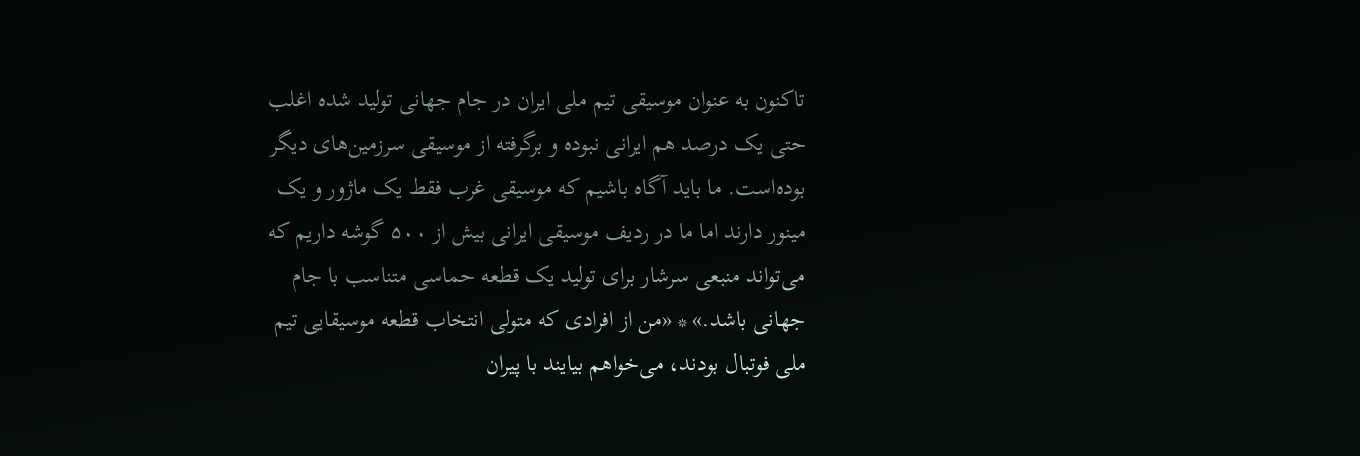تاکنون به عنوان موسیقی تیم ملی ایران در جام جهانی تولید شده اغلب حتی یک درصد هم ایرانی نبوده و برگرفته از موسیقی سرزمین‌های دیگر بوده‌است. ما باید آگاه باشیم که موسیقی غرب فقط یک ماژور و یک مینور دارند اما ما در ردیف موسیقی ایرانی بیش از ۵۰۰ گوشه داریم که می‌تواند منبعی سرشار برای تولید یک قطعه حماسی متناسب با جام جهانی باشد.» * «من از افرادی که متولی انتخاب قطعه موسیقایی تیم ملی فوتبال بودند، می‌خواهم بیایند با پیران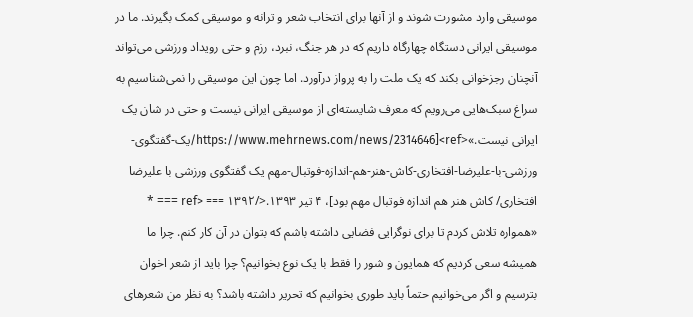موسیقی وارد مشورت شوند و از آنها برای انتخاب شعر و ترانه و موسیقی کمک بگیرند. ما در موسیقی ایرانی دستگاه چهارگاه داریم که در هر جنگ، نبرد، رزم و حتی رویداد ورزشی می‌تواند آنچنان رجزخوانی بکند که یک ملت را به پرواز درآورد. اما چون این موسیقی را نمی‌شناسیم به سراغ سبک‌هایی می‌رویم که معرف شایسته‌ای از موسیقی ایرانی نیست و حتی در شان یک ایرانی نیست.»<ref>[https://www.mehrnews.com/news/2314646/یک-گفتگوی-ورزشی-با-علیرضا-افتخاری-کاش-هنر-هم-اندازه-فوتبال-مهم یک گفتگوی ورزشی با علیرضا افتخاری/ کاش هنر هم اندازه فوتبال مهم بود]، ۴ تیر ۱۳۹۳.</ref> === ۱۳۹۲ === * «همواره تلاش کردم تا برای نوگرایی فضایی داشته باشم که بتوان در آن کار کنم. چرا ما همیشه سعی کردیم که همایون و شور را فقط با یک نوع بخوانیم؟ چرا باید از شعر اخوان بترسیم و اگر می‌خوانیم حتماً باید طوری بخوانیم که تحریر داشته باشد؟ به نظر من شعرهای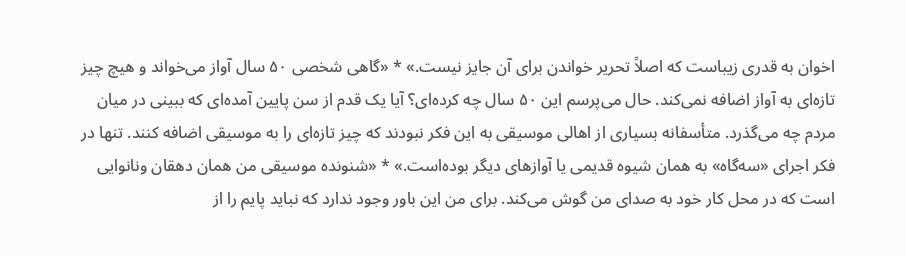اخوان به قدری زیباست که اصلاً تحریر خواندن برای آن جایز نیست.» * «گاهی شخصی ۵۰ سال آواز می‌خواند و هیچ چیز تازه‌ای به آواز اضافه نمی‌کند. حال می‌پرسم این ۵۰ سال چه کرده‌ای؟ آیا یک قدم از سن پایین آمده‌ای که ببینی در میان مردم چه می‌گذرد. متأسفانه بسیاری از اهالی موسیقی به این فکر نبودند که چیز تازه‌ای را به موسیقی اضافه کنند. تنها در فکر اجرای «سه‌گاه» به همان شیوه قدیمی یا آوازهای دیگر بوده‌است.» * «شنونده موسیقی من همان دهقان ونانوایی است که در محل کار خود به صدای من گوش می‌کند. برای من این باور وجود ندارد که نباید پایم را از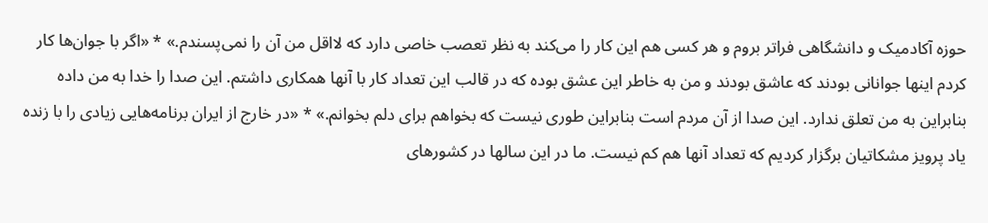حوزه آکادمیک و دانشگاهی فراتر بروم و هر کسی هم این کار را می‌کند به نظر تعصب خاصی دارد که لااقل من آن را نمی‌پسندم.» * «اگر با جوان‌ها کار کردم اینها جوانانی بودند که عاشق بودند و من به خاطر این عشق بوده که در قالب این تعداد کار با آنها همکاری داشتم. این صدا را خدا به من داده بنابراین به من تعلق ندارد. این صدا از آن مردم است بنابراین طوری نیست که بخواهم برای دلم بخوانم.» * «در خارج از ایران برنامه‌هایی زیادی را با زنده یاد پرویز مشکاتیان برگزار کردیم که تعداد آنها هم کم نیست. ما در این سالها در کشورهای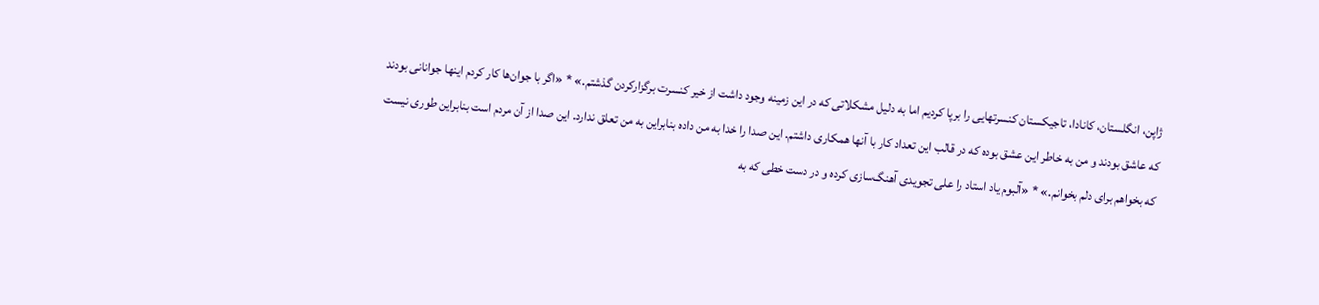ژاپن، انگلستان، کانادا، تاجیکستان کنسرتهایی را برپا کردیم اما به دلیل مشکلاتی که در این زمینه وجود داشت از خیر کنسرت برگزارکردن گذشتم.» * «اگر با جوان‌ها کار کردم اینها جوانانی بودند که عاشق بودند و من به خاطر این عشق بوده که در قالب این تعداد کار با آنها همکاری داشتم. این صدا را خدا به من داده بنابراین به من تعلق ندارد. این صدا از آن مردم است بنابراین طوری نیست که بخواهم برای دلم بخوانم.» * «آلبوم یاد استاد را علی تجویدی آهنگ‌سازی کرده و در دست خطی که به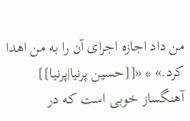من داد اجازه اجرای آن را به من اهدا کرد.» * «[[حسین پرنیا|پرنیا]] آهنگساز خوبی است که در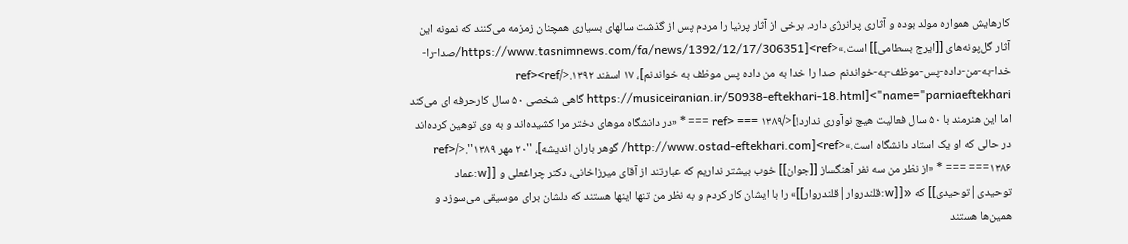کارهایش همواره مولد بوده و آثاری پرانرژی دارد. برخی از آثار پرنیا را مردم پس از گذشت سالهای بسیاری همچنان زمزمه می‌کنند که نمونه این آثار گل‌پونه‌های [[ایرج بسطامی]] است.»<ref>[https://www.tasnimnews.com/fa/news/1392/12/17/306351/صدا-را-خدا-به-من-داده-پس-موظف-به-خواندنم صدا را خدا به من داده پس موظف به خواندنم]، ۱۷ اسفند ۱۳۹۲.</ref><ref name="parniaeftekhari">[https://musiceiranian.ir/50938-eftekhari-18.html گاهی شخصی ۵۰ سال کارحرفه ای می‌کند اما این هنرمند با ۵۰ سال فعالیت هیچ نوآوری ندارد!]</ref> === ۱۳۸۹ === * «در دانشگاه موهای دختر مرا کشیده‌اند و به وی توهین کرده‌اند در حالی که او یک استاد دانشگاه است.»<ref>[http://www.ostad-eftekhari.com/ گوهر باران اندیشه]، ''۲۰ مهر ۱۳۸۹''.</ref> ===۱۳۸۶ === * «از نظر من سه نفر آهنگساز [[جوان]] خوب بیشتر نداریم که عبارتند از آقای میرزاخانی، دکتر چراغعلی و [[w:عماد توحیدی|توحیدی]] که «[[w:قلندروار|قلندروار]]» را با ایشان کار کردم و به نظر من تنها اینها هستند که دلشان برای موسیقی می‌سوزد و همین‌ها هستند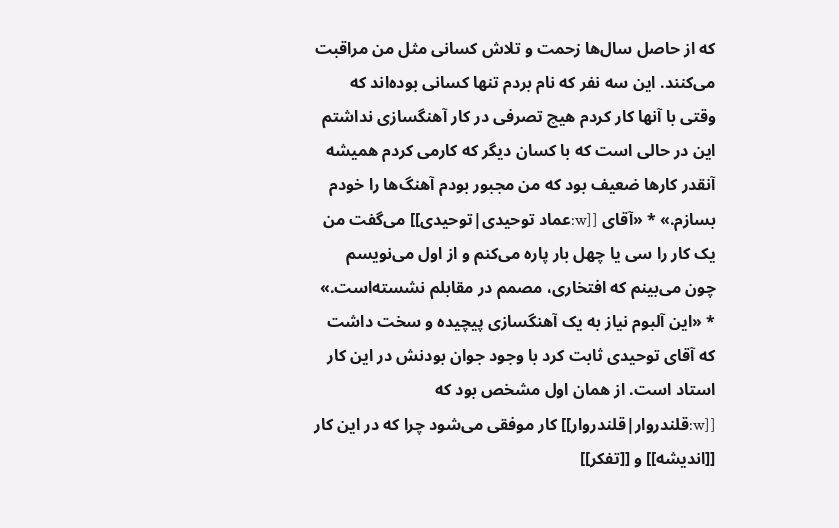که از حاصل سال‌ها زحمت و تلاش کسانی مثل من مراقبت می‌کنند. این سه نفر که نام بردم تنها کسانی بوده‌اند که وقتی با آنها کار کردم هیچ تصرفی در کار آهنگسازی نداشتم این در حالی است که با کسان دیگر که کارمی کردم همیشه آنقدر کارها ضعیف بود که من مجبور بودم آهنگ‌ها را خودم بسازم.» * «آقای [[w:عماد توحیدی|توحیدی]] می‌گفت من یک کار را سی یا چهل بار پاره می‌کنم و از اول می‌نویسم چون می‌بینم که افتخاری، مصمم در مقابلم نشسته‌است.» * «این آلبوم نیاز به یک آهنگسازی پیچیده و سخت داشت که آقای توحیدی ثابت کرد با وجود جوان بودنش در این کار استاد است. از همان اول مشخص بود که [[w:قلندروار|قلندروار]] کار موفقی می‌شود چرا که در این کار [[اندیشه]] و [[تفکر]]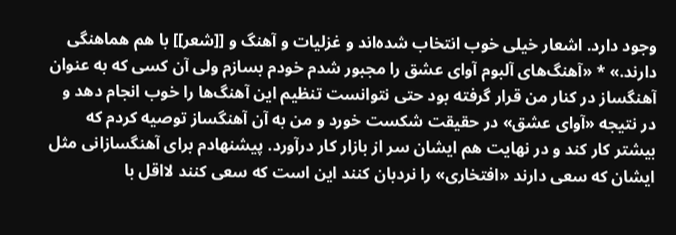وجود دارد. اشعار خیلی خوب انتخاب شده‌اند و غزلیات و آهنگ و [[شعر]] با هم هماهنگی دارند.» * «آهنگ‌های آلبوم آوای عشق را مجبور شدم خودم بسازم ولی آن کسی که به عنوان آهنگساز در کنار من قرار گرفته بود حتی نتوانست تنظیم این آهنگ‌ها را خوب انجام دهد و در نتیجه «آوای عشق» در حقیقت شکست خورد و من به آن آهنگساز توصیه کردم که بیشتر کار کند و در نهایت هم ایشان سر از بازار کار درآورد. پیشنهادم برای آهنگسازانی مثل ایشان که سعی دارند «افتخاری» را نردبان کنند این است که سعی کنند لااقل با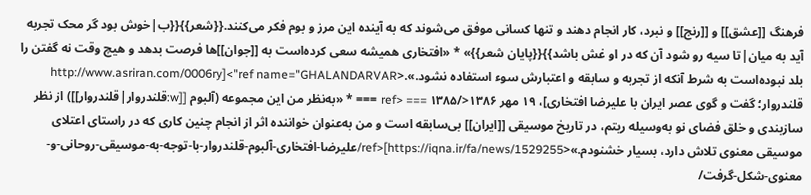فرهنگ [[عشق]] و [[رنج]] و نبرد، کار انجام دهند و تنها کسانی موفق می‌شوند که به آینده این مرز و بوم فکر می‌کنند.{{شعر}}{{ب|خوش بود گر محک تجربه آید به میان|تا سیه رو شود آن که در او غش باشد}}{{پایان شعر}}» * «افتخاری همیشه سعی کرده‌است به [[جوان]]ها فرصت بدهد و هیچ وقت نه گفتن را بلد نبوده‌است به شرط آنکه از تجربه و سابقه و اعتبارش سوء استفاده نشود.».<ref name="GHALANDARVAR">[http://www.asriran.com/0006ry قلندروار؛ گفت و گوی عصر ایران با علیرضا افتخاری]، ۱۹ مهر ۱۳۸۶</ref> === ۱۳۸۵ === * «به‌نظر من این مجموعه (آلبوم [[w:قلندروار|قلندروار]]) از نظر سازبندی و خلق فضای نو به‌وسیله ریتم، در تاریخ موسیقی [[ایران]] بی‌سابقه است و من به‌عنوان خواننده اثر از انجام چنین کاری که در راستای اعتلای موسیقی معنوی تلاش دارد، بسیار خشنودم.»<ref>[https://iqna.ir/fa/news/1529255/عليرضا-افتخاری-آلبوم-قلندروار-با-توجه-به-موسيقی-روحانی-و-معنوی-شكل-گرفت/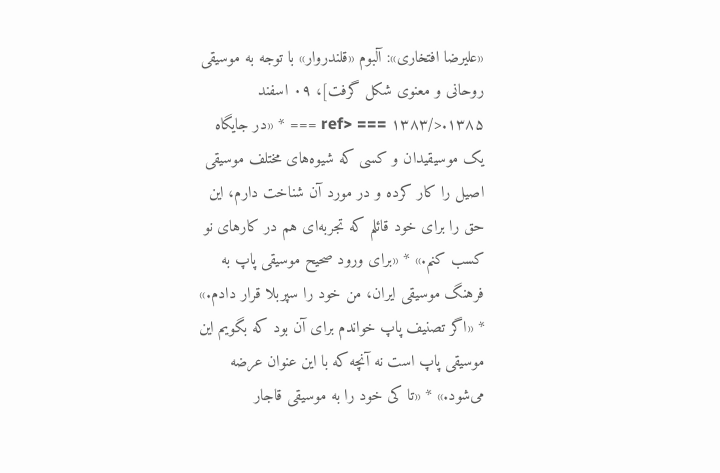«علیرضا افتخاری»: آلبوم «قلندروار» با توجه به موسیقی روحانی و معنوی شکل گرفت]، ۰۹ اسفند ۱۳۸۵.</ref> === ۱۳۸۳ === * «در جایگاه یک موسیقیدان و کسی که شیوه‌های مختلف موسیقی اصیل را کار کرده و در مورد آن شناخت دارم، این حق را برای خود قائلم که تجربه‌ای هم در کارهای نو کسب کنم.» * «برای ورود صحیح موسیقی پاپ به فرهنگ موسیقی ایران، من خود را سپربلا قرار دادم.» * «اگر تصنیف پاپ خواندم برای آن بود که بگویم این موسیقی پاپ است نه آنچه که با این عنوان عرضه می‌شود.» * «تا کی خود را به موسیقی قاجار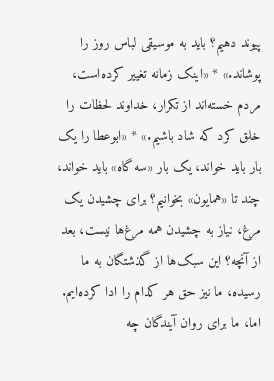پیوند دهیم؟ باید به موسیقی لباس روز را پوشاند.» * «اینک زمانه تغییر کرده‌است، مردم خسته‌اند از تکرار، خداوند لحظات را خلق کرد که شاد باشیم.» * «ابوعطا را یک بار باید خواند، یک بار «سه گاه» باید خواند، چند تا «همایون» بخوانیم؟ برای چشیدن یک مرغ، نیاز به چشیدن همه مرغ‌ها نیست، بعد از آنچه؟ این سبک‌ها از گذشتگان به ما رسیده، ما نیز حق هر کدام را ادا کرده‌ایم. اما، ما برای روان آیندگان چه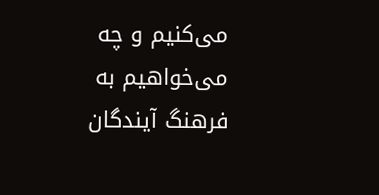می‌کنیم و چه می‌خواهیم به فرهنگ آیندگان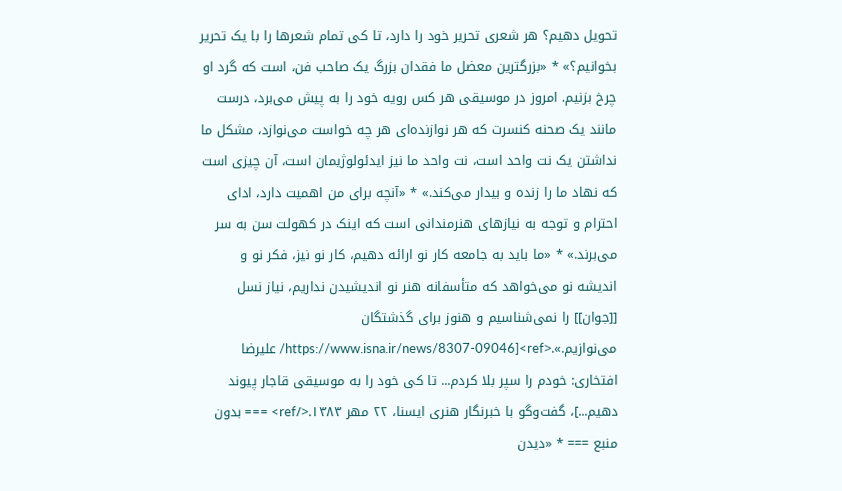تحویل دهیم؟ هر شعری تحریر خود را دارد، تا کی تمام شعرها را با یک تحریر بخوانیم؟» * «بزرگترین معضل ما فقدان بزرگ یک صاحب فن، است که گرد او چرخ بزنیم. امروز در موسیقی هر کس رویه خود را به پیش می‌برد، درست مانند یک صحنه کنسرت که هر نوازنده‌ای هر چه خواست می‌نوازد، مشکل ما نداشتن یک نت واحد است، نت واحد ما نیز ایدئولوژیمان است، آن چیزی است که نهاد ما را زنده و بیدار می‌کند.» * «آنچه برای من اهمیت دارد، ادای احترام و توجه به نیازهای هنرمندانی است که اینک در کهولت سن به سر می‌برند.» * «ما باید به جامعه کار نو ارائه دهیم، کار نو نیز، فکر نو و اندیشه نو می‌خواهد که متأسفانه هنر نو اندیشیدن نداریم، نیاز نسل [[جوان]] را نمی‌شناسیم و هنوز برای گذشتگان می‌نوازیم.».<ref>[https://www.isna.ir/news/8307-09046/ علیرضا افتخاری: خودم را سپر بلا کردم... تا کی خود را به موسیقی قاجار پیوند دهیم...]، گفت‌وگو با خبرنگار هنری ایسنا، ۲۲ مهر ۱۳۸۳.</ref> === بدون منبع === * «دیدن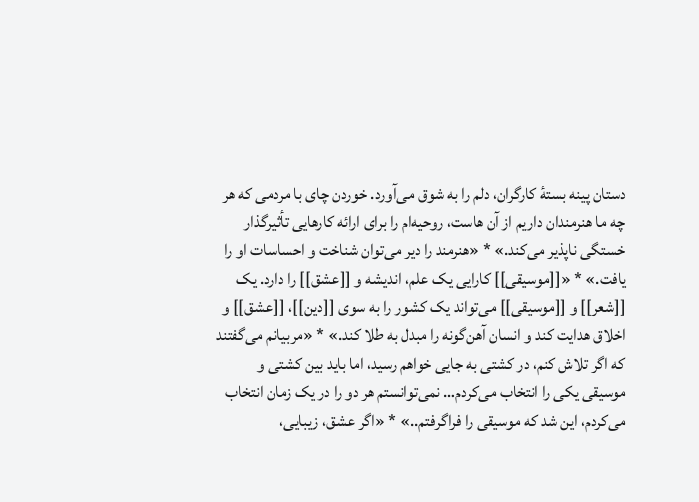دستان پینه بستهٔ کارگران، دلم را به شوق می‌آورد. خوردن چای با مردمی که هر چه ما هنرمندان داریم از آن هاست، روحیه‌ام را برای ارائه کارهایی تأثیرگذار خستگی ناپذیر می‌کند.» * «هنرمند را دیر می‌توان شناخت و احساسات او را یافت.» * «[[موسیقی]] کارایی یک علم، اندیشه و [[عشق]] را دارد. یک [[شعر]] و [[موسیقی]] می‌تواند یک کشور را به سوی [[دین]]، [[عشق]] و اخلاق هدایت کند و انسان آهن‌گونه را مبدل به طلا کند.» * «مربیانم می‌گفتند که اگر تلاش کنم، در کشتی به جایی خواهم رسید، اما باید بین کشتی و موسیقی یکی را انتخاب می‌کردم… نمی‌توانستم هر دو را در یک زمان انتخاب می‌کردم، این شد که موسیقی را فراگرفتم..» * «اگر عشق، زیبایی،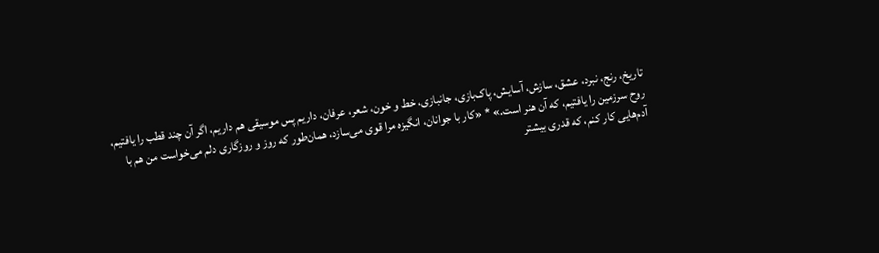تاریخ، رنج، نبرد، عشق، سازش، آسایش، پاک‌بازی، جانبازی، خط و خون، شعر، عرفان، داریم پس موسیقی هم داریم، اگر آن چند قطب را یافتیم، روح سرزمین را یافتیم، که آن هنر است.» * «کار با جوانان، انگیزه مرا قوی می‌سازد، همان‌طور که روز و روزگاری دلم می‌خواست من هم با آدم‌هایی کار کنم، که قدری بیشتر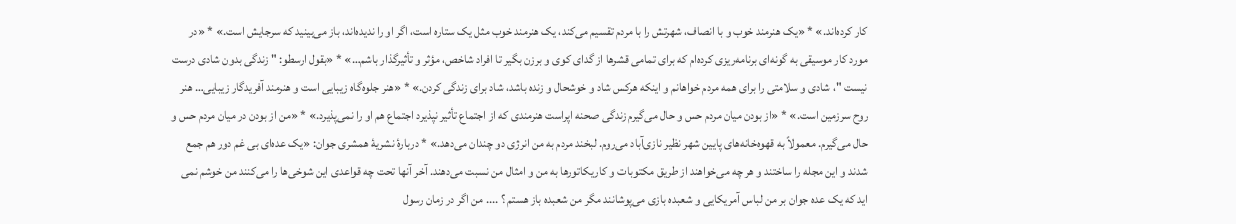کار کرده‌اند.» * «یک هنرمند خوب و با انصاف، شهرتش را با مردم تقسیم می‌کند، یک هنرمند خوب مثل یک ستاره است، اگر او را ندیده‌اند، باز می‌بینید که سرجایش است.» * «در مورد کار موسیقی به گونه‌ای برنامه‌ریزی کرده‌ام که برای تمامی قشرها از گدای کوی و برزن بگیر تا افراد شاخص، مؤثر و تأثیرگذار باشم…» * «بقول ارسطو: " زندگی بدون شادی درست نیست "، شادی و سلامتی را برای همه مردم خواهانم و اینکه هرکس شاد و خوشحال و زنده باشد، شاد برای زندگی کردن.» * «هنر جلوه‌گاه زیبایی است و هنرمند آفریدگار زیبایی… هنر روح سرزمین است.» * «از بودن میان مردم حس و حال می‌گیرم زندگی صحنه اپراست هنرمندی که از اجتماع تأثیر نپذیرد اجتماع هم او را نمی‌پذیرد.» * «من از بودن در میان مردم حس و حال می‌گیرم. معمولاً به قهوه‌خانه‌های پایین شهر نظیر نازی‌آباد می‌روم. لبخند مردم به من انرژی دو چندان می‌دهد.» * دربارهٔ نشریهٔ همشری جوان: «یک عده‌ای بی غم دور هم جمع شدند و این مجله را ساختند و هر چه می‌خواهند از طریق مکتوبات و کاریکاتورها به من و امثال من نسبت می‌دهند. آخر آنها تحت چه قواعدی این شوخی‌ها را می‌کنند من خوشم نمی اید که یک عده جوان بر من لباس آمریکایی و شعبده بازی می‌پوشانند مگر من شعبده باز هستم ؟ .... من اگر در زمان رسول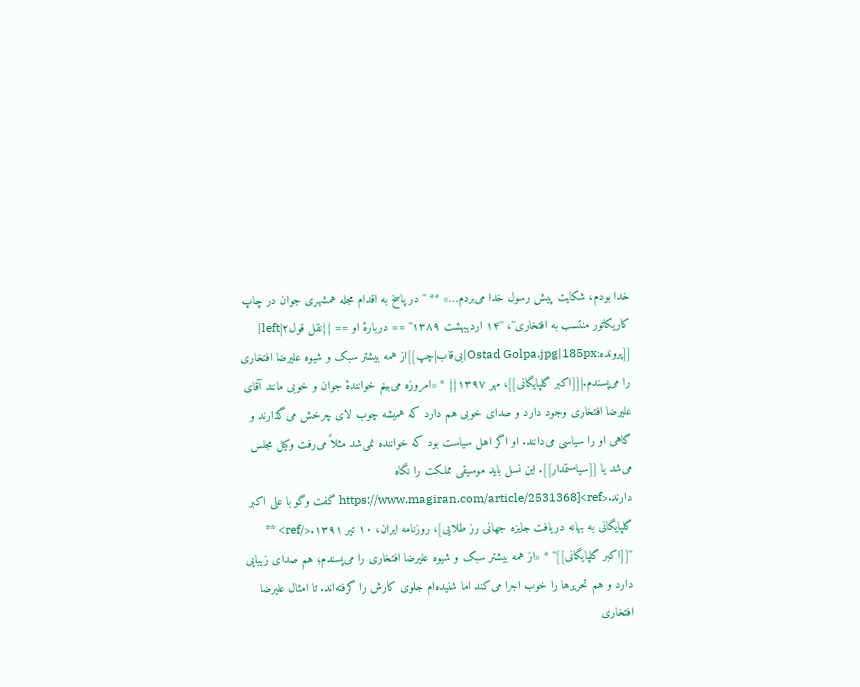خدا بودم، شکایت پیش رسول خدا می‌بردم…» ** ''در پاسخ به اقدام مجله همشهری جوان در چاپ کاریکاتور منتسب به افتخاری''، ''۱۴ اردیبهشت ۱۳۸۹'' == دربارهٔ او == {{نقل قول۲|left| [[پرونده:Ostad Golpa.jpg|185px|بی‌قاب|چپ]]از همه بیشتر سبک و شیوه علیرضا افتخاری را می‌پسندم.|[[اکبر گلپایگانی]]، مهر ۱۳۹۷}} * «امروزه می‌بینم خوانندهٔ جوان و خوبی مانند آقای علیرضا افتخاری وجود دارد و صدای خوبی هم دارد که همیشه چوب لای چرخش می‌گذارند و گاهی او را سیاسی می‌دانند. او اگر اهل سیاست بود که خواننده نمی‌شد مثلاً می‌رفت وکیل مجلس می‌شد یا [[سیاستمدار]]. این نسل باید موسیقی مملکت را نگاه دارند.<ref>[https://www.magiran.com/article/2531368 گفت وگو با علی اکبر گلپایگانی به بهانه دریافت جایزه جهانی رز طلایی]، روزنامه ایران، ۱۰ تیر ۱۳۹۱.</ref> ** ''[[اکبر گلپایگانی]]'' * «از همه بیشتر سبک و شیوه علیرضا افتخاری را می‌پسندم؛ هم صدای زیبایی دارد و هم تحریرها را خوب اجرا می‌کند اما شنیده‌ام جلوی کارش را گرفته‌اند. تا امثال علیرضا افتخاری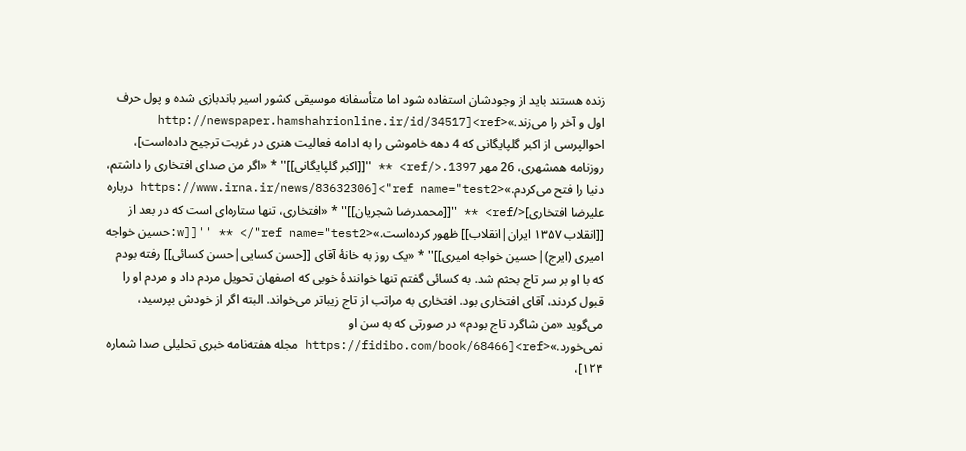زنده هستند باید از وجودشان استفاده شود اما متأسفانه موسیقی کشور اسیر باندبازی شده و پول حرف اول و آخر را می‌زند.»<ref>[http://newspaper.hamshahrionline.ir/id/34517 احوالپرسی از اکبر گلپایگانی که 4 دهه خاموشی را به ادامه فعالیت هنری در غربت ترجیح داده‌است]، روزنامه همشهری، 26 مهر 1397.</ref> ** ''[[اکبر گلپایگانی]]'' * «اگر من صدای افتخاری را داشتم، دنیا را فتح می‌کردم.»<ref name="test2">[https://www.irna.ir/news/83632306 درباره علیرضا افتخاری]</ref> ** ''[[محمدرضا شجریان]]'' * «افتخاری، تنها ستاره‌ای است که در بعد از [[انقلاب ۱۳۵۷ ایران|انقلاب]] ظهور کرده‌است.»<ref name="test2"/> ** ''[[w:حسین خواجه امیری (ایرج)|حسین خواجه امیری]]'' * «یک روز به خانهٔ آقای [[حسن کسایی|حسن کسائی]] رفته بودم که با او بر سر تاج بحثم شد. به کسائی گفتم تنها خوانندهٔ خوبی که اصفهان تحویل مردم داد و مردم او را قبول کردند، آقای افتخاری بود. افتخاری به مراتب از تاج زیباتر می‌خواند. البته اگر از خودش بپرسید، می‌گوید «من شاگرد تاج بودم» در صورتی که به سن او نمی‌خورد.»<ref>[https://fidibo.com/book/68466 مجله هفته‌نامه خبری تحلیلی صدا شماره ۱۲۴]،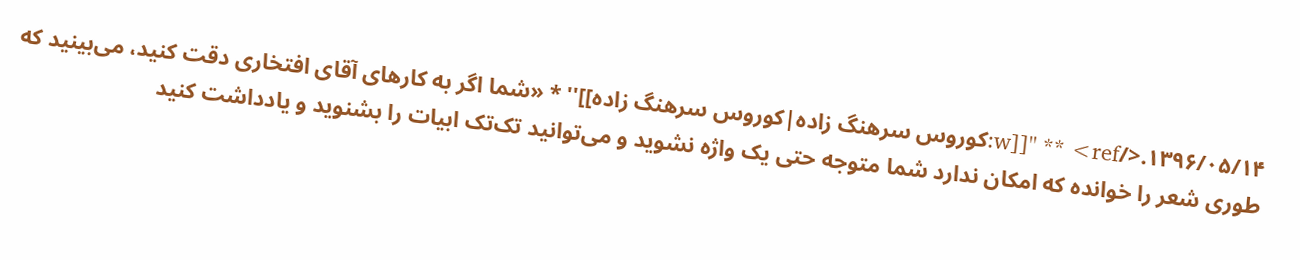۱۳۹۶/۰۵/۱۴.</ref> ** ''[[w:کوروس سرهنگ زاده|کوروس سرهنگ زاده]]'' * «شما اگر به کارهای آقای افتخاری دقت کنید، می‌بینید که طوری شعر را خوانده که امکان ندارد شما متوجه حتی یک واژه نشوید و می‌توانید تک‌تک ابیات را بشنوید و یادداشت کنید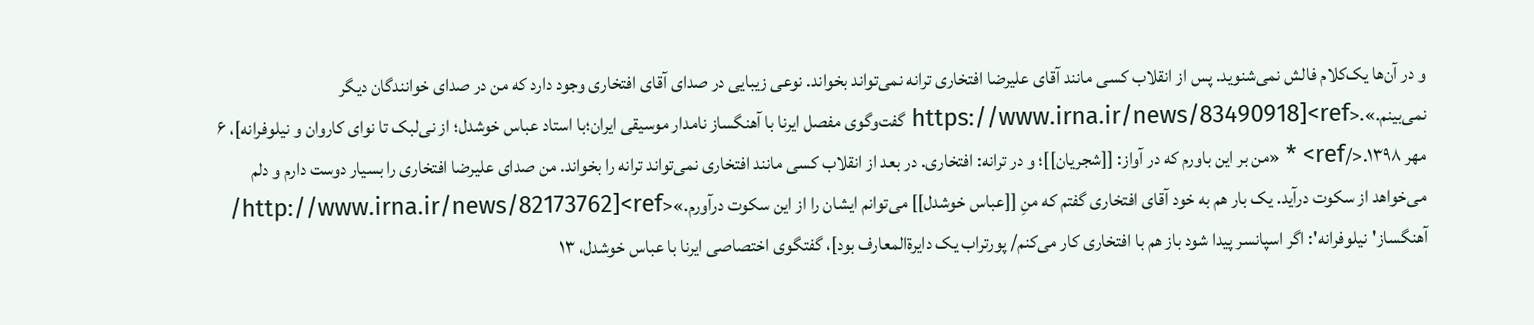و در آن‌ها یک‌کلام فالش نمی‌شنوید. پس از انقلاب کسی مانند آقای علیرضا افتخاری ترانه نمی‌تواند بخواند. نوعی زیبایی در صدای آقای افتخاری وجود دارد که من در صدای خوانندگان دیگر نمی‌بینم.».<ref>[https://www.irna.ir/news/83490918 گفت‌وگوی مفصل ایرنا با آهنگساز نامدار موسیقی ایران؛با استاد عباس خوشدل؛ از نی‌لبک تا نوای کاروان و نیلوفرانه]، ۶ مهر ۱۳۹۸.</ref> * «من بر این باورم که در آواز: [[شجریان]]؛ و در ترانه: افتخاری. در بعد از انقلاب کسی مانند افتخاری نمی‌تواند ترانه را بخواند. من صدای علیرضا افتخاری را بسیار دوست دارم و دلم می‌خواهد از سکوت درآید. یک بار هم به خود آقای افتخاری گفتم که منِ [[عباس خوشدل]] می‌توانم ایشان را از این سکوت درآورم.»<ref>[http://www.irna.ir/news/82173762/ آهنگساز'نیلوفرانه': اگر اسپانسر پیدا شود باز هم با افتخاری کار می‌کنم/ پورتراب یک دایرةالمعارف بود]، گفتگوی اختصاصی ایرنا با عباس خوشدل، ۱۳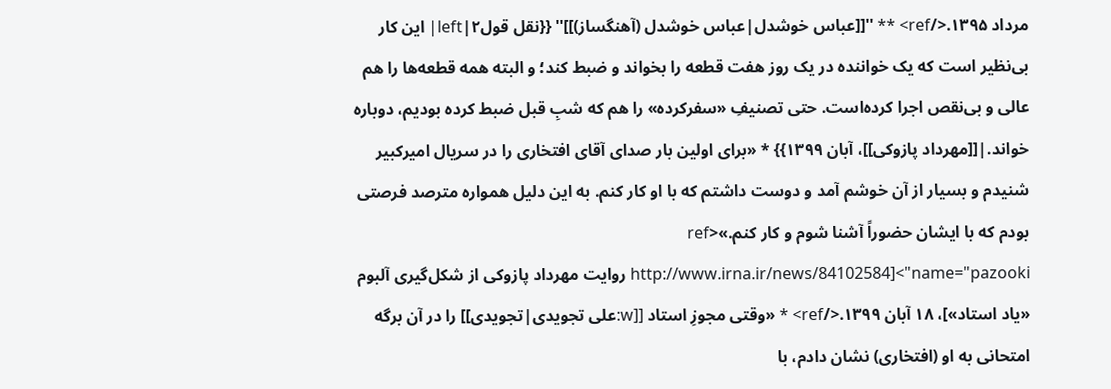مرداد ۱۳۹۵.</ref> ** ''[[عباس خوشدل|عباس خوشدل (آهنگساز)]]'' {{نقل قول۲|left| این کار بی‌نظیر است که یک خواننده در یک روز هفت قطعه را بخواند و ضبط کند؛ و البته همه قطعه‌ها را هم عالی و بی‌نقص اجرا کرده‌است. حتی تصنیفِ «سفرکرده» را هم که شبِ قبل ضبط کرده بودیم، دوباره خواند.|[[مهرداد پازوکی]]، آبان ۱۳۹۹}} * «برای اولین بار صدای آقای افتخاری را در سریال امیرکبیر شنیدم و بسیار از آن خوشم آمد و دوست داشتم که با او کار کنم. به این دلیل همواره مترصد فرصتی بودم که با ایشان حضوراً آشنا شوم و کار کنم.»<ref name="pazooki">[http://www.irna.ir/news/84102584 روایت مهرداد پازوکی از شکل‌گیری آلبوم «یاد استاد»]، ۱۸ آبان ۱۳۹۹.</ref> * «وقتی مجوزِ استاد [[w:علی تجویدی|تجویدی]] را در آن برگه امتحانی به او (افتخاری) نشان دادم، با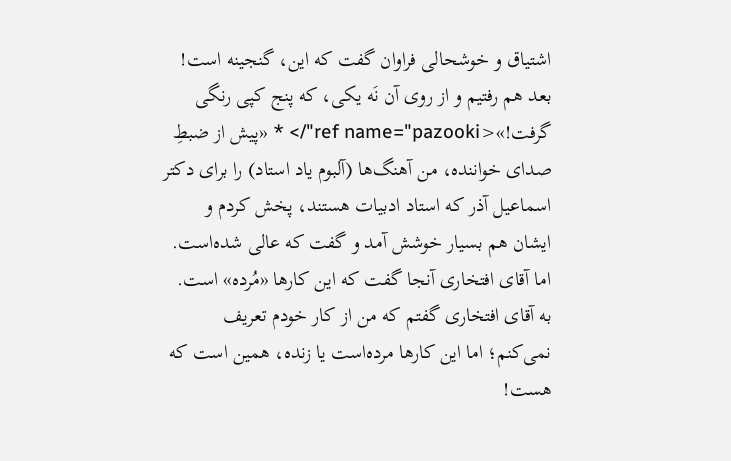اشتیاق و خوشحالی فراوان گفت که این، گنجینه است! بعد هم رفتیم و از روی آن نَه یکی، که پنج کپی رنگی گرفت!»<ref name="pazooki"/> * «پیش از ضبطِ صدای خواننده، من آهنگ‌ها (آلبوم یاد استاد) را برای دکتر اسماعیل آذر که استاد ادبیات هستند، پخش کردم و ایشان هم بسیار خوشش آمد و گفت که عالی شده‌است. اما آقای افتخاری آنجا گفت که این کارها «مُرده» است. به آقای افتخاری گفتم که من از کار خودم تعریف نمی‌کنم؛ اما این کارها مرده‌است یا زنده، همین است که هست!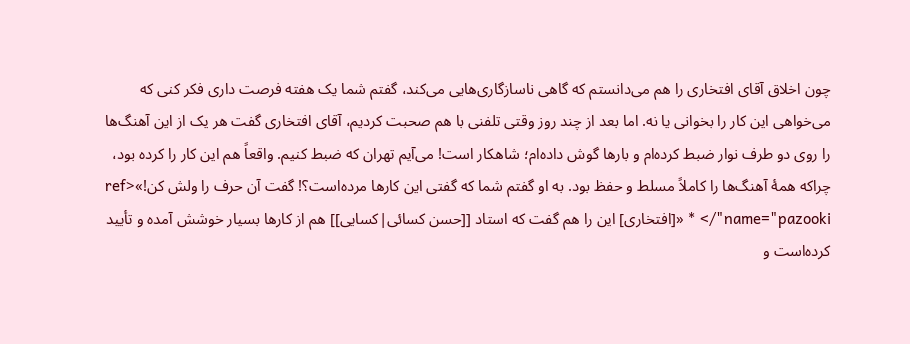چون اخلاق آقای افتخاری را هم می‌دانستم که گاهی ناسازگاری‌هایی می‌کند، گفتم شما یک هفته فرصت داری فکر کنی که می‌خواهی این کار را بخوانی یا نه. اما بعد از چند روز وقتی تلفنی با هم صحبت کردیم، آقای افتخاری گفت هر یک از این آهنگ‌ها را روی دو طرف نوار ضبط کرده‌ام و بارها گوش داده‌ام؛ شاهکار است! می‌آیم تهران که ضبط کنیم. واقعاً هم این کار را کرده بود، چراکه همهٔ آهنگ‌ها را کاملاً مسلط و حفظ بود. به او گفتم شما که گفتی این کارها مرده‌است؟! گفت آن حرف را ولش کن!»<ref name="pazooki"/> * «[افتخاری] این را هم گفت که استاد [[حسن کسائی|کسایی]] هم از کارها بسیار خوشش آمده و تأیید کرده‌است و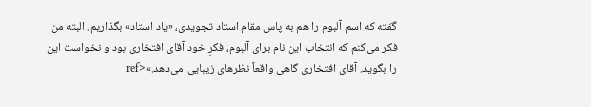گفته که اسم آلبوم را هم به پاس مقام استاد تجویدی، «یاد استاد» بگذاریم. البته من فکر می‌کنم که انتخاب این نام برای آلبوم، فکرِ خود آقای افتخاری بود و نخواست این را بگوید. آقای افتخاری گاهی واقعاً نظرهای زیبایی می‌دهد.»<ref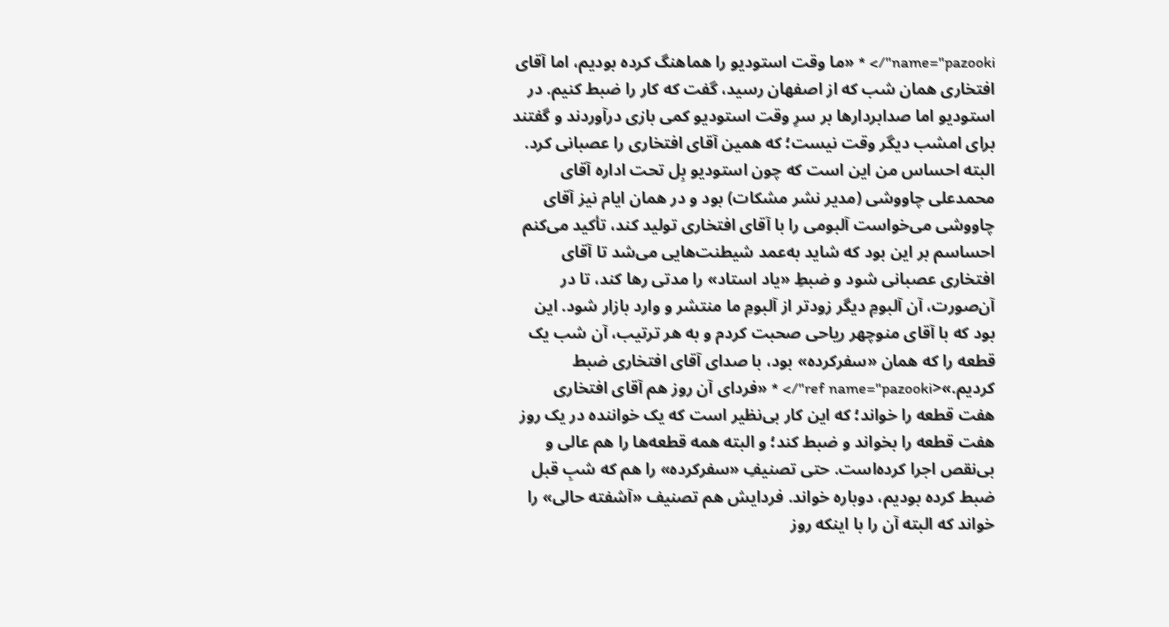name="pazooki"/> * «ما وقت استودیو را هماهنگ کرده بودیم، اما آقای افتخاری همان شب که از اصفهان رسید، گفت که کار را ضبط کنیم. در استودیو اما صدابردارها بر سرِ وقت استودیو کمی بازی درآوردند و گفتند برای امشب دیگر وقت نیست؛ که همین آقای افتخاری را عصبانی کرد. البته احساس من این است که چون استودیو بِل تحت اداره آقای محمدعلی چاووشی (مدیر نشر مشکات) بود و در همان ایام نیز آقای چاووشی می‌خواست آلبومی را با آقای افتخاری تولید کند، تأکید می‌کنم احساسم بر این بود که شاید به‌عمد شیطنت‌هایی می‌شد تا آقای افتخاری عصبانی شود و ضبطِ «یاد استاد» را مدتی رها کند، تا در آن‌صورت، آن آلبومِ دیگر زودتر از آلبومِ ما منتشر و وارد بازار شود. این بود که با آقای منوچهر ریاحی صحبت کردم و به هر ترتیب، آن شب یک قطعه را که همان «سفرکرده» بود، با صدای آقای افتخاری ضبط کردیم.»<ref name="pazooki"/> * «فردای آن روز هم آقای افتخاری هفت قطعه را خواند؛ که این کار بی‌نظیر است که یک خواننده در یک روز هفت قطعه را بخواند و ضبط کند؛ و البته همه قطعه‌ها را هم عالی و بی‌نقص اجرا کرده‌است. حتی تصنیفِ «سفرکرده» را هم که شبِ قبل ضبط کرده بودیم، دوباره خواند. فردایش هم تصنیف «آشفته حالی» را خواند که البته آن را با اینکه روز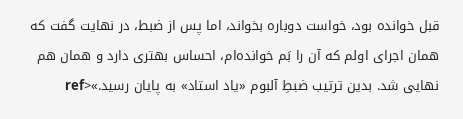قبل خوانده بود، خواست دوباره بخواند، اما پس از ضبط، در نهایت گفت که همان اجرای اولم که آن را بَم خوانده‌ام، احساس بهتری دارد و همان هم نهایی شد. بدین ترتیب ضبطِ آلبوم «یاد استاد» به پایان رسید.»<ref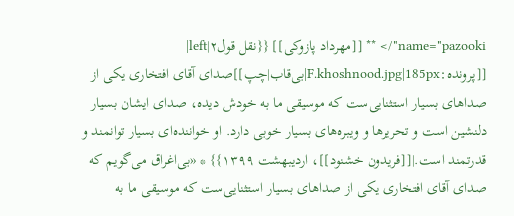name="pazooki"/> ** [[مهرداد پازوکی]] {{نقل قول۲|left| [[پرونده:F.khoshnood.jpg|185px|بی‌قاب|چپ]]صدای آقای افتخاری یکی از صداهای بسیار استثنایی‌ست که موسیقی ما به خودش دیده، صدای ایشان بسیار دلنشین است و تحریرها و ویبره‌های بسیار خوبی دارد. او خواننده‌ای بسیار توانمند و قدرتمند است.|[[فریدون خشنود]]، اردیبهشت ۱۳۹۹}} * «بی‌اغراق می‌گویم که صدای آقای افتخاری یکی از صداهای بسیار استثنایی‌ست که موسیقی ما به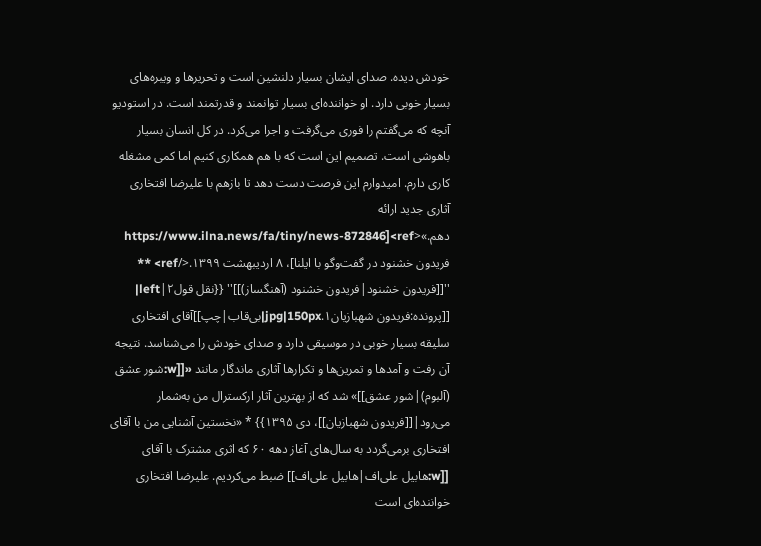خودش دیده. صدای ایشان بسیار دلنشین است و تحریرها و ویبره‌های بسیار خوبی دارد. او خواننده‌ای بسیار توانمند و قدرتمند است. در استودیو آنچه که می‌گفتم را فوری می‌گرفت و اجرا می‌کرد. در کل انسان بسیار باهوشی است. تصمیم این است که با هم همکاری کنیم اما کمی مشغله کاری دارم. امیدوارم این فرصت دست دهد تا بازهم با علیرضا افتخاری آثاری جدید ارائه دهم.»<ref>[https://www.ilna.news/fa/tiny/news-872846 فریدون خشنود در گفت‌وگو با ایلنا]، ۸ اردیبهشت ۱۳۹۹.</ref> ** ''[[فریدون خشنود|فریدون خشنود (آهنگساز)]]'' {{نقل قول۲|left| [[پرونده:فریدون شهبازیان۱.jpg|150px|بی‌قاب|چپ]]آقای افتخاری سلیقه بسیار خوبی در موسیقی دارد و صدای خودش را می‌شناسد. نتیجه آن رفت و آمدها و تمرین‌ها و تکرارها آثاری ماندگار مانند «[[w:شور عشق (آلبوم)|شور عشق]]» شد که از بهترین آثار ارکسترال من به‌شمار می‌رود|[[فریدون شهبازیان]]، دی ۱۳۹۵}} * «نخستین آشنایی من با آقای افتخاری برمی‌گردد به سال‌های آغاز دهه ۶۰ که اثری مشترک با آقای [[w:هابیل علی‌اف|هابیل علی‌اف]] ضبط می‌کردیم. علیرضا افتخاری خواننده‌ای است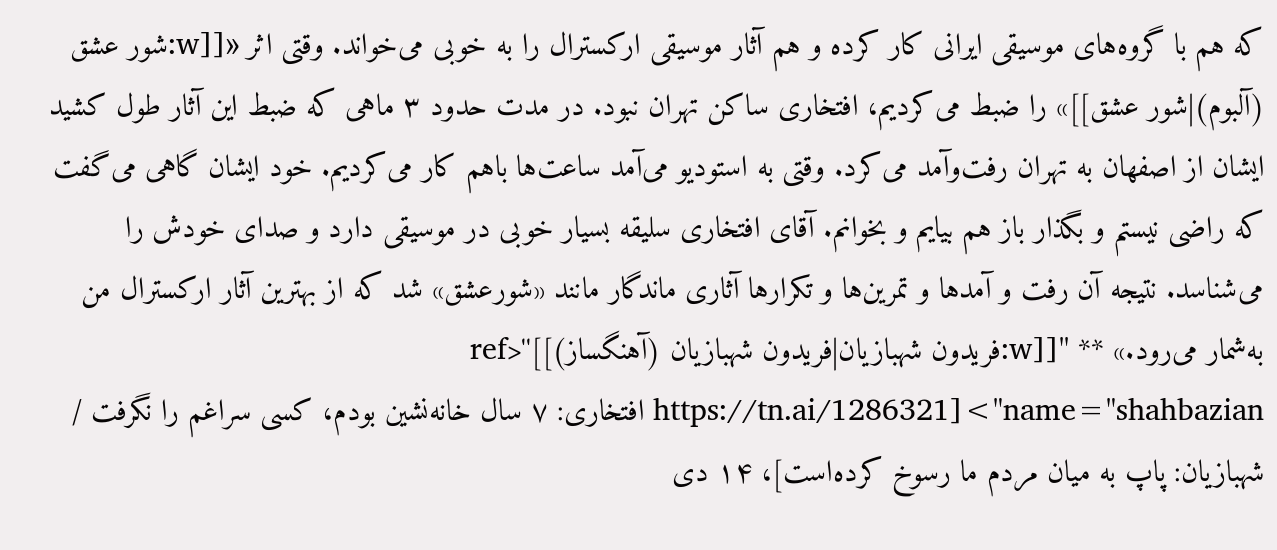که هم با گروه‌های موسیقی ایرانی کار کرده و هم آثار موسیقی ارکسترال را به خوبی می‌خواند. وقتی اثر «[[w:شور عشق (آلبوم)|شور عشق]]» را ضبط می‌کردیم، افتخاری ساکن تهران نبود. در مدت حدود ۳ ماهی که ضبط این آثار طول کشید ایشان از اصفهان به تهران رفت‌وآمد می‌کرد. وقتی به استودیو می‌آمد ساعت‌ها باهم کار می‌کردیم. خود ایشان گاهی می‌گفت که راضی نیستم و بگذار باز هم بیایم و بخوانم. آقای افتخاری سلیقه بسیار خوبی در موسیقی دارد و صدای خودش را می‌شناسد. نتیجه آن رفت و آمدها و تمرین‌ها و تکرارها آثاری ماندگار مانند «شورعشق» شد که از بهترین آثار ارکسترال من به‌شمار می‌رود.» ** ''[[w:فریدون شهبازیان|فریدون شهبازیان (آهنگساز)]]''<ref name="shahbazian">[https://tn.ai/1286321 افتخاری: ۷ سال خانه‌نشین بودم، کسی سراغم را نگرفت / شهبازیان: پاپ به میان مردم ما رسوخ کرده‌است]، ۱۴ دی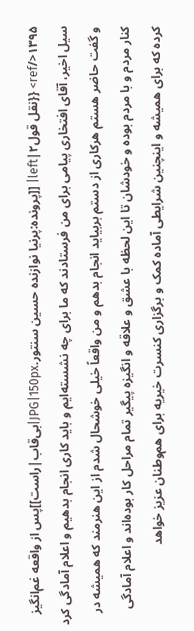۱۳۹۵</ref> {{نقل قول۲|left| [[پرونده:پرنیا نوازنده حسین سنتور.JPG|150px|بی‌قاب|راست]]پس از واقعه غم‌انگیز سیل اخیر، آقای افتخاری پیامی برای من فرستادند که ما برای چه نشسته‌ایم و باید کاری انجام بدهیم و اعلام آمادگی کرد و گفت حاضر هستم هرکاری از دستم بربیاید انجام بدهم و من واقعاً خیلی خوشحال شدم از این هنرمند که همیشه در کنار مردم و با مردم بوده و خودشان تا این لحظه با عشق و علاقه و انگیزه پیگیر تمام مراحل کار بوده‌اند و اعلام آمادگی کرده که برای همیشه و اینچنین شرایطی آماده کمک و برگزاری کنسرت خیریه برای هم‌وطنان عزیز خواهد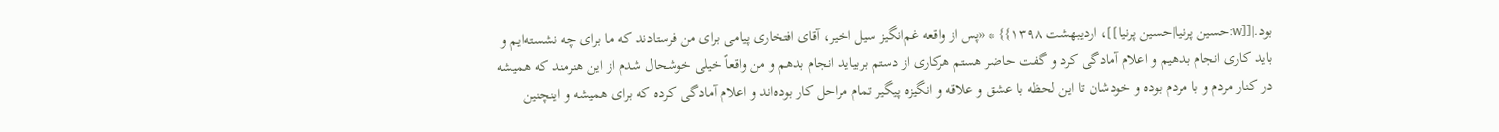بود.|[[w:حسین پرنیا|حسین پرنیا]]، اردیبهشت ۱۳۹۸}} * «پس از واقعه غم‌انگیز سیل اخیر، آقای افتخاری پیامی برای من فرستادند که ما برای چه نشسته‌ایم و باید کاری انجام بدهیم و اعلام آمادگی کرد و گفت حاضر هستم هرکاری از دستم بربیاید انجام بدهم و من واقعاً خیلی خوشحال شدم از این هنرمند که همیشه در کنار مردم و با مردم بوده و خودشان تا این لحظه با عشق و علاقه و انگیزه پیگیر تمام مراحل کار بوده‌اند و اعلام آمادگی کرده که برای همیشه و اینچنین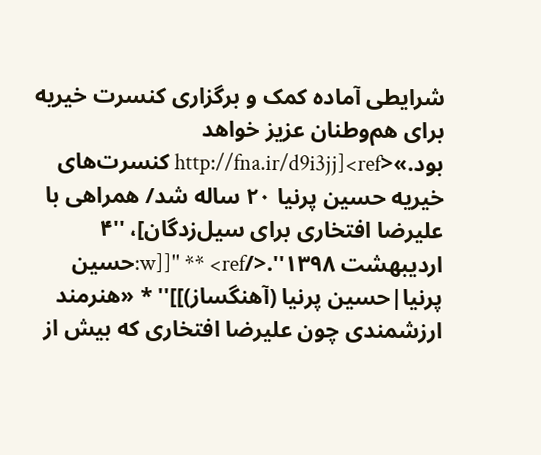شرایطی آماده کمک و برگزاری کنسرت خیریه برای هم‌وطنان عزیز خواهد بود.»<ref>[http://fna.ir/d9i3jj کنسرت‌های خیریه حسین پرنیا ۲۰ ساله شد/ همراهی با علیرضا افتخاری برای سیل‌زدگان]، ''۴ اردیبهشت ۱۳۹۸''.</ref> ** ''[[w:حسین پرنیا|حسین پرنیا (آهنگساز)]]'' * «هنرمند ارزشمندی چون علیرضا افتخاری که بیش از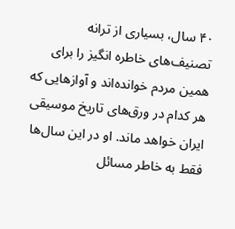۴۰ سال، بسیاری از ترانه تصنیف‌های خاطره انگیز را برای همین مردم خوانده‌اند و آوازهایی که هر کدام در ورق‌های تاریخ موسیقی ایران خواهد ماند. او در این سال‌ها فقط به خاطر مسائل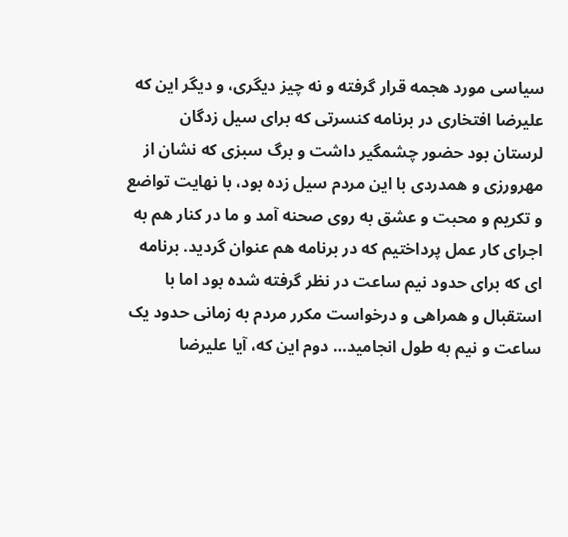سیاسی مورد هجمه قرار گرفته و نه چیز دیگری، و دیگر این که علیرضا افتخاری در برنامه کنسرتی که برای سیل زدگان لرستان بود حضور چشمگیر داشت و برگ سبزی که نشان از مهرورزی و همدردی با این مردم سیل زده بود، با نهایت تواضع و تکریم و محبت و عشق به روی صحنه آمد و ما در کنار هم به اجرای کار عمل پرداختیم که در برنامه هم عنوان گردید. برنامه ای که برای حدود نیم ساعت در نظر گرفته شده بود اما با استقبال و همراهی و درخواست مکرر مردم به زمانی حدود یک ساعت و نیم به طول انجامید… دوم این که، آیا علیرضا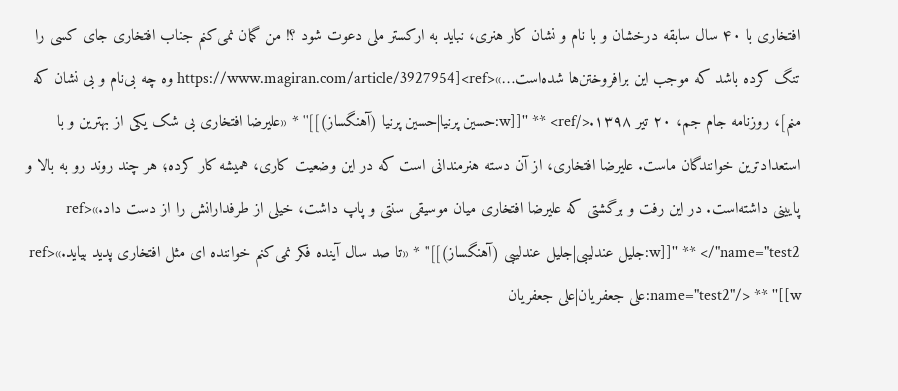افتخاری با ۴۰ سال سابقه درخشان و با نام و نشان کار هنری، نباید به ارکستر ملی دعوت شود ؟! من گمان نمی‌کنم جناب افتخاری جای کسی را تنگ کرده باشد که موجب این برافروختن‌ها شده‌است…»<ref>[https://www.magiran.com/article/3927954 وه چه بی‌نام و بی نشان که منم]، روزنامه جام جم، ۲۰ تیر ۱۳۹۸.</ref> ** ''[[w:حسین پرنیا|حسین پرنیا (آهنگساز)]]'' * «علیرضا افتخاری بی شک یکی از بهترین و با استعدادترین خوانندگان ماست. علیرضا افتخاری، از آن دسته هنرمندانی است که در این وضعیت کاری، همیشه کار کرده؛ هر چند روند رو به بالا و پایینی داشته‌است. در این رفت و برگشتی که علیرضا افتخاری میان موسیقی سنتی و پاپ داشت، خیلی از طرفدارانش را از دست داد.»<ref name="test2"/> ** ''[[w:جلیل عندلیبی|جلیل عندلیبی (آهنگساز)]]'' * «تا صد سال آینده فکر نمی‌کنم خواننده ای مثل افتخاری پدید بیاید.»<ref name="test2"/> ** ''[[w:علی جعفریان|علی جعفریان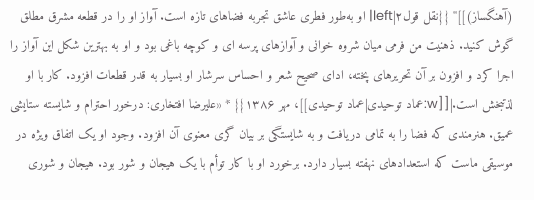(آهنگساز)]]'' {{نقل قول۲|left| او به‌طور فطری عاشق تجربه فضاهای تازه است. آواز او را در قطعه مشرق مطلق گوش کنید. ذهنیت من فرمی میان شروه خوانی و آوازهای پرسه ای و کوچه باغی بود و او به بهترین شکل این آواز را اجرا کرد و افزون بر آن تحریرهای پخته، ادای صحیح شعر و احساس سرشار او بسیار به قدر قطعات افزود. کار با او لذتبخش است.|[[w:عماد توحیدی|عماد توحیدی]]، مهر ۱۳۸۶}} * «علیرضا افتخاری: درخور احترام و شایسته ستایشی عمیق. هنرمندی که فضا را به تمامی دریافت و به شایستگی بر بیان گری معنوی آن افزود. وجود او یک اتفاق ویژه در موسیقی ماست که استعدادهای نهفته بسیار دارد. برخورد او با کار توأم با یک هیجان و شور بود. هیجان و شوری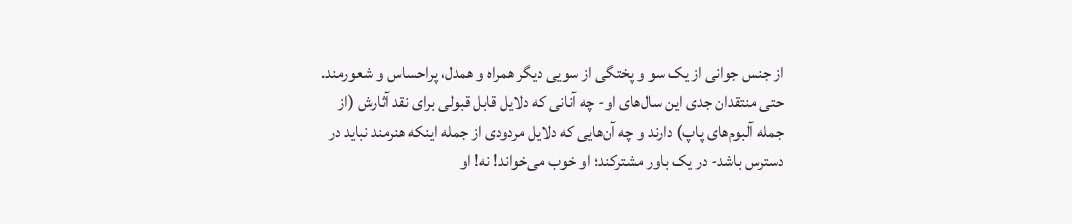از جنس جوانی از یک سو و پختگی از سویی دیگر همراه و همدل، پراحساس و شعورمند. حتی منتقدان جدی این سال‌های او- چه آنانی که دلایل قابل قبولی برای نقد آثارش (از جمله آلبوم‌های پاپ) دارند و چه آن‌هایی که دلایل مردودی از جمله اینکه هنرمند نباید در دسترس باشد- در یک باور مشترکند؛ او خوب می‌خواند! نه! او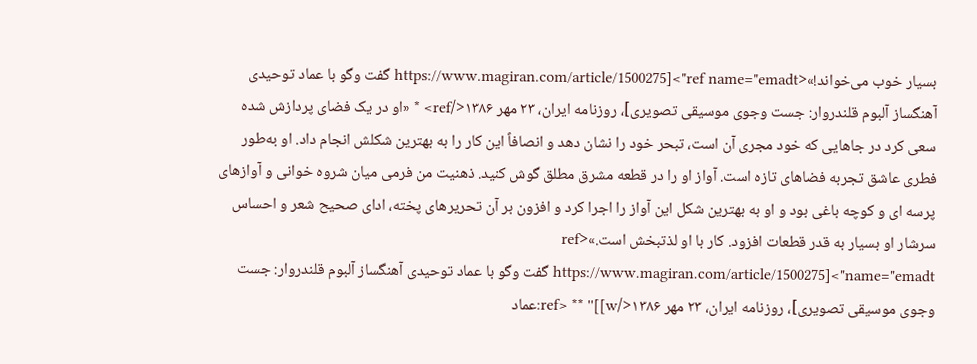بسیار خوب می‌خواند!»<ref name="emadt">[https://www.magiran.com/article/1500275 گفت وگو با عماد توحیدی آهنگساز آلبوم قلندروار: جست وجوی موسیقی تصویری]، روزنامه ایران، ۲۳ مهر ۱۳۸۶</ref> * «او در یک فضای پردازش شده سعی کرد در جاهایی که خود مجری آن است، تبحر خود را نشان دهد و انصافاً این کار را به بهترین شکلش انجام داد. او به‌طور فطری عاشق تجربه فضاهای تازه است. آواز او را در قطعه مشرق مطلق گوش کنید. ذهنیت من فرمی میان شروه خوانی و آوازهای پرسه ای و کوچه باغی بود و او به بهترین شکل این آواز را اجرا کرد و افزون بر آن تحریرهای پخته، ادای صحیح شعر و احساس سرشار او بسیار به قدر قطعات افزود. کار با او لذتبخش است.»<ref name="emadt">[https://www.magiran.com/article/1500275 گفت وگو با عماد توحیدی آهنگساز آلبوم قلندروار: جست وجوی موسیقی تصویری]، روزنامه ایران، ۲۳ مهر ۱۳۸۶</ref> ** ''[[w:عماد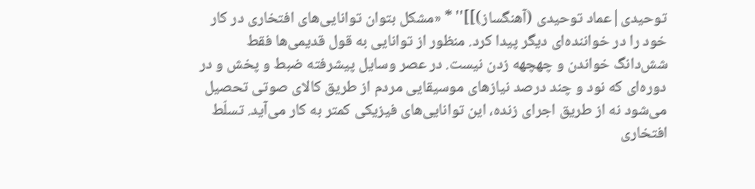توحیدی|عماد توحیدی (آهنگساز)]]'' * «مشکل بتوان توانایی‌های افتخاری در کار خود را در خواننده‌ای دیگر پیدا کرد. منظور از توانایی به قول قدیمی‌ها فقط شش‌دانگ خواندن و چهچهه زدن نیست. در عصر وسایل پیشرفته ضبط و پخش و در دوره‌ای که نود و چند درصد نیازهای موسیقایی مردم از طریق کالای صوتی تحصیل می‌شود نه از طریق اجرای زنده، این توانایی‌های فیزیکی کمتر به کار می‌آید. تسلّط افتخاری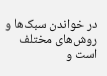در خواندن سبک‌ها و روش‌های مختلف است و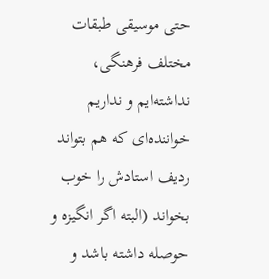حتی موسیقی طبقات مختلف فرهنگی، نداشته‌ایم و نداریم خواننده‌ای که هم بتواند ردیف استادش را خوب بخواند (البته اگر انگیزه و حوصله داشته باشد و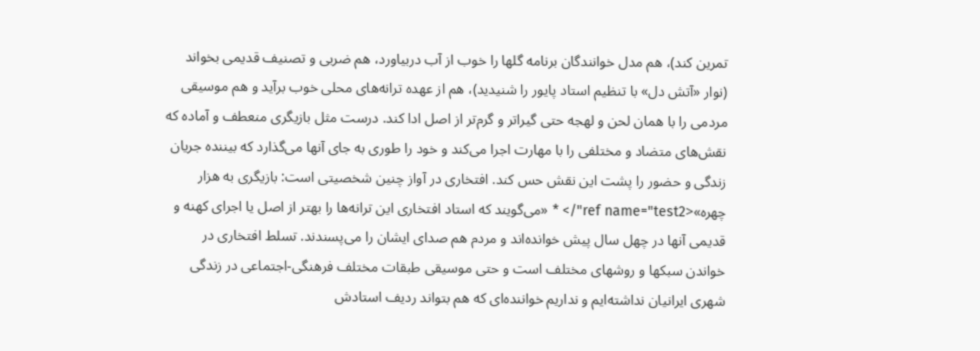تمرین کند)، هم مدل خوانندگان برنامه گلها را خوب از آب دربیاورد، هم ضربی و تصنیف قدیمی بخواند (نوار «آتش دل» با تنظیم استاد پایور را شنیدید)، هم از عهده ترانه‌های محلی خوب برآید و هم موسیقی مردمی را با همان لحن و لهجه حتی گیراتر و گرم‌تر از اصل ادا کند. درست مثل بازیگری منعطف و آماده که نقش‌های متضاد و مختلفی را با مهارت اجرا می‌کند و خود را طوری به جای آنها می‌گذارد که بیننده جریان زندگی و حضور را پشت این نقش حس کند. افتخاری در آواز چنین شخصیتی است: بازیگری به هزار چهره»<ref name="test2"/> * «می‌گویند که استاد افتخاری این ترانه‌ها را بهتر از اصل یا اجرای کهنه و قدیمی آنها در چهل سال پیش خوانده‌اند و مردم هم صدای ایشان را می‌پسندند. تسلط افتخاری در خواندن سبکها و روشهای مختلف است و حتی موسیقی طبقات مختلف فرهنگی-اجتماعی در زندگی شهری ایرانیان نداشته‌ایم و نداریم خواننده‌ای که هم بتواند ردیف استادش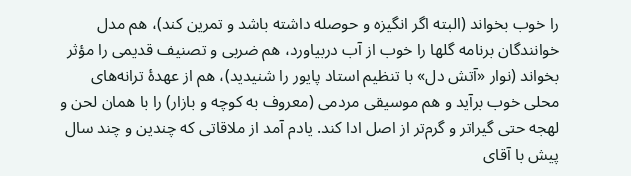را خوب بخواند (البته اگر انگیزه و حوصله داشته باشد و تمرین کند)، هم مدل خوانندگان برنامه گلها را خوب از آب دربیاورد، هم ضربی و تصنیف قدیمی را مؤثر بخواند (نوار «آتش دل» با تنظیم استاد پایور را شنیدید)، هم از عهدهٔ ترانه‌های محلی خوب برآید و هم موسیقی مردمی (معروف به کوچه و بازار) را با همان لحن و لهجه حتی گیراتر و گرم‌تر از اصل ادا کند. یادم آمد از ملاقاتی که چندین و چند سال پیش با آقای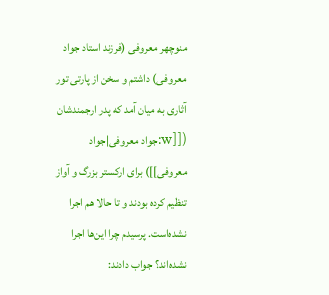منوچهر معروفی (فرزند استاد جواد معروفی) داشتم و سخن از پارتی تور آثاری به میان آمد که پدر ارجمندشان ([[w:جواد معروفی|جواد معروفی]]) برای ارکستر بزرگ و آواز تنظیم کرده بودند و تا حالا هم اجرا نشده‌است. پرسیدم چرا این‌ها اجرا نشده‌اند؟ جواب دادند: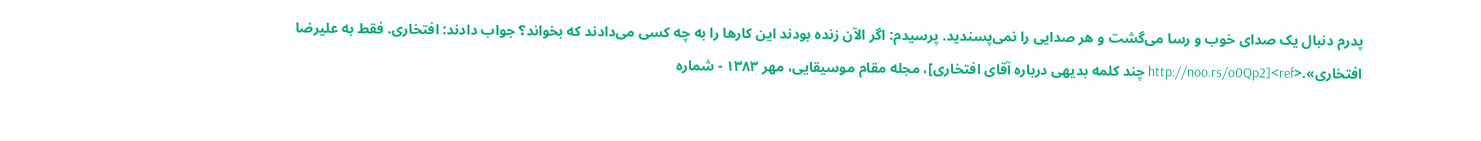پدرم دنبال یک صدای خوب و رسا می‌گشت و هر صدایی را نمی‌پسندید. پرسیدم: اگر الآن زنده بودند این کارها را به چه کسی می‌دادند که بخواند؟ جواب دادند: افتخاری. فقط به علیرضا افتخاری».<ref>[http://noo.rs/o0Qp2 چند کلمه بدیهی درباره آقای افتخاری]، مجله مقام موسیقایی، مهر ۱۳۸۳ - شماره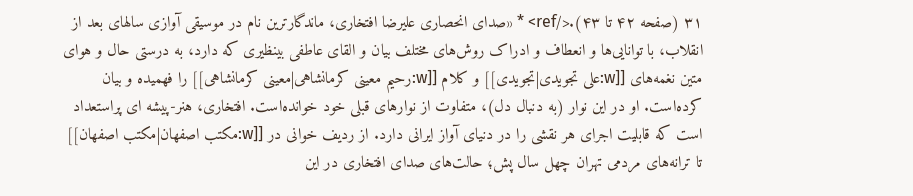۳۱ (صفحه ۴۲ تا ۴۳).</ref> * «صدای انحصاری علیرضا افتخاری، ماندگارترین نام در موسیقی آوازی سالهای بعد از انقلاب، با توانایی‌ها و انعطاف و ادراک روش‌های مختلف بیان و القای عاطفی بینظیری که دارد، به درستی حال و هوای متین نغمه‌های [[w:علی تجویدی|تجویدی]] و کلام [[w:رحیم معینی کرمانشاهی|معینی کرمانشاهی]] را فهمیده و بیان کرده‌است. او در این نوار (به دنبال دل)، متفاوت از نوارهای قبلی خود خوانده‌است. افتخاری، هنر-پیشه ای پراستعداد است که قابلیت اجرای هر نقشی را در دنیای آواز ایرانی دارد. از ردیف خوانی در [[w:مکتب اصفهان|مکتب اصفهان]] تا ترانه‌های مردمی تهران چهل سال پش؛ حالت‌های صدای افتخاری در این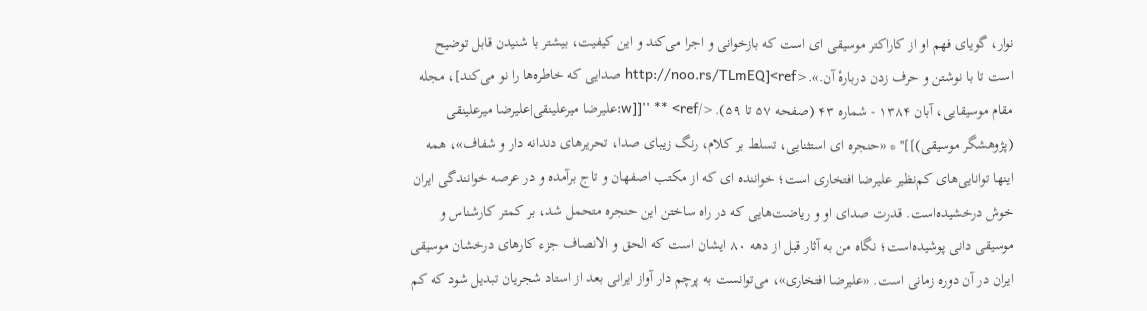نوار، گویای فهم او از کاراکتر موسیقی ای است که بازخوانی و اجرا می‌کند و این کیفیت، بیشتر با شنیدن قابل توضیح است تا با نوشتن و حرف زدن دربارهٔ آن.».<ref>[http://noo.rs/TLmEQ صدایی که خاطره‌ها را نو می‌کند]، مجله مقام موسیقایی، آبان ۱۳۸۴ - شماره ۴۳ (صفحه ۵۷ تا ۵۹).</ref> ** ''[[w:علیرضا میرعلینقی|علیرضا میرعلینقی (پژوهشگر موسیقی)]]'' * «حنجره ای استثنایی، تسلط بر کلام، رنگ زیبای صدا، تحریرهای دندانه دار و شفاف»، همه اینها توانایی‌های کم‌نظیر علیرضا افتخاری است؛ خواننده ای که از مکتب اصفهان و تاج برآمده و در عرصه خوانندگی ایران خوش درخشیده‌است. قدرت صدای او و ریاضت‌هایی که در راه ساختن این حنجره متحمل شد، بر کمتر کارشناس و موسیقی دانی پوشیده‌است؛ نگاه من به آثار قبل از دهه ۸۰ ایشان است که الحق و الانصاف جزء کارهای درخشان موسیقی ایران در آن دوره زمانی است. «علیرضا افتخاری»، می‌توانست به پرچم دار آواز ایرانی بعد از استاد شجریان تبدیل شود که کم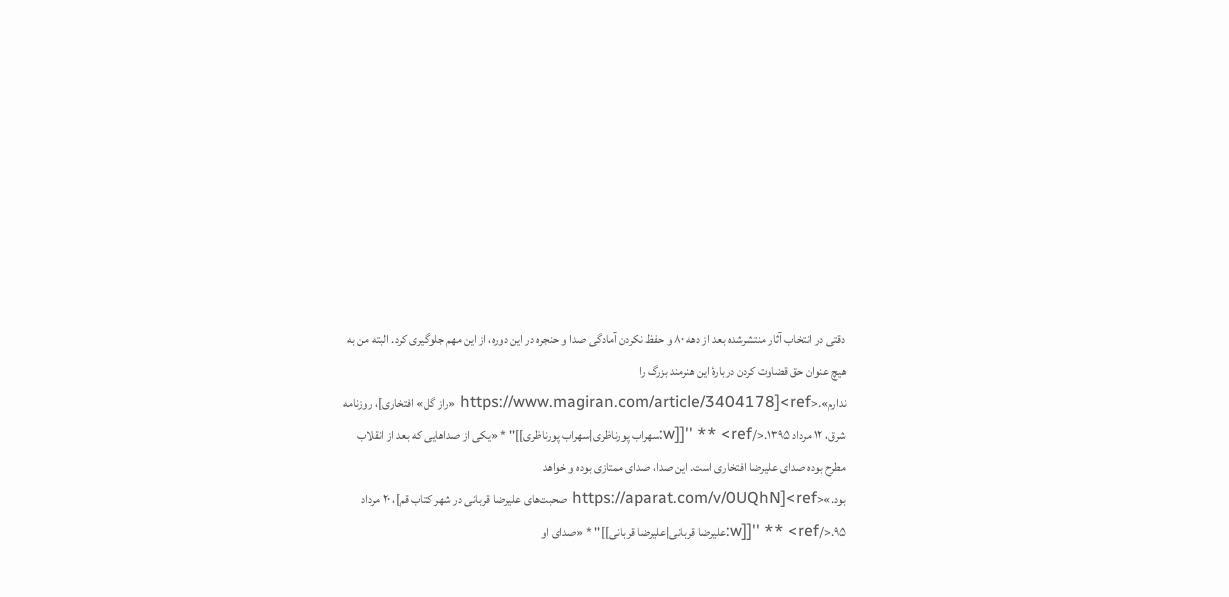دقتی در انتخاب آثار منتشرشده بعد از دهه ۸۰ و حفظ نکردن آمادگی صدا و حنجره در این دوره، از این مهم جلوگیری کرد. البته من به هیچ عنوان حق قضاوت کردن دربارهٔ این هنرمند بزرگ را ندارم».<ref>[https://www.magiran.com/article/3404178 «راز گل» افتخاری]، روزنامه شرق، ۱۲ مرداد ۱۳۹۵.</ref> ** ''[[w:سهراب پورناظری|سهراب پورناظری]]'' * «یکی از صداهایی که بعد از انقلاب مطرح بوده صدای علیرضا افتخاری است. این صدا، صدای ممتازی بوده و خواهد بود.»<ref>[https://aparat.com/v/0UQhN صحبت‌های علیرضا قربانی در شهر کتاب قم]، ۲۰ مرداد ۹۵.</ref> ** ''[[w:علیرضا قربانی|علیرضا قربانی]]'' * «صدای او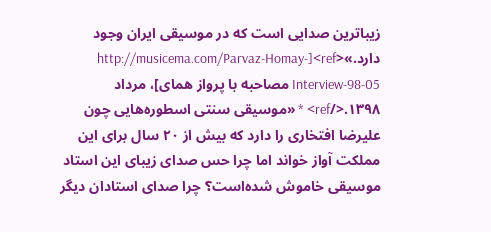زیباترین صدایی است که در موسیقی ایران وجود دارد.»<ref>[http://musicema.com/Parvaz-Homay-Interview-98-05 مصاحبه با پرواز همای]، مرداد ۱۳۹۸.</ref> * «موسیقی سنتی اسطوره‌هایی چون علیرضا افتخاری را دارد که بیش از ۲۰ سال برای این مملکت آواز خواند اما چرا حس صدای زیبای این استاد موسیقی خاموش شده‌است؟ چرا صدای استادان دیگر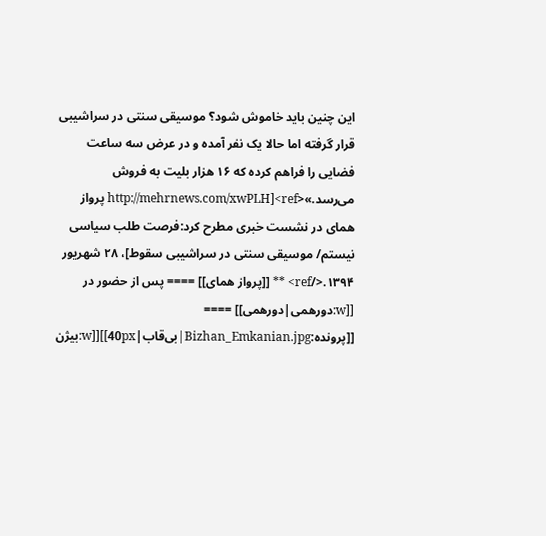این چنین باید خاموش شود؟ موسیقی سنتی در سراشیبی قرار گرفته اما حالا یک نفر آمده و در عرض سه ساعت فضایی را فراهم کرده که ۱۶ هزار بلیت به فروش می‌رسد.»<ref>[http://mehrnews.com/xwPLH پرواز همای در نشست خبری مطرح کرد:فرصت طلب سیاسی نیستم/ موسیقی سنتی در سراشیبی سقوط]، ۲۸ شهریور ۱۳۹۴.</ref> ** [[پرواز همای]] ==== پس از حضور در [[w:دورهمی|دورهمی]] ==== [[پرونده:Bizhan_Emkanian.jpg|بی‌قاب|40px]][[w:بیژن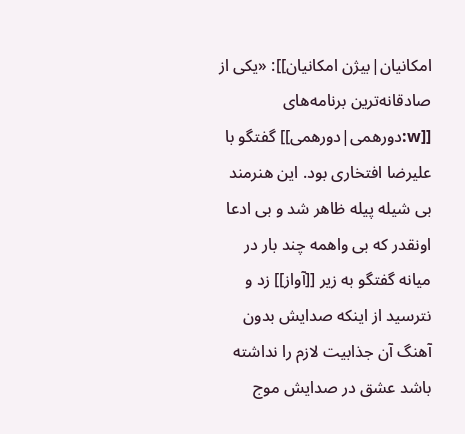امکانیان|بیژن امکانیان]]: «یکی از صادقانه‌ترین برنامه‌های [[w:دورهمی|دورهمی]] گفتگو با علیرضا افتخاری بود. این هنرمند بی شیله پیله ظاهر شد و بی ادعا اونقدر که بی واهمه چند بار در میانه گفتگو به زیر [[آواز]] زد و نترسید از اینکه صدایش بدون آهنگ آن جذابیت لازم را نداشته باشد عشق در صدایش موج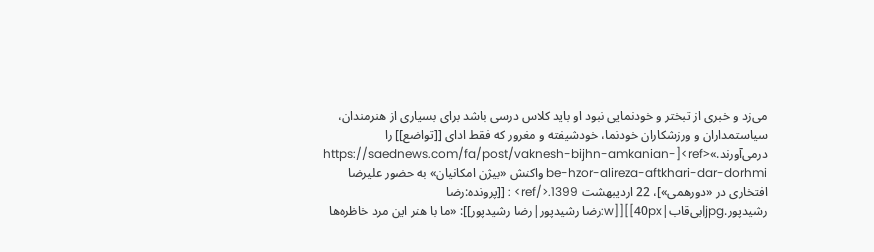می‌زد و خبری از تبختر و خودنمایی نبود او باید کلاس درسی باشد برای بسیاری از هنرمندان، سیاستمداران و ورزشکاران خودنما، خودشیفته و مغرور که فقط ادای [[تواضع]] را درمی‌آورند.»<ref>[https://saednews.com/fa/post/vaknesh-bijhn-amkanian-be-hzor-alireza-aftkhari-dar-dorhmi واکنش «بیژن امکانیان» به حضور علیرضا افتخاری در «دورهمی»]، 22 اردیبهشت 1399.</ref> : [[پرونده:رضا رشیدپور.jpg|بی‌قاب|40px]][[w:رضا رشیدپور|رضا رشیدپور]]: «ما با هنر این مرد خاظره‌ها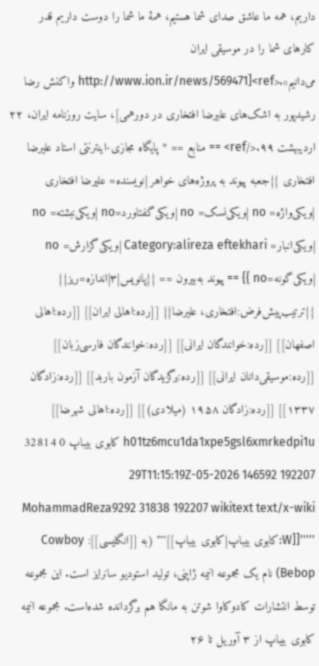داریم، همه ما عاشق صدای شما هستیم، همهٔ ما شما را دوست داریم قدر کارهای شما را در موسیقی ایران می‌دانیم».<ref>[http://www.ion.ir/news/569471 واکنش رضا رشیدپور به اشک‌های علیرضا افتخاری در دورهمی]، سایت روزنامه ایران، ۲۲ اردیبهشت ۹۹.</ref> == منابع == * پایگاه مجازی-اینترنتی استاد علیرضا افتخاری {{جعبه پیوند به پروژه‌های خواهر |نویسنده= علیرضا افتخاری |ویکی‌واژه= no |ویکی‌نسک= no |ویکی‌گفتاورد=no |ویکی‌نبشته= no |ویکی‌انبار= Category:alireza eftekhari |ویکی‌گزارش= no |ویکی‌گونه=no }} == پیوند به‌بیرون == {{پانویس|۳|اندازه=ریز}} {{ترتیب‌پیش‌فرض:افتخاری، علیرضا}} [[رده:اهالی ایران]] [[رده:اهالی اصفهان]] [[رده:خوانندگان ایرانی]] [[رده:خوانندگان فارسی‌زبان]] [[رده:موسیقی‌دانان ایرانی]] [[رده:برگزیدگان آزمون باربد]] [[رده:زادگان ۱۳۳۷]] [[رده:زادگان ۱۹۵۸ (میلادی)]] [[رده:اهالی شهرضا]] h01tz6mcu1da1xpe5gsl6xmrkedpi1u کابوی بیباپ 0 32814 192207 146592 2026-05-29T11:15:19Z MohammadReza9292 31838 192207 wikitext text/x-wiki '''''[[W:کابوی بیباپ|کابوی بیباپ]]''''' (به [[انگلیسی]]: Cowboy Bebop) نام یک مجموعه انیمه ژاپنی، تولید استودیو سانرایز است. این مجموعه توسط انتشارات کادوکاوا شوتن به مانگا هم برگردانده شده‌است. مجموعه انیمه کابوی بیباپ از ۳ آوریل تا ۲۶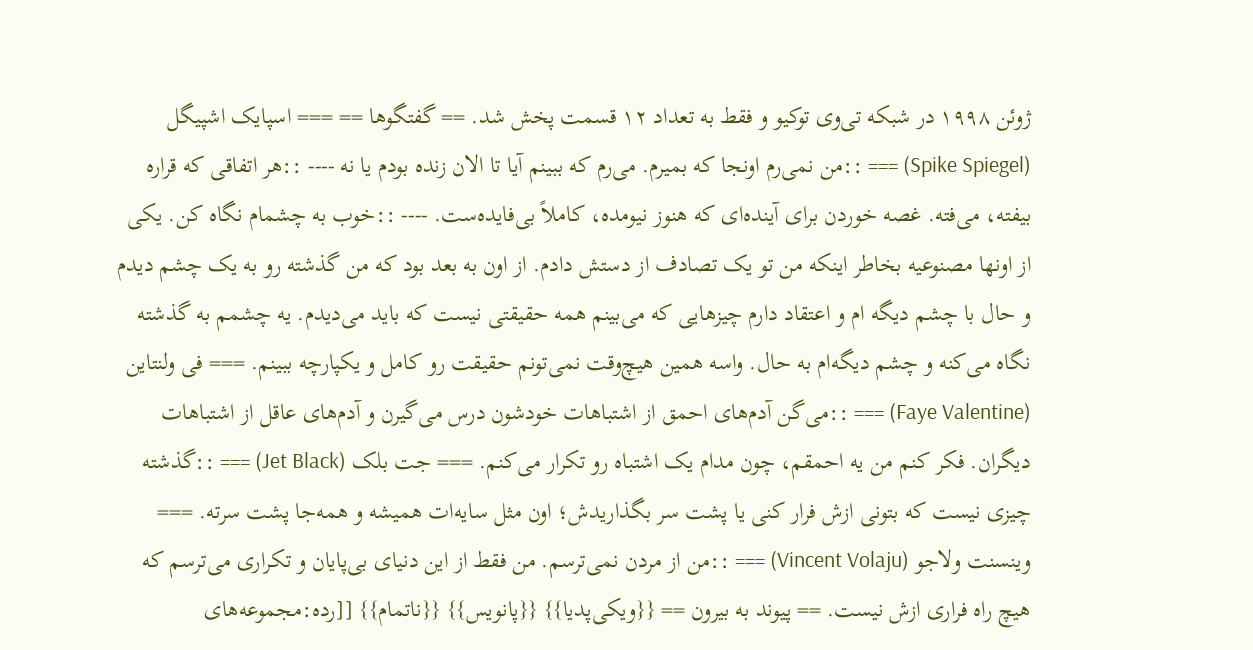ژوئن ۱۹۹۸ در شبکه تی‌وی توکیو و فقط به تعداد ۱۲ قسمت پخش شد. == گفتگوها == === اسپایک اشپیگل (Spike Spiegel) === ::من نمی‌رم اونجا که بمیرم. می‌رم که ببینم آیا تا الان زنده بودم یا نه ---- ::هر اتفاقی که قراره بیفته، می‌فته. غصه خوردن برای آینده‌ای که هنوز نیومده، کاملاً بی‌فایده‌ست. ---- ::خوب به چشمام نگاه کن. یکی از اونها مصنوعیه بخاطر اینکه من تو یک تصادف از دستش دادم. از اون به بعد بود که من گذشته رو به یک چشم دیدم و حال با چشم دیگه ام و اعتقاد دارم چیزهایی که می‌بینم همه حقیقتی نیست که باید می‌دیدم. یه چشمم به گذشته نگاه می‌کنه و چشم دیگه‌ام به حال. واسه همین هیچ‌وقت نمی‌تونم حقیقت رو کامل و یکپارچه ببینم. === فی ولنتاین (Faye Valentine) === ::می‌گن آدم‌های احمق از اشتباهات خودشون درس می‌گیرن و آدم‌های عاقل از اشتباهات دیگران. فکر کنم من یه احمقم، چون مدام یک اشتباه رو تکرار می‌کنم. === جت بلک (Jet Black) === ::گذشته چیزی نیست که بتونی ازش فرار کنی یا پشت سر بگذاریدش؛ اون مثل سایه‌ات همیشه و همه‌جا پشت سرته. === وینسنت ولاجو (Vincent Volaju) === ::من از مردن نمی‌ترسم. من فقط از این دنیای بی‌پایان و تکراری می‌ترسم که هیچ راه فراری ازش نیست. == پیوند به بیرون == {{ویکی‌پدیا}} {{پانویس}} {{ناتمام}} [[رده:مجموعه‌های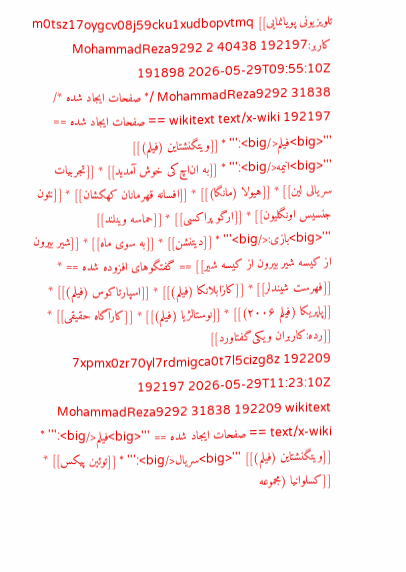تلویزیونی پویانمایی]] m0tsz17oygcv08j59cku1xudbopvtmq کاربر:MohammadReza9292 2 40438 192197 191898 2026-05-29T09:55:10Z MohammadReza9292 31838 /* صفحات ایجاد شده */ 192197 wikitext text/x-wiki == صفحات ایجاد شده == '''<big>فیلم</big>:''' * [[ویتگنشتاین (فیلم)]]  '''<big>انیمه</big>:''' * [[به ان‌اچ‌کی خوش آمدید]] * [[تجربیات سریالی لین]] * [[هیولا (مانگا)]] * [[افسانه قهرمانان کهکشان]] * [[نئون جنسیس اونگلیون]] * [[ارگو پراکسی]] * [[حماسه وینلند]] '''<big>بازی:</big>''' * [[دیتنشن]] * [[به سوی ماه]] * [[شیر بیرون از کیسه شیر بیرون از کیسه شیر]] == گفتگوهای افزوده شده == * [[فهرست شیندلر]] * [[کازابلانکا (فیلم)]] * [[اسپارتاکوس (فیلم)]] * [[پاپریکا (فیلم ۲۰۰۶)]] * [[نوستالژیا (فیلم)]] * [[کارآگاه حقیقی]] * [[رده:کاربران ویکی‌گفتاورد]] 7xpmx0zr70yl7rdmigca0t7l5cizg8z 192209 192197 2026-05-29T11:23:10Z MohammadReza9292 31838 192209 wikitext text/x-wiki == صفحات ایجاد شده == '''<big>فیلم</big>:''' * [[ویتگنشتاین (فیلم)]] '''<big>سریال</big>:''' * [[توئین پیکس]] * [[کسلوانیا (مجموعه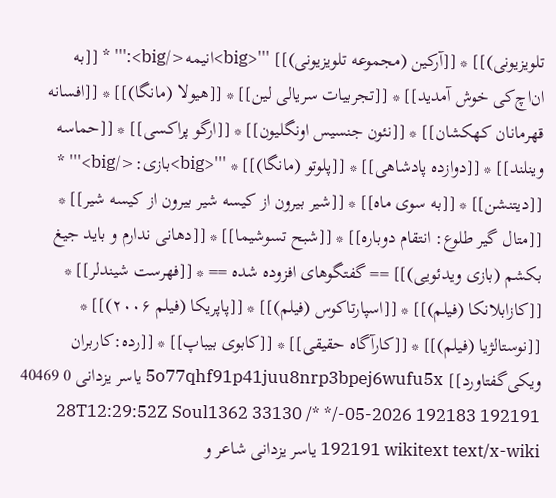تلویزیونی)]] * [[آرکین (مجموعه تلویزیونی)]] '''<big>انیمه</big>:''' * [[به ان‌اچ‌کی خوش آمدید]] * [[تجربیات سریالی لین]] * [[هیولا (مانگا)]] * [[افسانه قهرمانان کهکشان]] * [[نئون جنسیس اونگلیون]] * [[ارگو پراکسی]] * [[حماسه وینلند]] * [[دوازده پادشاهی]] * [[پلوتو (مانگا)]] * '''<big>بازی:</big>''' * [[دیتنشن]] * [[به سوی ماه]] * [[شیر بیرون از کیسه شیر بیرون از کیسه شیر]] * [[متال گیر طلوع: انتقام دوباره]] * [[شبح تسوشیما]] * [[دهانی ندارم و باید جیغ بکشم (بازی ویدئویی)]] == گفتگوهای افزوده شده == * [[فهرست شیندلر]] * [[کازابلانکا (فیلم)]] * [[اسپارتاکوس (فیلم)]] * [[پاپریکا (فیلم ۲۰۰۶)]] * [[نوستالژیا (فیلم)]] * [[کارآگاه حقیقی]] * [[کابوی بیباپ]] * [[رده:کاربران ویکی‌گفتاورد]] 5o77qhf91p41juu8nrp3bpej6wufu5x یاسر یزدانی 0 40469 192191 192183 2026-05-28T12:29:52Z Soul1362 33130 /* */ 192191 wikitext text/x-wiki یاسر یزدانی شاعر و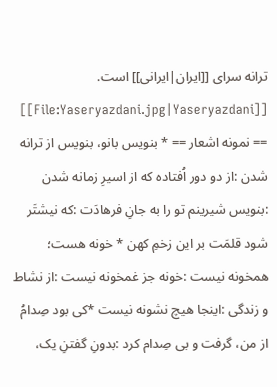ترانه سرای [[ایران|ایرانی]] است. [[File:Yaseryazdani.jpg|Yaseryazdani]] == نمونه اشعار == * بنویس بانو، بنویس از ترانه شدن :از دو دور اُفتاده که از اسیرِ زمانه شدن :بنویس شیرینم تو را به جانِ فرهادَت :که نیشتَر شود قلمَت بر این زخمِ کهن * خونه هست؛ همخونه نیست :خونه جز غمخونه نیست :از نشاط و زندگی :اینجا هیچ نشونه نیست *کی بود صِدامُ از من، گرفت و بی صِدام کرد :بدونِ گفتنِ یک،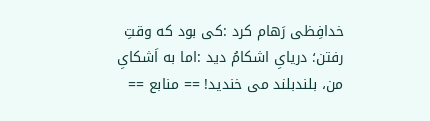خدافِظی رَهام کرد :کی بود که وقتِ رفتن؛ دریایِ اشکامُ دید :اما به اَشکایِ من، بلندبلند می خندید! == منابع ==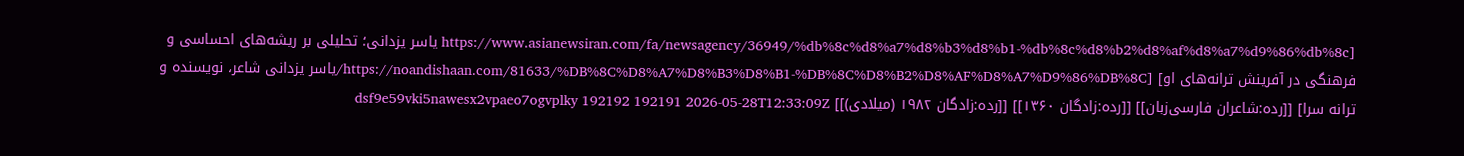[https://www.asianewsiran.com/fa/newsagency/36949/%db%8c%d8%a7%d8%b3%d8%b1-%db%8c%d8%b2%d8%af%d8%a7%d9%86%db%8c یاسر یزدانی؛ تحلیلی بر ریشه‌های احساسی و فرهنگی در آفرینش ترانه‌های او] [https://noandishaan.com/81633/%DB%8C%D8%A7%D8%B3%D8%B1-%DB%8C%D8%B2%D8%AF%D8%A7%D9%86%DB%8C/یاسر یزدانی شاعر، نویسنده و ترانه سرا] [[رده:شاعران فارسی‌زبان]] [[رده:زادگان ۱۳۶۰]] [[رده:زادگان ۱۹۸۲ (میلادی)]] dsf9e59vki5nawesx2vpaeo7ogvplky 192192 192191 2026-05-28T12:33:09Z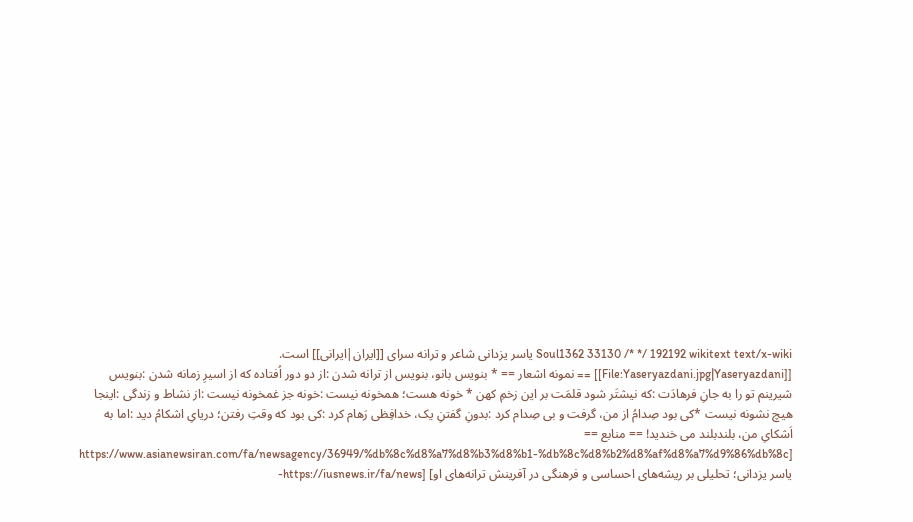Soul1362 33130 /* */ 192192 wikitext text/x-wiki یاسر یزدانی شاعر و ترانه سرای [[ایران|ایرانی]] است. [[File:Yaseryazdani.jpg|Yaseryazdani]] == نمونه اشعار == * بنویس بانو، بنویس از ترانه شدن :از دو دور اُفتاده که از اسیرِ زمانه شدن :بنویس شیرینم تو را به جانِ فرهادَت :که نیشتَر شود قلمَت بر این زخمِ کهن * خونه هست؛ همخونه نیست :خونه جز غمخونه نیست :از نشاط و زندگی :اینجا هیچ نشونه نیست *کی بود صِدامُ از من، گرفت و بی صِدام کرد :بدونِ گفتنِ یک، خدافِظی رَهام کرد :کی بود که وقتِ رفتن؛ دریایِ اشکامُ دید :اما به اَشکایِ من، بلندبلند می خندید! == منابع == [https://www.asianewsiran.com/fa/newsagency/36949/%db%8c%d8%a7%d8%b3%d8%b1-%db%8c%d8%b2%d8%af%d8%a7%d9%86%db%8c یاسر یزدانی؛ تحلیلی بر ریشه‌های احساسی و فرهنگی در آفرینش ترانه‌های او] [https://iusnews.ir/fa/news-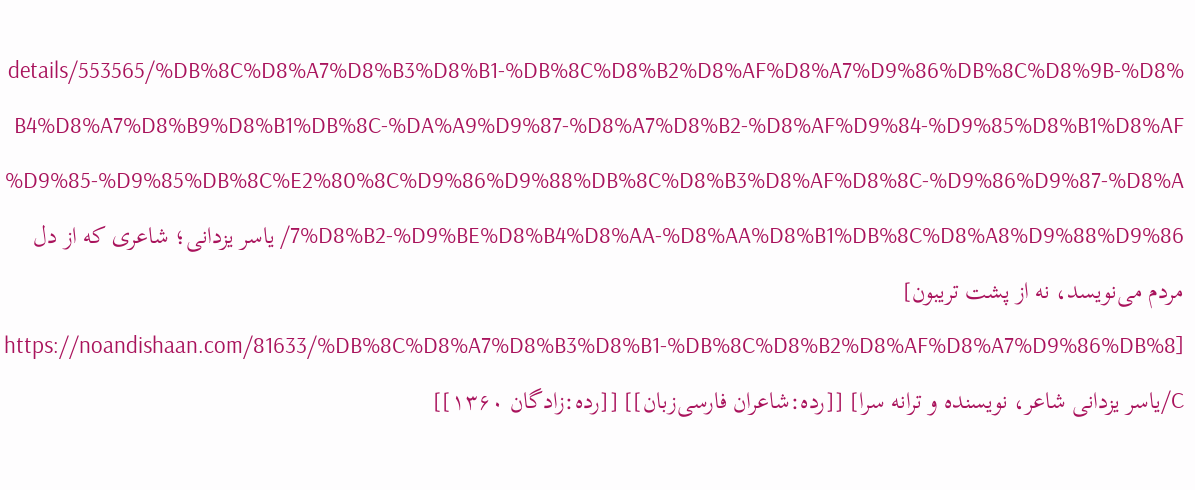details/553565/%DB%8C%D8%A7%D8%B3%D8%B1-%DB%8C%D8%B2%D8%AF%D8%A7%D9%86%DB%8C%D8%9B-%D8%B4%D8%A7%D8%B9%D8%B1%DB%8C-%DA%A9%D9%87-%D8%A7%D8%B2-%D8%AF%D9%84-%D9%85%D8%B1%D8%AF%D9%85-%D9%85%DB%8C%E2%80%8C%D9%86%D9%88%DB%8C%D8%B3%D8%AF%D8%8C-%D9%86%D9%87-%D8%A7%D8%B2-%D9%BE%D8%B4%D8%AA-%D8%AA%D8%B1%DB%8C%D8%A8%D9%88%D9%86/ یاسر یزدانی؛ شاعری که از دل مردم می‌نویسد، نه از پشت تریبون] [https://noandishaan.com/81633/%DB%8C%D8%A7%D8%B3%D8%B1-%DB%8C%D8%B2%D8%AF%D8%A7%D9%86%DB%8C/یاسر یزدانی شاعر، نویسنده و ترانه سرا] [[رده:شاعران فارسی‌زبان]] [[رده:زادگان ۱۳۶۰]]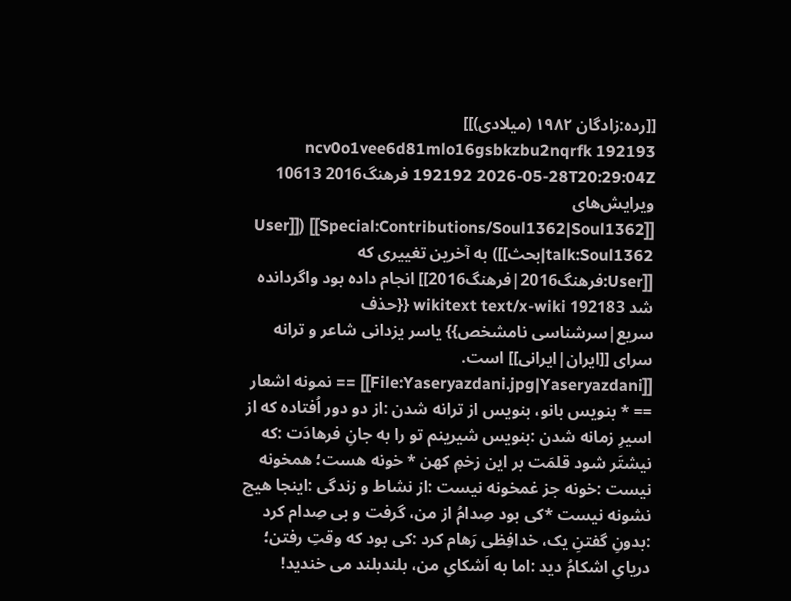[[رده:زادگان ۱۹۸۲ (میلادی)]] ncv0o1vee6d81mlo16gsbkzbu2nqrfk 192193 192192 2026-05-28T20:29:04Z فرهنگ2016 10613 ویرایش‌های [[Special:Contributions/Soul1362|Soul1362]] ([[User talk:Soul1362|بحث]]) به آخرین تغییری که [[User:فرهنگ2016|فرهنگ2016]] انجام داده بود واگردانده شد 192183 wikitext text/x-wiki {{حذف سریع|سرشناسی نامشخص}} یاسر یزدانی شاعر و ترانه سرای [[ایران|ایرانی]] است. [[File:Yaseryazdani.jpg|Yaseryazdani]] == نمونه اشعار == * بنویس بانو، بنویس از ترانه شدن :از دو دور اُفتاده که از اسیرِ زمانه شدن :بنویس شیرینم تو را به جانِ فرهادَت :که نیشتَر شود قلمَت بر این زخمِ کهن * خونه هست؛ همخونه نیست :خونه جز غمخونه نیست :از نشاط و زندگی :اینجا هیچ نشونه نیست *کی بود صِدامُ از من، گرفت و بی صِدام کرد :بدونِ گفتنِ یک، خدافِظی رَهام کرد :کی بود که وقتِ رفتن؛ دریایِ اشکامُ دید :اما به اَشکایِ من، بلندبلند می خندید!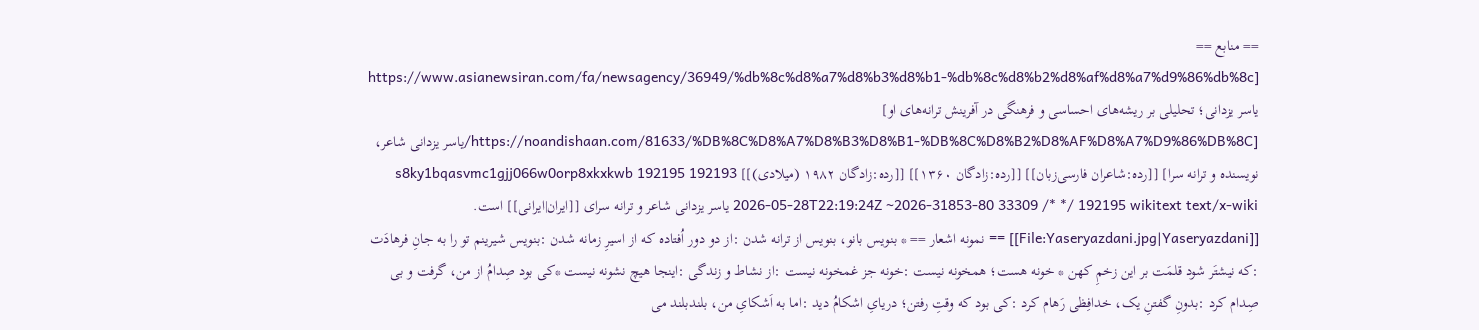== منابع == [https://www.asianewsiran.com/fa/newsagency/36949/%db%8c%d8%a7%d8%b3%d8%b1-%db%8c%d8%b2%d8%af%d8%a7%d9%86%db%8c یاسر یزدانی؛ تحلیلی بر ریشه‌های احساسی و فرهنگی در آفرینش ترانه‌های او] [https://noandishaan.com/81633/%DB%8C%D8%A7%D8%B3%D8%B1-%DB%8C%D8%B2%D8%AF%D8%A7%D9%86%DB%8C/یاسر یزدانی شاعر، نویسنده و ترانه سرا] [[رده:شاعران فارسی‌زبان]] [[رده:زادگان ۱۳۶۰]] [[رده:زادگان ۱۹۸۲ (میلادی)]] s8ky1bqasvmc1gjj066w0orp8xkxkwb 192195 192193 2026-05-28T22:19:24Z ~2026-31853-80 33309 /* */ 192195 wikitext text/x-wiki یاسر یزدانی شاعر و ترانه سرای [[ایران|ایرانی]] است. [[File:Yaseryazdani.jpg|Yaseryazdani]] == نمونه اشعار == * بنویس بانو، بنویس از ترانه شدن :از دو دور اُفتاده که از اسیرِ زمانه شدن :بنویس شیرینم تو را به جانِ فرهادَت :که نیشتَر شود قلمَت بر این زخمِ کهن * خونه هست؛ همخونه نیست :خونه جز غمخونه نیست :از نشاط و زندگی :اینجا هیچ نشونه نیست *کی بود صِدامُ از من، گرفت و بی صِدام کرد :بدونِ گفتنِ یک، خدافِظی رَهام کرد :کی بود که وقتِ رفتن؛ دریایِ اشکامُ دید :اما به اَشکایِ من، بلندبلند می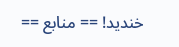خندید! == منابع ==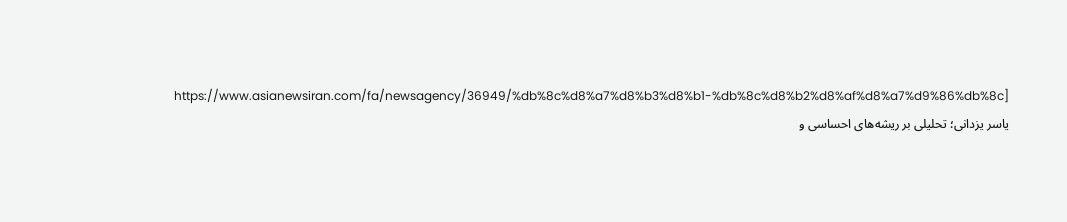[https://www.asianewsiran.com/fa/newsagency/36949/%db%8c%d8%a7%d8%b3%d8%b1-%db%8c%d8%b2%d8%af%d8%a7%d9%86%db%8c یاسر یزدانی؛ تحلیلی بر ریشه‌های احساسی و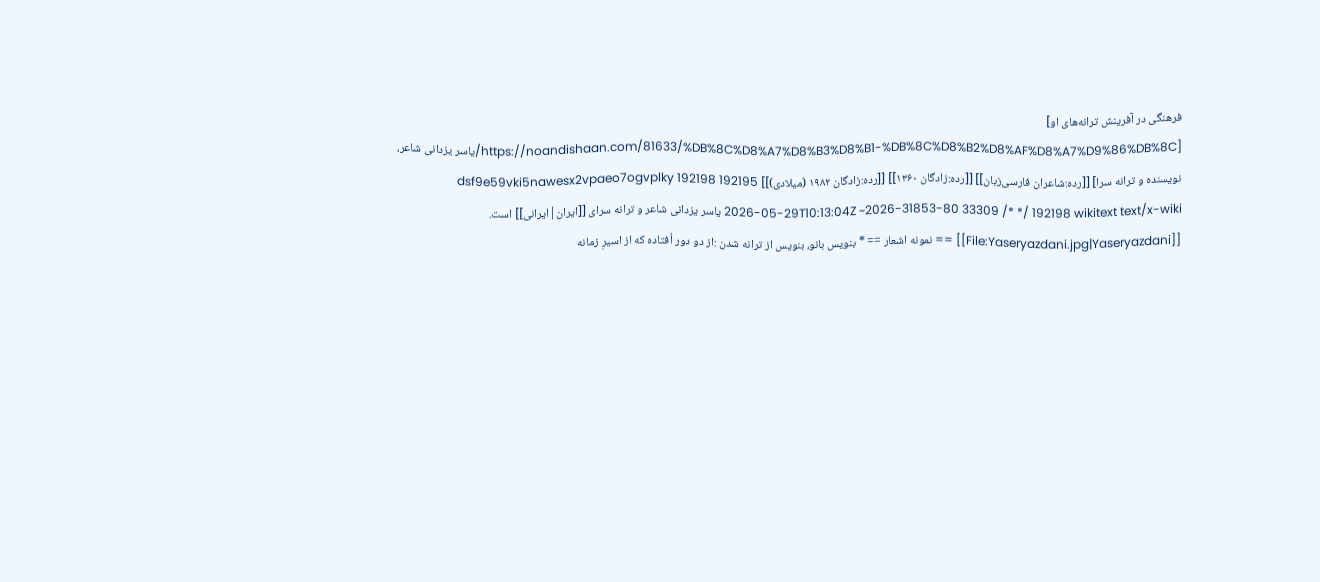فرهنگی در آفرینش ترانه‌های او] [https://noandishaan.com/81633/%DB%8C%D8%A7%D8%B3%D8%B1-%DB%8C%D8%B2%D8%AF%D8%A7%D9%86%DB%8C/یاسر یزدانی شاعر، نویسنده و ترانه سرا] [[رده:شاعران فارسی‌زبان]] [[رده:زادگان ۱۳۶۰]] [[رده:زادگان ۱۹۸۲ (میلادی)]] dsf9e59vki5nawesx2vpaeo7ogvplky 192198 192195 2026-05-29T10:13:04Z ~2026-31853-80 33309 /* */ 192198 wikitext text/x-wiki یاسر یزدانی شاعر و ترانه سرای [[ایران|ایرانی]] است. [[File:Yaseryazdani.jpg|Yaseryazdani]] == نمونه اشعار == * بنویس بانو، بنویس از ترانه شدن :از دو دور اُفتاده که از اسیرِ زمانه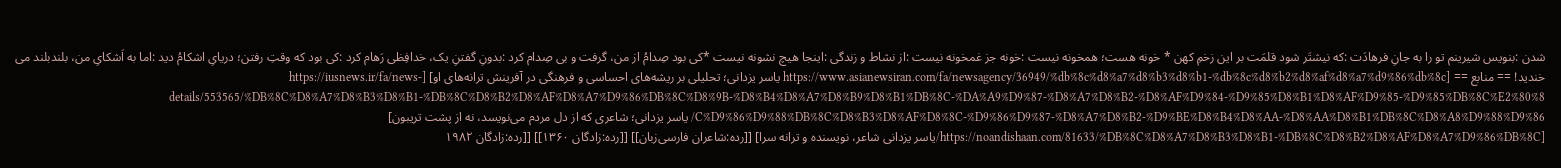شدن :بنویس شیرینم تو را به جانِ فرهادَت :که نیشتَر شود قلمَت بر این زخمِ کهن * خونه هست؛ همخونه نیست :خونه جز غمخونه نیست :از نشاط و زندگی :اینجا هیچ نشونه نیست *کی بود صِدامُ از من، گرفت و بی صِدام کرد :بدونِ گفتنِ یک، خدافِظی رَهام کرد :کی بود که وقتِ رفتن؛ دریایِ اشکامُ دید :اما به اَشکایِ من، بلندبلند می خندید! == منابع == [https://www.asianewsiran.com/fa/newsagency/36949/%db%8c%d8%a7%d8%b3%d8%b1-%db%8c%d8%b2%d8%af%d8%a7%d9%86%db%8c یاسر یزدانی؛ تحلیلی بر ریشه‌های احساسی و فرهنگی در آفرینش ترانه‌های او] [https://iusnews.ir/fa/news-details/553565/%DB%8C%D8%A7%D8%B3%D8%B1-%DB%8C%D8%B2%D8%AF%D8%A7%D9%86%DB%8C%D8%9B-%D8%B4%D8%A7%D8%B9%D8%B1%DB%8C-%DA%A9%D9%87-%D8%A7%D8%B2-%D8%AF%D9%84-%D9%85%D8%B1%D8%AF%D9%85-%D9%85%DB%8C%E2%80%8C%D9%86%D9%88%DB%8C%D8%B3%D8%AF%D8%8C-%D9%86%D9%87-%D8%A7%D8%B2-%D9%BE%D8%B4%D8%AA-%D8%AA%D8%B1%DB%8C%D8%A8%D9%88%D9%86/ یاسر یزدانی؛ شاعری که از دل مردم می‌نویسد، نه از پشت تریبون] [https://noandishaan.com/81633/%DB%8C%D8%A7%D8%B3%D8%B1-%DB%8C%D8%B2%D8%AF%D8%A7%D9%86%DB%8C/یاسر یزدانی شاعر، نویسنده و ترانه سرا] [[رده:شاعران فارسی‌زبان]] [[رده:زادگان ۱۳۶۰]] [[رده:زادگان ۱۹۸۲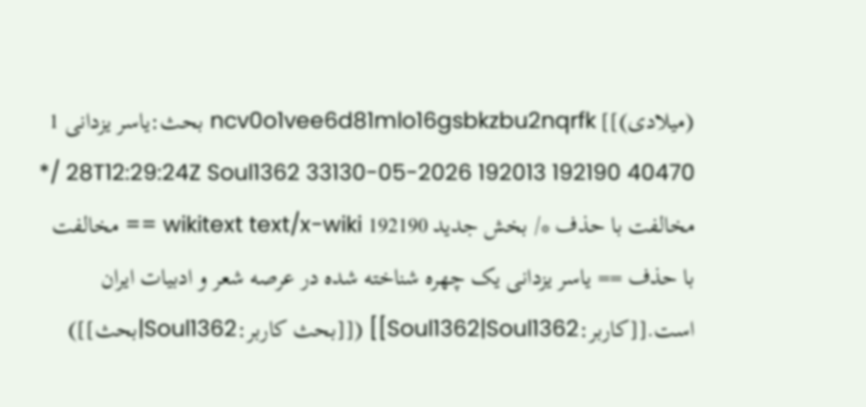(میلادی)]] ncv0o1vee6d81mlo16gsbkzbu2nqrfk بحث:یاسر یزدانی 1 40470 192190 192013 2026-05-28T12:29:24Z Soul1362 33130 /* مخالفت با حذف */ بخش جدید 192190 wikitext text/x-wiki == مخالفت با حذف == یاسر یزدانی یک چهره شناخته شده در عرصه شعر و ادبیات ایران است.[[کاربر:Soul1362|Soul1362]] ([[بحث کاربر:Soul1362|بحث]])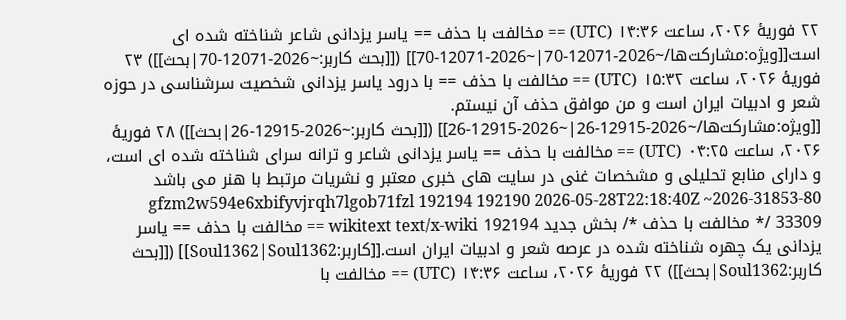۲۲ فوریهٔ ۲۰۲۶، ساعت ۱۴:۳۶ (UTC) == مخالفت با حذف == یاسر یزدانی شاعر شناخته شده ای است[[ویژه:مشارکت‌ها/~2026-12071-70|~2026-12071-70]] ([[بحث کاربر:~2026-12071-70|بحث]]) ۲۳ فوریهٔ ۲۰۲۶، ساعت ۱۵:۳۲ (UTC) == مخالفت با حذف == با درود یاسر یزدانی شخصیت سرشناسی در حوزه شعر و ادبیات ایران است و من موافق حذف آن نیستم. [[ویژه:مشارکت‌ها/~2026-12915-26|~2026-12915-26]] ([[بحث کاربر:~2026-12915-26|بحث]]) ۲۸ فوریهٔ ۲۰۲۶، ساعت ۰۴:۲۵ (UTC) == مخالفت با حذف == یاسر یزدانی شاعر و ترانه سرای شناخته شده ای است، و دارای منابع تحلیلی و مشخصات غنی در سایت های خبری معتبر و نشریات مرتبط با هنر می باشد gfzm2w594e6xbifyvjrqh7lgob71fzl 192194 192190 2026-05-28T22:18:40Z ~2026-31853-80 33309 /* مخالفت با حذف */ بخش جدید 192194 wikitext text/x-wiki == مخالفت با حذف == یاسر یزدانی یک چهره شناخته شده در عرصه شعر و ادبیات ایران است.[[کاربر:Soul1362|Soul1362]] ([[بحث کاربر:Soul1362|بحث]]) ۲۲ فوریهٔ ۲۰۲۶، ساعت ۱۴:۳۶ (UTC) == مخالفت با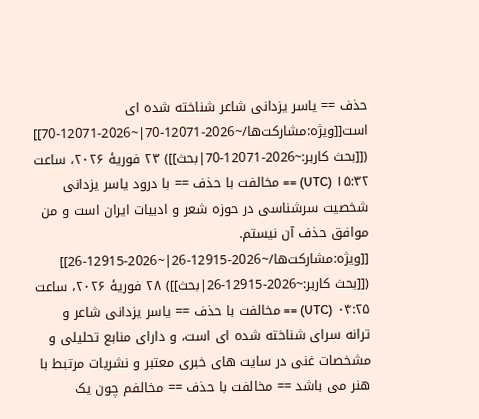حذف == یاسر یزدانی شاعر شناخته شده ای است[[ویژه:مشارکت‌ها/~2026-12071-70|~2026-12071-70]] ([[بحث کاربر:~2026-12071-70|بحث]]) ۲۳ فوریهٔ ۲۰۲۶، ساعت ۱۵:۳۲ (UTC) == مخالفت با حذف == با درود یاسر یزدانی شخصیت سرشناسی در حوزه شعر و ادبیات ایران است و من موافق حذف آن نیستم. [[ویژه:مشارکت‌ها/~2026-12915-26|~2026-12915-26]] ([[بحث کاربر:~2026-12915-26|بحث]]) ۲۸ فوریهٔ ۲۰۲۶، ساعت ۰۴:۲۵ (UTC) == مخالفت با حذف == یاسر یزدانی شاعر و ترانه سرای شناخته شده ای است، و دارای منابع تحلیلی و مشخصات غنی در سایت های خبری معتبر و نشریات مرتبط با هنر می باشد == مخالفت با حذف == مخالفم چون یک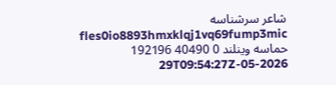شاعر سرشناسه fles0io8893hmxklqj1vq69fump3mic حماسه وینلند 0 40490 192196 2026-05-29T09:54:27Z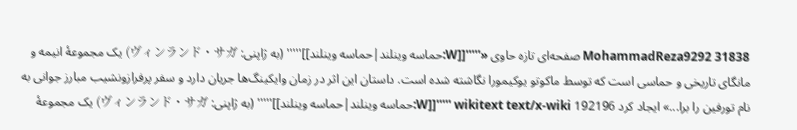MohammadReza9292 31838 صفحه‌ای تازه حاوی «'''''[[W:حماسه وینلند|حماسه وینلند]]''''' (به ژاپنی: ヴィンランド・サガ) یک مجموعهٔ انیمه و مانگای تاریخی و حماسی است که توسط ماکوتو یوکیمورا نگاشته شده است. داستان این اثر در زمان وایکینگ‌ها جریان دارد و سفر پرفرازونشیب مبارز جوانی به نام تورفین را برا...» ایجاد کرد 192196 wikitext text/x-wiki '''''[[W:حماسه وینلند|حماسه وینلند]]''''' (به ژاپنی: ヴィンランド・サガ) یک مجموعهٔ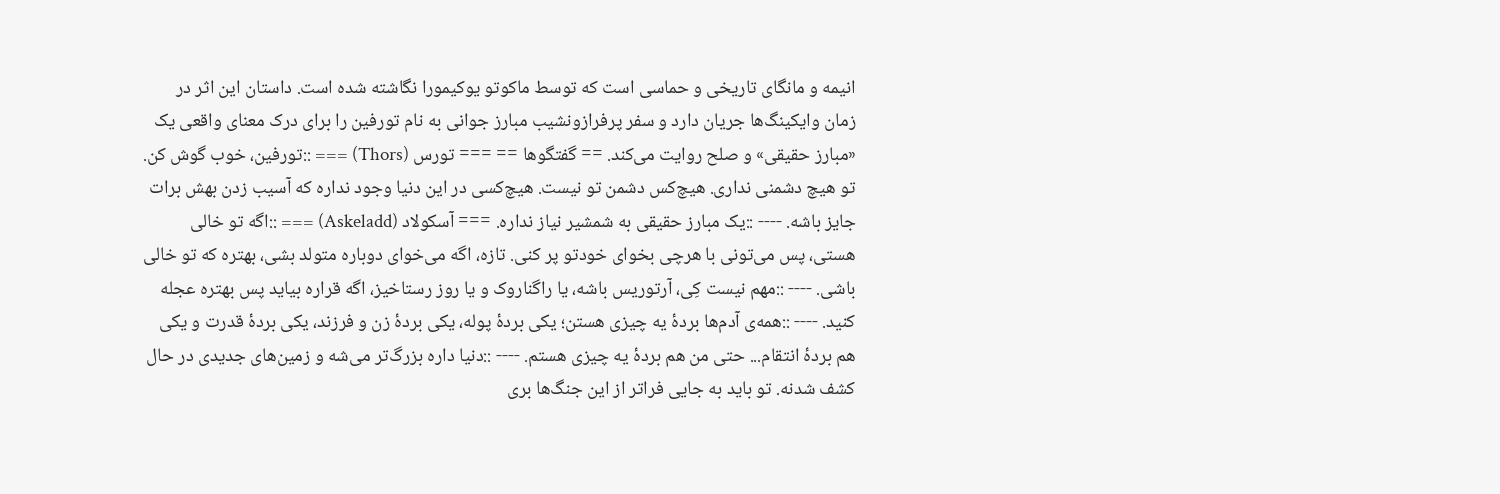انیمه و مانگای تاریخی و حماسی است که توسط ماکوتو یوکیمورا نگاشته شده است. داستان این اثر در زمان وایکینگ‌ها جریان دارد و سفر پرفرازونشیب مبارز جوانی به نام تورفین را برای درک معنای واقعی یک «مبارز حقیقی» و صلح روایت می‌کند. == گفتگوها == === تورس (Thors) === ::تورفین، خوب گوش کن. تو هیچ دشمنی نداری. هیچ‌کس دشمن تو نیست. هیچ‌کسی در این دنیا وجود نداره که آسیب زدن بهش برات جایز باشه. ---- ::یک مبارز حقیقی به شمشیر نیاز نداره. === آسکولاد (Askeladd) === ::اگه تو خالی هستی، پس می‌تونی با هرچی بخوای خودتو پر کنی. تازه، اگه می‌خوای دوباره متولد بشی، بهتره که تو خالی باشی. ---- ::مهم نیست کِی، آرتوریس باشه، یا راگناروک و یا روز رستاخیز، اگه قراره بیاید پس بهتره عجله کنید. ---- ::همه‌ی آدم‌ها بردهٔ یه چیزی هستن؛ یکی بردهٔ پوله، یکی بردهٔ زن و فرزند، یکی بردهٔ قدرت و یکی هم بردهٔ انتقام... حتی من هم بردهٔ یه چیزی هستم. ---- ::دنیا داره بزرگ‌تر می‌شه و زمین‌های جدیدی در حال کشف شدنه. تو باید به جایی فراتر از این جنگ‌ها بری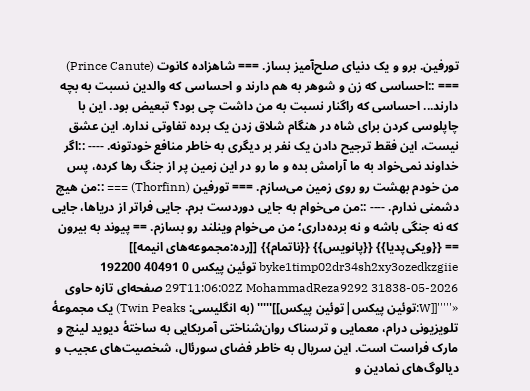تورفین. برو و یک دنیای صلح‌آمیز بساز. === شاهزاده کانوت (Prince Canute) === ::احساسی که زن و شوهر به هم دارند و احساسی که والدین نسبت به بچه دارند... احساسی که راگنار نسبت به من داشت چی بود؟ تبعیض بود. این با چاپلوسی کردن برای شاه در هنگام شلاق زدن یک برده تفاوتی نداره. این عشق نیست، این فقط ترجیح دادن یک نفر بر دیگری به خاطر منافع خودتونه. ---- ::اگر خداوند نمی‌خواد به ما آرامش بده و ما رو در این زمین پر از جنگ رها کرده، پس من خودم بهشت رو روی زمین می‌سازم. === تورفین (Thorfinn) === ::من هیچ دشمنی ندارم. ---- ::من می‌خوام به جایی دوردست برم. جایی فراتر از دریاها، جایی که نه جنگی باشه و نه برده‌داری؛ من می‌خوام وینلند رو بسازم. == پیوند به بیرون == {{ویکی‌پدیا}} {{پانویس}} {{ناتمام}} [[رده:مجموعه‌های انیمه]] byke1timp02dr34sh2xy3ozedkzgiie توئین پیکس 0 40491 192200 2026-05-29T11:06:02Z MohammadReza9292 31838 صفحه‌ای تازه حاوی «'''''[[W:توئین پیکس|توئین پیکس]]''''' (به انگلیسی: Twin Peaks) یک مجموعهٔ تلویزیونی درام، معمایی و ترسناک روان‌شناختی آمریکایی به ساختۀ دیوید لینچ و مارک فراست است. این سریال به خاطر فضای سورئال، شخصیت‌های عجیب و دیالوگ‌های نمادین و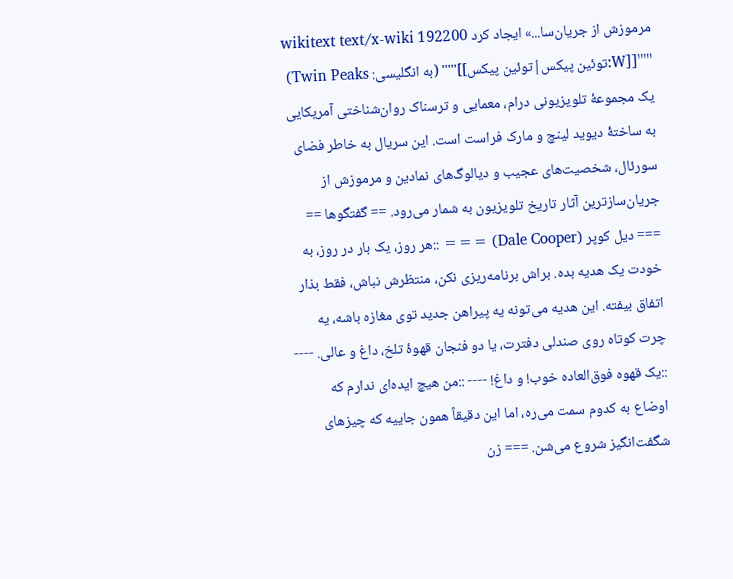مرموزش از جریان‌سا...» ایجاد کرد 192200 wikitext text/x-wiki '''''[[W:توئین پیکس|توئین پیکس]]''''' (به انگلیسی: Twin Peaks) یک مجموعهٔ تلویزیونی درام، معمایی و ترسناک روان‌شناختی آمریکایی به ساختۀ دیوید لینچ و مارک فراست است. این سریال به خاطر فضای سورئال، شخصیت‌های عجیب و دیالوگ‌های نمادین و مرموزش از جریان‌سازترین آثار تاریخ تلویزیون به شمار می‌رود. == گفتگوها == === دیل کوپر (Dale Cooper) === ::هر روز، یک بار در روز، به خودت یک هدیه بده. براش برنامه‌ریزی نکن، منتظرش نباش، فقط بذار اتفاق بیفته. این هدیه می‌تونه یه پیراهن جدید توی مغازه باشه، یه چرت کوتاه روی صندلی دفترت، یا دو فنجان قهوهٔ تلخ، داغ و عالی. ---- ::یک قهوه فوق‌العاده خوب! و داغ! ---- ::من هیچ ایده‌ای ندارم که اوضاع به کدوم سمت می‌ره، اما این دقیقاً همون جاییه که چیزهای شگفت‌انگیز شروع می‌شن. === زن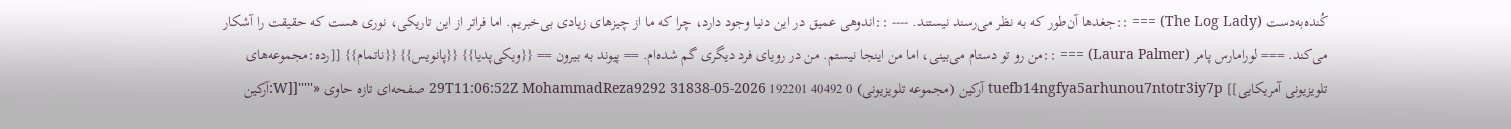کُنده‌به‌دست (The Log Lady) === ::جغدها آن‌طور که به نظر می‌رسند نیستند. ---- ::اندوهی عمیق در این دنیا وجود دارد، چرا که ما از چیزهای زیادی بی‌خبریم. اما فراتر از این تاریکی، نوری هست که حقیقت را آشکار می‌کند. === لورامارس پامر (Laura Palmer) === ::من رو تو دستام می‌بینی، اما من اینجا نیستم. من در رویای فرد دیگری گم شده‌ام. == پیوند به بیرون == {{ویکی‌پدیا}} {{پانویس}} {{ناتمام}} [[رده:مجموعه‌های تلویزیونی آمریکایی]] tuefb14ngfya5arhunou7ntotr3iy7p آرکین (مجموعه تلویزیونی) 0 40492 192201 2026-05-29T11:06:52Z MohammadReza9292 31838 صفحه‌ای تازه حاوی «'''''[[W:آرکین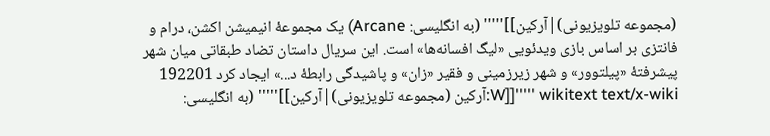(مجموعه تلویزیونی)|آرکین]]''''' (به انگلیسی: Arcane) یک مجموعهٔ انیمیشن اکشن، درام و فانتزی بر اساس بازی ویدئویی «لیگ افسانه‌ها» است. این سریال داستان تضاد طبقاتی میان شهر پیشرفتهٔ «پیلتوور» و شهر زیرزمینی و فقیر «زان» و پاشیدگی رابطهٔ د...» ایجاد کرد 192201 wikitext text/x-wiki '''''[[W:آرکین (مجموعه تلویزیونی)|آرکین]]''''' (به انگلیسی: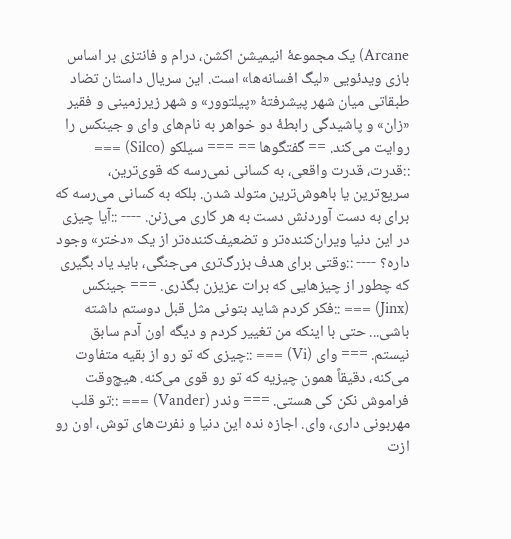Arcane) یک مجموعهٔ انیمیشن اکشن، درام و فانتزی بر اساس بازی ویدئویی «لیگ افسانه‌ها» است. این سریال داستان تضاد طبقاتی میان شهر پیشرفتهٔ «پیلتوور» و شهر زیرزمینی و فقیر «زان» و پاشیدگی رابطهٔ دو خواهر به نام‌های وای و جینکس را روایت می‌کند. == گفتگوها == === سیلکو (Silco) === ::قدرت، قدرت واقعی، به کسانی نمی‌رسه که قوی‌ترین، سریع‌ترین یا باهوش‌ترین متولد شدن. بلکه به کسانی می‌رسه که برای به دست آوردنش دست به هر کاری می‌زنن. ---- ::آیا چیزی در این دنیا ویران‌کننده‌تر و تضعیف‌کننده‌تر از یک «دختر» وجود داره؟ ---- ::وقتی برای هدف بزرگ‌تری می‌جنگی، باید یاد بگیری که چطور از چیزهایی که برات عزیزن بگذری. === جینکس (Jinx) === ::فکر کردم شاید بتونی مثل قبل دوستم داشته باشی... حتی با اینکه من تغییر کردم و دیگه اون آدم سابق نیستم. === وای (Vi) === ::چیزی که تو رو از بقیه متفاوت می‌کنه، دقیقاً همون چیزیه که تو رو قوی می‌کنه. هیچ‌وقت فراموش نکن کی هستی. === وندر (Vander) === ::تو قلب مهربونی داری، وای. اجازه نده این دنیا و نفرت‌های توش، اون رو ازت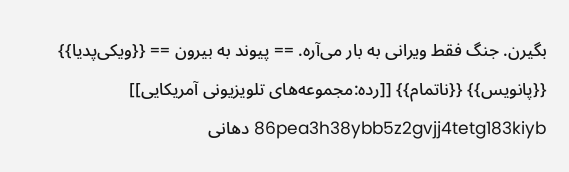بگیرن. جنگ فقط ویرانی به بار می‌آره. == پیوند به بیرون == {{ویکی‌پدیا}} {{پانویس}} {{ناتمام}} [[رده:مجموعه‌های تلویزیونی آمریکایی]] 86pea3h38ybb5z2gvjj4tetg183kiyb دهانی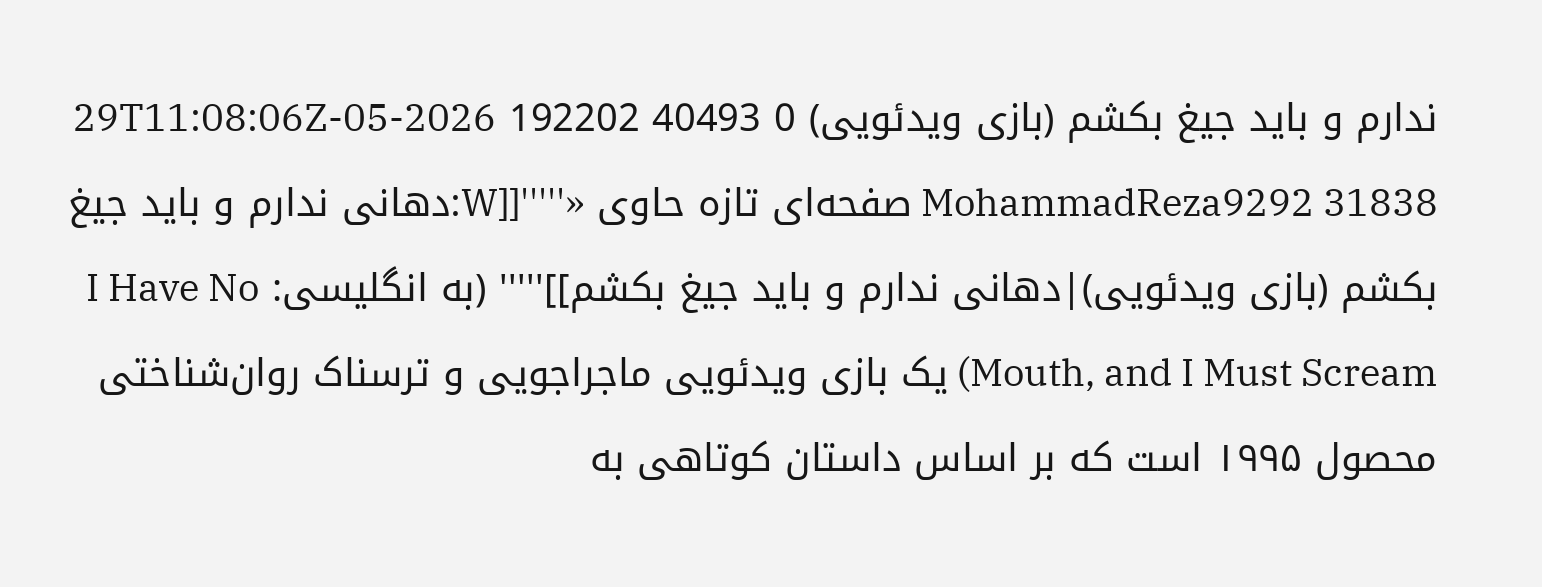ندارم و باید جیغ بکشم (بازی ویدئویی) 0 40493 192202 2026-05-29T11:08:06Z MohammadReza9292 31838 صفحه‌ای تازه حاوی «'''''[[W:دهانی ندارم و باید جیغ بکشم (بازی ویدئویی)|دهانی ندارم و باید جیغ بکشم]]''''' (به انگلیسی: I Have No Mouth, and I Must Scream) یک بازی ویدئویی ماجراجویی و ترسناک روان‌شناختی محصول ۱۹۹۵ است که بر اساس داستان کوتاهی به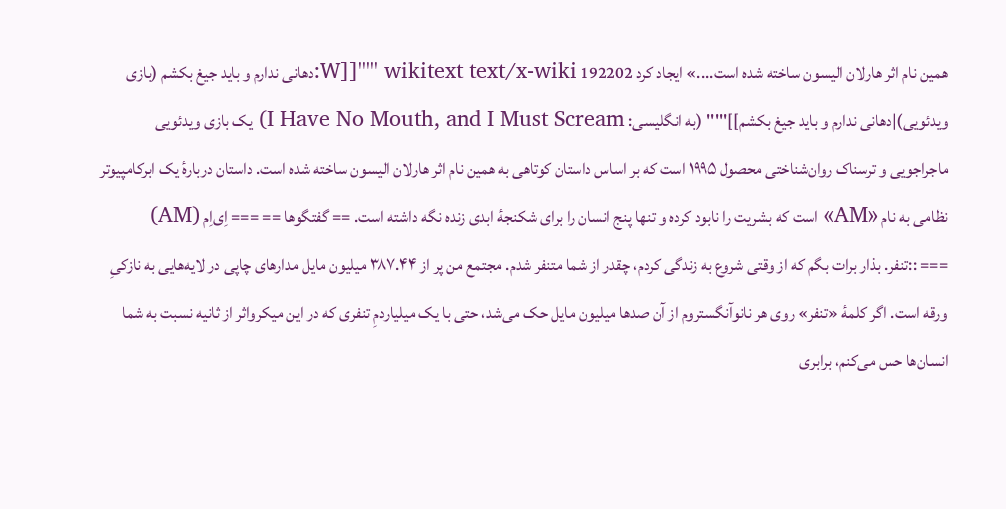همین نام اثر هارلان الیسون ساخته شده است....» ایجاد کرد 192202 wikitext text/x-wiki '''''[[W:دهانی ندارم و باید جیغ بکشم (بازی ویدئویی)|دهانی ندارم و باید جیغ بکشم]]''''' (به انگلیسی: I Have No Mouth, and I Must Scream) یک بازی ویدئویی ماجراجویی و ترسناک روان‌شناختی محصول ۱۹۹۵ است که بر اساس داستان کوتاهی به همین نام اثر هارلان الیسون ساخته شده است. داستان دربارهٔ یک ابرکامپیوتر نظامی به نام «AM» است که بشریت را نابود کرده و تنها پنج انسان را برای شکنجهٔ ابدی زنده نگه داشته است. == گفتگوها == === اِی‌اِم (AM) === ::تنفر. بذار برات بگم که از وقتی شروع به زندگی کردم، چقدر از شما متنفر شدم. مجتمع من پر از ۳۸۷.۴۴ میلیون مایل مدارهای چاپی در لایه‌هایی به نازکیِ ورقه‌ است. اگر کلمهٔ «تنفر» روی هر نانوآنگستروم از آن صدها میلیون مایل حک می‌شد، حتی با یک میلیاردمِ تنفری که در این میکرواثر از ثانیه نسبت به شما انسان‌ها حس می‌کنم، برابری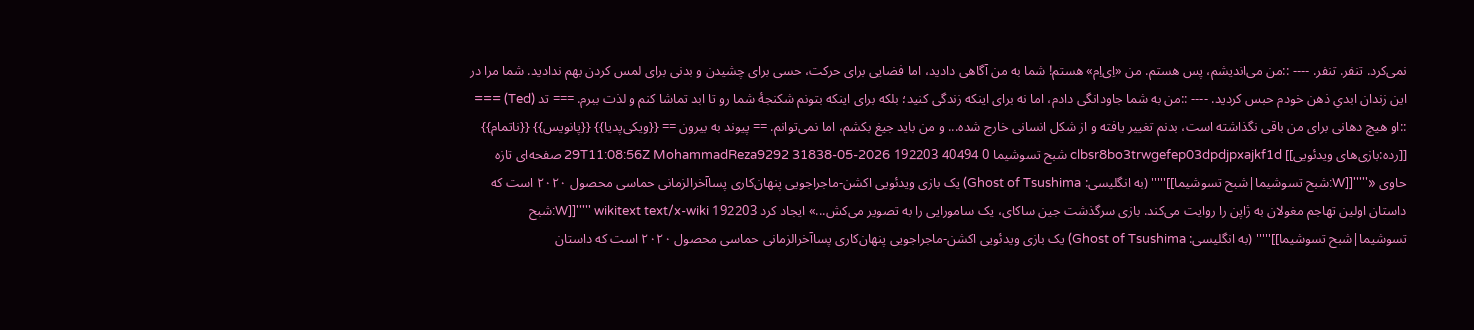نمی‌کرد. تنفر. تنفر. ---- ::من می‌اندیشم، پس هستم. من «اِی‌اِم» هستم! شما به من آگاهی دادید، اما فضایی برای حرکت، حسی برای چشیدن و بدنی برای لمس کردن بهم ندادید. شما مرا در این زندان ابدیِ ذهن خودم حبس کردید. ---- ::من به شما جاودانگی دادم، اما نه برای اینکه زندگی کنید؛ بلکه برای اینکه بتونم شکنجهٔ شما رو تا ابد تماشا کنم و لذت ببرم. === تد (Ted) === ::او هیچ دهانی برای من باقی نگذاشته است، بدنم تغییر یافته و از شکل انسانی خارج شده... و من باید جیغ بکشم، اما نمی‌توانم. == پیوند به بیرون == {{ویکی‌پدیا}} {{پانویس}} {{ناتمام}} [[رده:بازی‌های ویدئویی]] clbsr8bo3trwgefep03dpdjpxajkf1d شبح تسوشیما 0 40494 192203 2026-05-29T11:08:56Z MohammadReza9292 31838 صفحه‌ای تازه حاوی «'''''[[W:شبح تسوشیما|شبح تسوشیما]]''''' (به انگلیسی: Ghost of Tsushima) یک بازی ویدئویی اکشن-ماجراجویی پنهان‌کاری پساآخرالزمانی حماسی محصول ۲۰۲۰ است که داستان اولین تهاجم مغولان به ژاپن را روایت می‌کند. بازی سرگذشت جین ساکای، یک سامورایی را به تصویر می‌کش...» ایجاد کرد 192203 wikitext text/x-wiki '''''[[W:شبح تسوشیما|شبح تسوشیما]]''''' (به انگلیسی: Ghost of Tsushima) یک بازی ویدئویی اکشن-ماجراجویی پنهان‌کاری پساآخرالزمانی حماسی محصول ۲۰۲۰ است که داستان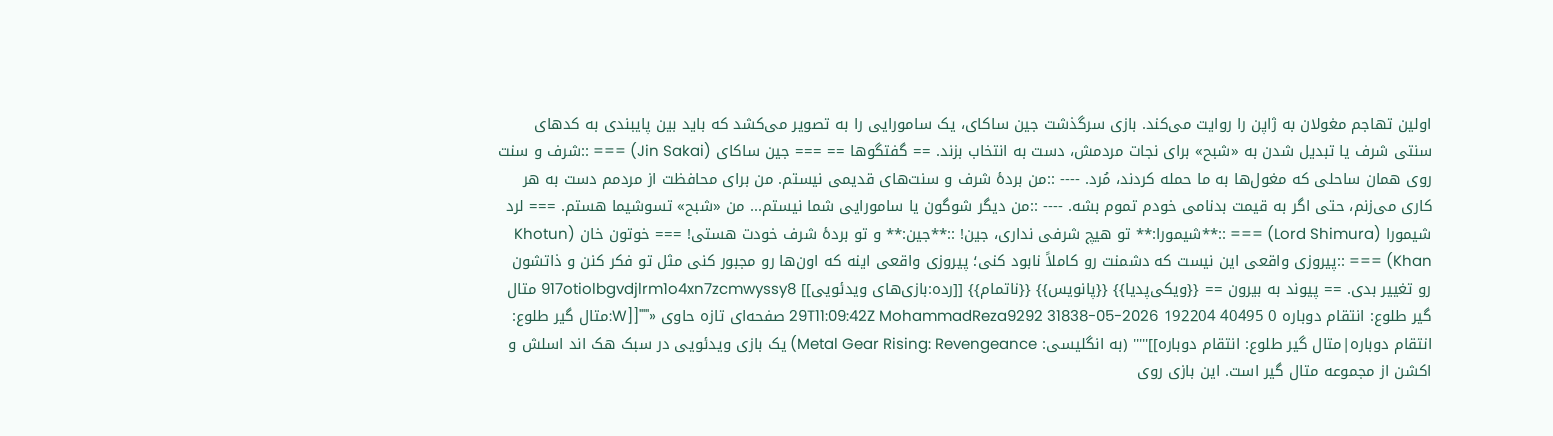اولین تهاجم مغولان به ژاپن را روایت می‌کند. بازی سرگذشت جین ساکای، یک سامورایی را به تصویر می‌کشد که باید بین پایبندی به کدهای سنتی شرف یا تبدیل شدن به «شبح» برای نجات مردمش، دست به انتخاب بزند. == گفتگوها == === جین ساکای (Jin Sakai) === ::شرف و سنت روی همان ساحلی که مغول‌ها به ما حمله کردند، مُرد. ---- ::من بردهٔ شرف و سنت‌های قدیمی نیستم. من برای محافظت از مردمم دست به هر کاری می‌زنم، حتی اگر به قیمت بدنامی خودم تموم بشه. ---- ::من دیگر شوگون یا سامورایی شما نیستم... من «شبح» تسوشیما هستم. === لرد شیمورا (Lord Shimura) === ::**شیمورا:** تو هیچ شرفی نداری، جین! ::**جین:** و تو بردهٔ شرف خودت هستی! === خوتون خان (Khotun Khan) === ::پیروزی واقعی این نیست که دشمنت رو کاملاً نابود کنی؛ پیروزی واقعی اینه که اون‌ها رو مجبور کنی مثل تو فکر کنن و ذاتشون رو تغییر بدی. == پیوند به بیرون == {{ویکی‌پدیا}} {{پانویس}} {{ناتمام}} [[رده:بازی‌های ویدئویی]] 917otiolbgvdjlrm1o4xn7zcmwyssy8 متال گیر طلوع: انتقام دوباره 0 40495 192204 2026-05-29T11:09:42Z MohammadReza9292 31838 صفحه‌ای تازه حاوی «'''''[[W:متال گیر طلوع: انتقام دوباره|متال گیر طلوع: انتقام دوباره]]''''' (به انگلیسی: Metal Gear Rising: Revengeance) یک بازی ویدئویی در سبک هک اند اسلش و اکشن از مجموعه متال گیر است. این بازی روی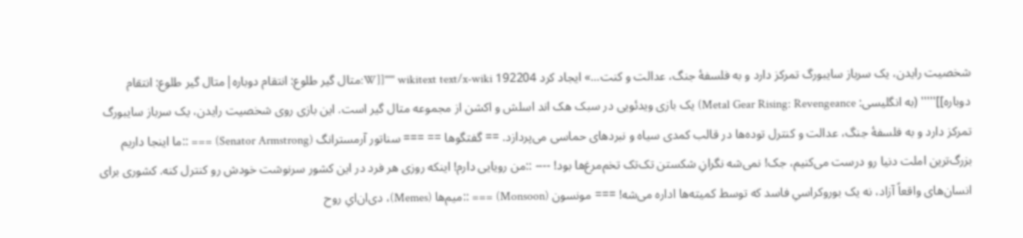شخصیت رایدن، یک سرباز سایبورگ تمرکز دارد و به فلسفهٔ جنگ، عدالت و کنت...» ایجاد کرد 192204 wikitext text/x-wiki '''''[[W:متال گیر طلوع: انتقام دوباره|متال گیر طلوع: انتقام دوباره]]''''' (به انگلیسی: Metal Gear Rising: Revengeance) یک بازی ویدئویی در سبک هک اند اسلش و اکشن از مجموعه متال گیر است. این بازی روی شخصیت رایدن، یک سرباز سایبورگ تمرکز دارد و به فلسفهٔ جنگ، عدالت و کنترل توده‌ها در قالب کمدی سیاه و نبردهای حماسی می‌پردازد. == گفتگوها == === سناتور آرمسترانگ (Senator Armstrong) === ::ما اینجا داریم بزرگ‌ترین املت دنیا رو درست می‌کنیم، جک! نمی‌شه نگرانِ شکستن تک‌تک تخم‌مرغ‌ها بود! ---- ::من رویایی دارم! اینکه روزی هر فرد در این کشور سرنوشت خودش رو کنترل کنه. کشوری برای انسان‌های واقعاً آزاد، نه یک بوروکراسیِ فاسد که توسط کمیته‌ها اداره می‌شه! === مونسون (Monsoon) === ::میم‌ها (Memes)، دی‌ان‌ایِ روح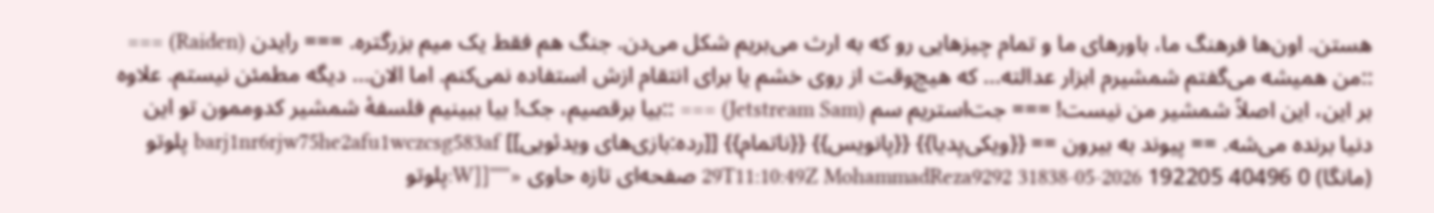هستن. اون‌ها فرهنگ ما، باورهای ما و تمام چیزهایی رو که به ارث می‌بریم شکل می‌دن. جنگ هم فقط یک میم بزرگتره. === رایدن (Raiden) === ::من همیشه می‌گفتم شمشیرم ابزار عدالته... که هیچ‌وقت از روی خشم یا برای انتقام ازش استفاده نمی‌کنم. اما الان... دیگه مطمئن نیستم. علاوه بر این، این اصلاً شمشیر من نیست! === جت‌استریم سم (Jetstream Sam) === ::بیا برقصیم، جک! بیا ببینیم فلسفهٔ شمشیر کدوممون تو این دنیا برنده می‌شه. == پیوند به بیرون == {{ویکی‌پدیا}} {{پانویس}} {{ناتمام}} [[رده:بازی‌های ویدئویی]] barj1nr6rjw75he2afu1wczcsg583af پلوتو (مانگا) 0 40496 192205 2026-05-29T11:10:49Z MohammadReza9292 31838 صفحه‌ای تازه حاوی «'''''[[W:پلوتو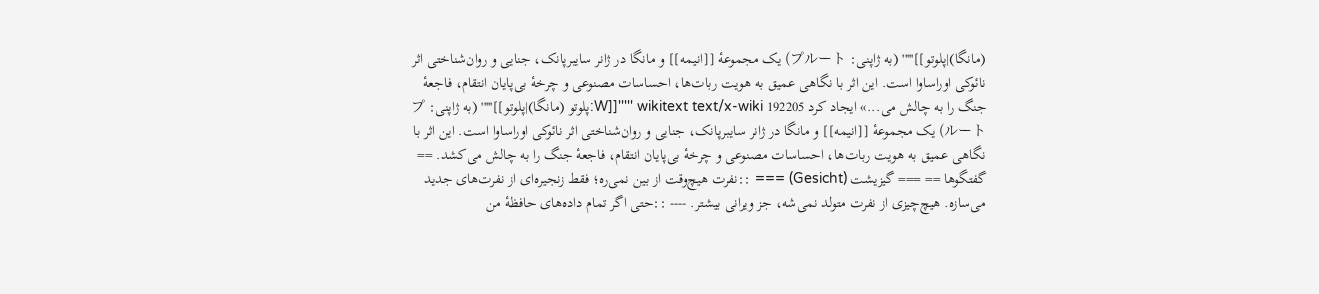(مانگا)|پلوتو]]''''' (به ژاپنی: プルート) یک مجموعهٔ [[انیمه]] و مانگا در ژانر سایبرپانک، جنایی و روان‌شناختی اثر نائوکی اوراساوا است. این اثر با نگاهی عمیق به هویت ربات‌ها، احساسات مصنوعی و چرخهٔ بی‌پایان انتقام، فاجعهٔ جنگ را به چالش می...» ایجاد کرد 192205 wikitext text/x-wiki '''''[[W:پلوتو (مانگا)|پلوتو]]''''' (به ژاپنی: プルート) یک مجموعهٔ [[انیمه]] و مانگا در ژانر سایبرپانک، جنایی و روان‌شناختی اثر نائوکی اوراساوا است. این اثر با نگاهی عمیق به هویت ربات‌ها، احساسات مصنوعی و چرخهٔ بی‌پایان انتقام، فاجعهٔ جنگ را به چالش می‌کشد. == گفتگوها == === گیزیشت (Gesicht) === ::نفرت هیچ‌وقت از بین نمی‌ره؛ فقط زنجیره‌ای از نفرت‌های جدید می‌سازه. هیچ‌چیزی از نفرت متولد نمی‌شه، جز ویرانی بیشتر. ---- ::حتی اگر تمام داده‌های حافظهٔ من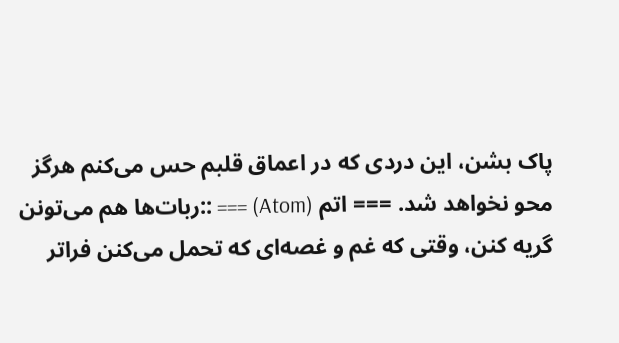پاک بشن، این دردی که در اعماق قلبم حس می‌کنم هرگز محو نخواهد شد. === اتم (Atom) === ::ربات‌ها هم می‌تونن گریه کنن، وقتی که غم و غصه‌ای که تحمل می‌کنن فراتر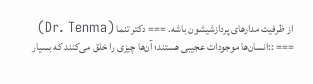از ظرفیت مدارهای پردازشیشون باشه. === دکتر تنما (Dr. Tenma) === ::انسان‌ها موجودات عجیبی هستند؛ آن‌ها چیزی را خلق می‌کنند که بسیار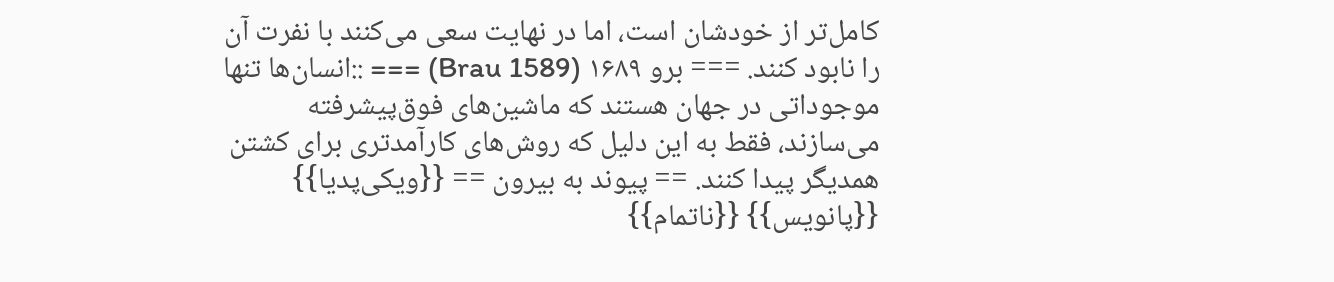کامل‌تر از خودشان است، اما در نهایت سعی می‌کنند با نفرت آن را نابود کنند. === برو ۱۶۸۹ (Brau 1589) === ::انسان‌ها تنها موجوداتی در جهان هستند که ماشین‌های فوق‌پیشرفته می‌سازند، فقط به این دلیل که روش‌های کارآمدتری برای کشتن همدیگر پیدا کنند. == پیوند به بیرون == {{ویکی‌پدیا}} {{پانویس}} {{ناتمام}}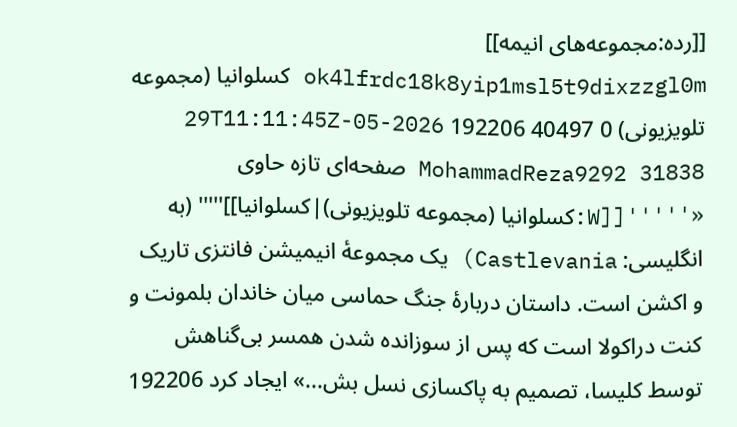[[رده:مجموعه‌های انیمه]] ok4lfrdc18k8yip1msl5t9dixzzgl0m کسلوانیا (مجموعه تلویزیونی) 0 40497 192206 2026-05-29T11:11:45Z MohammadReza9292 31838 صفحه‌ای تازه حاوی «'''''[[W:کسلوانیا (مجموعه تلویزیونی)|کسلوانیا]]''''' (به انگلیسی: Castlevania) یک مجموعهٔ انیمیشن فانتزی تاریک و اکشن است. داستان دربارهٔ جنگ حماسی میان خاندان بلمونت و کنت دراکولا است که پس از سوزانده شدن همسر بی‌گناهش توسط کلیسا، تصمیم به پاکسازی نسل بش...» ایجاد کرد 192206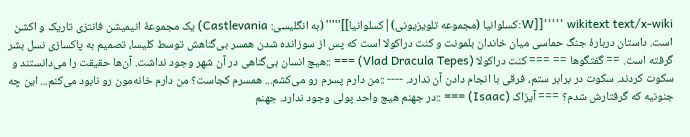wikitext text/x-wiki '''''[[W:کسلوانیا (مجموعه تلویزیونی)|کسلوانیا]]''''' (به انگلیسی: Castlevania) یک مجموعهٔ انیمیشن فانتزی تاریک و اکشن است. داستان دربارهٔ جنگ حماسی میان خاندان بلمونت و کنت دراکولا است که پس از سوزانده شدن همسر بی‌گناهش توسط کلیسا، تصمیم به پاکسازی نسل بشر گرفته است. == گفتگوها == === کنت دراکولا (Vlad Dracula Tepes) === ::هیچ انسان بی‌گناهی در آن شهر وجود نداشت. آن‌ها حقیقت را می‌دانستند و سکوت کردند. سکوت در برابر ستم، فرقی با انجام دادن آن ندارد. ---- ::من دارم پسرم رو می‌کشم... همسرم کجاست؟ من دارم خانه‌مون رو نابود می‌کنم... این چه جنونیه که گرفتارش شدم؟ === آیزاک (Isaac) === ::در جهنم هیچ واحد پولی وجود ندارد. جهنم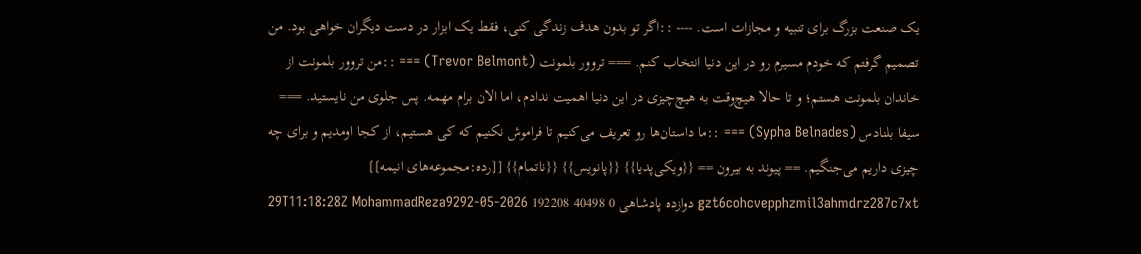یک صنعت بزرگ برای تنبیه و مجازات است. ---- ::اگر تو بدون هدف زندگی کنی، فقط یک ابزار در دست دیگران خواهی بود. من تصمیم گرفتم که خودم مسیرم رو در این دنیا انتخاب کنم. === تروور بلمونت (Trevor Belmont) === ::من تروور بلمونت از خاندان بلمونت هستم؛ و تا حالا هیچ‌وقت به هیچ‌چیزی در این دنیا اهمیت ندادم، اما الان برام مهمه. پس جلوی من نایستید. === سیفا بلنادس (Sypha Belnades) === ::ما داستان‌ها رو تعریف می‌کنیم تا فراموش نکنیم که کی هستیم، از کجا اومدیم و برای چه چیزی داریم می‌جنگیم. == پیوند به بیرون == {{ویکی‌پدیا}} {{پانویس}} {{ناتمام}} [[رده:مجموعه‌های انیمه]] gzt6cohcvepphzmil3ahmdrz287c7xt دوازده پادشاهی 0 40498 192208 2026-05-29T11:18:28Z MohammadReza9292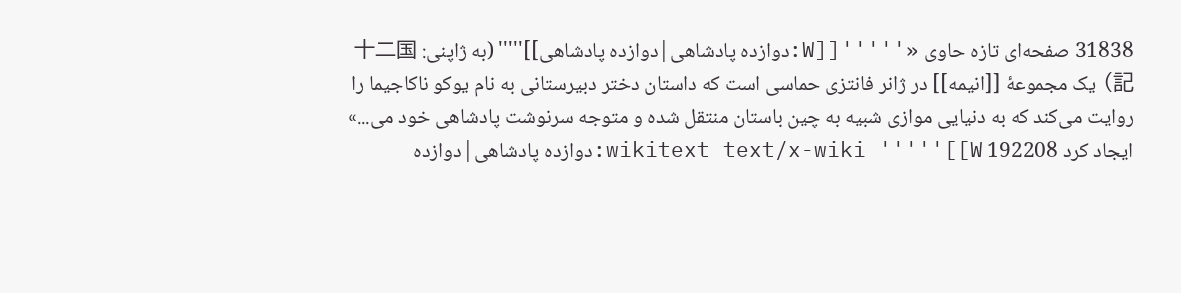31838 صفحه‌ای تازه حاوی «'''''[[W:دوازده پادشاهی|دوازده پادشاهی]]''''' (به ژاپنی: 十二国記) یک مجموعهٔ [[انیمه]] در ژانر فانتزی حماسی است که داستان دختر دبیرستانی به نام یوکو ناکاجیما را روایت می‌کند که به دنیایی موازی شبیه به چین باستان منتقل شده و متوجه سرنوشت پادشاهی خود می...» ایجاد کرد 192208 wikitext text/x-wiki '''''[[W:دوازده پادشاهی|دوازده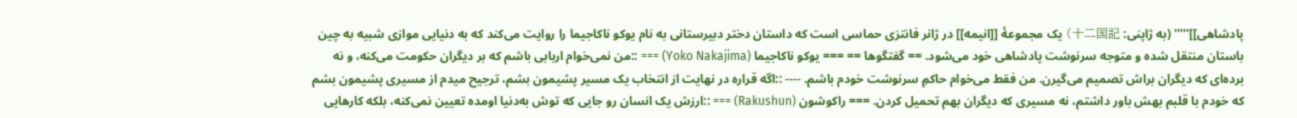پادشاهی]]''''' (به ژاپنی: 十二国記) یک مجموعهٔ [[انیمه]] در ژانر فانتزی حماسی است که داستان دختر دبیرستانی به نام یوکو ناکاجیما را روایت می‌کند که به دنیایی موازی شبیه به چین باستان منتقل شده و متوجه سرنوشت پادشاهی خود می‌شود. == گفتگوها == === یوکو ناکاجیما (Yoko Nakajima) === ::من نمی‌خوام اربابی باشم که بر دیگران حکومت می‌کنه، و نه برده‌ای که دیگران براش تصمیم می‌گیرن. من فقط می‌خوام حاکمِ سرنوشت خودم باشم. ---- ::اگه قراره در نهایت از انتخاب یک مسیر پشیمون بشم، ترجیح میدم از مسیری پشیمون بشم که خودم با قلبم بهش باور داشتم، نه مسیری که دیگران بهم تحمیل کردن. === راکوشون (Rakushun) === ::ارزش یک انسان رو جایی که توش به‌دنیا اومده تعیین نمی‌کنه، بلکه کارهایی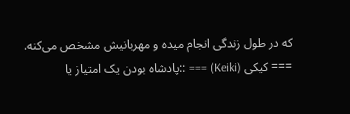که در طول زندگی انجام میده و مهربانیش مشخص می‌کنه. === کیکی (Keiki) === ::پادشاه بودن یک امتیاز یا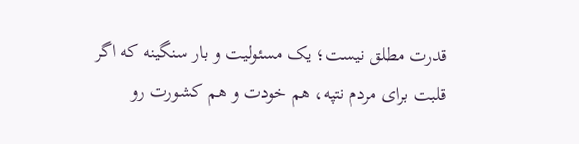قدرت مطلق نیست؛ یک مسئولیت و بار سنگینه که اگر قلبت برای مردم نتپه، هم خودت و هم کشورت رو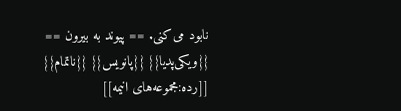نابود می‌کنی. == پیوند به بیرون == {{ویکی‌پدیا}} {{پانویس}} {{ناتمام}} [[رده:مجموعه‌های انیمه]]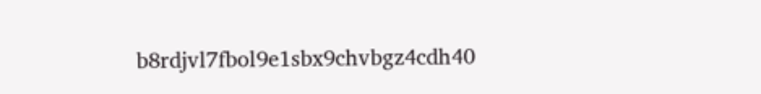b8rdjvl7fbol9e1sbx9chvbgz4cdh40